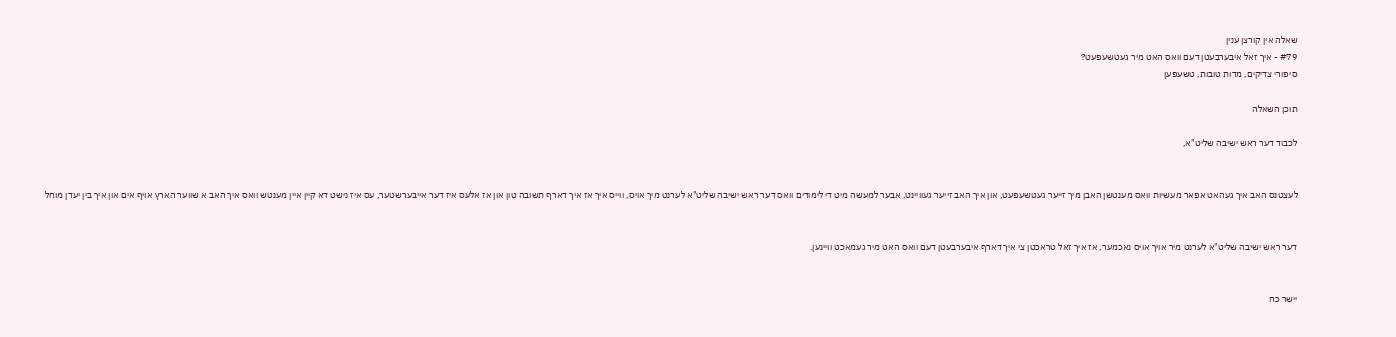שאלה אין קורצן ענין
#79 - איך זאל איבערבעטן דעם וואס האט מיר געטשעפעט?
סיפורי צדיקים, מדות טובות, טשעפען

תוכן השאלה

לכבוד דער ראש ישיבה שליט"א,


לעצטנס האב איך געהאט אפאר מעשיות וואס מענטשן האבן מיך זייער געטשעפעט, און איך האב זייער געוויינט, אבער למעשה מיט די לימודים וואס דער ראש ישיבה שליט"א לערנט מיך אויס, ווייס איך אז איך דארף תשובה טון און אז אלעס איז דער אייבערשטער, עס איז נישט דא קיין איין מענטש וואס איך האב א שווער הארץ אויף אים און איך בין יעדן מוחל


דער ראש ישיבה שליט"א לערנט מיר אויך אויס נאכמער, אז איך זאל טראכטן צי איך דארף איבערבעטן דעם וואס האט מיר געמאכט וויינען.


יישר כח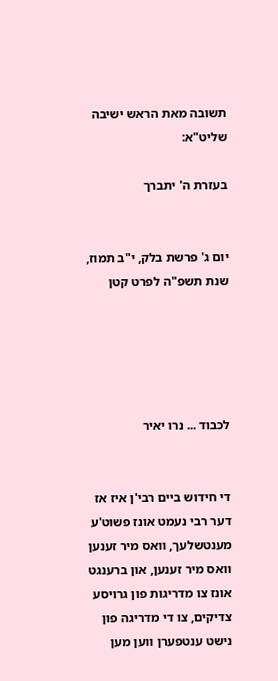תשובה מאת הראש ישיבה שליט"א:

בעזרת ה' יתברך


יום ג' פרשת בלק, י"ב תמוז, שנת תשפ"ה לפרט קטן





לכבוד ... נרו יאיר


די חידוש ביים רבי'ן איז אז דער רבי נעמט אונז פשוט'ע מענטשלעך, וואס מיר זענען וואס מיר זענען, און ברענגט אונז צו מדריגות פון גרויסע צדיקים, צו די מדריגה פון נישט ענטפערן ווען מען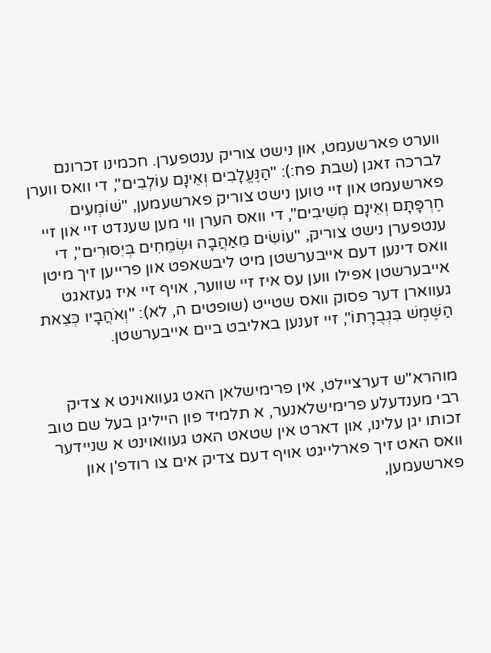ווערט פארשעמט, און נישט צוריק ענטפערן. חכמינו זכרונם לברכה זאגן (שבת פח:): "הַנֶּעֱלָבִים וְאֵינָם עוֹלְבִים", די וואס ווערן פארשעמט און זיי טוען נישט צוריק פארשעמען, "שׁוֹמְעִים חֶרְפָּתָם וְאֵינָם מְשִׁיבִים", די וואס הערן ווי מען שענדט זיי און זיי ענטפערן נישט צוריק, "עוֹשִׂים מֵאַהֲבָה וּשְׂמֵחִים בְּיִסּוּרִים", די וואס דינען דעם אייבערשטן מיט ליבשאפט און פרייען זיך מיטן אייבערשטן אפילו ווען עס איז זיי שווער, אויף זיי איז געזאגט געווארן דער פסוק וואס שטייט (שופטים ה, לא): "וְאֹהֲבָיו כְּצֵאת הַשֶּׁמֶשׁ בִּגְבֻרָתוֹ", זיי זענען באליבט ביים אייבערשטן.


מוהרא"ש דערציילט, אין פרימישלאן האט געוואוינט א צדיק רבי מענדעלע פרימישלאנער, א תלמיד פון הייליגן בעל שם טוב זכותו יגן עלינו, און דארט אין שטאט האט געוואוינט א שניידער וואס האט זיך פארלייגט אויף דעם צדיק אים צו רודפ'ן און פארשעמען,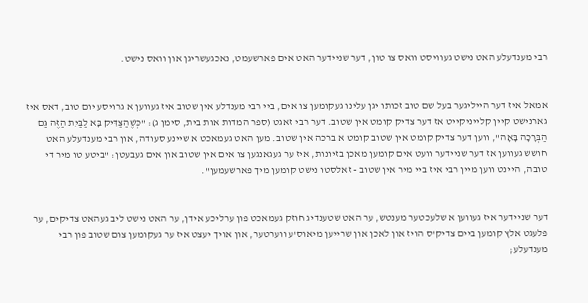רבי מענדעלע האט נישט געוויסט וואס צו טון, דער שניידער האט אים פארשעמט, נאכגעשריגן און וואס נישט.


אמאל איז דער הייליגער בעל שם טוב זכותו יגן עלינו געקומען צו אים, ביי רבי מענדלע אין שטוב איז געווען א גרויסע יום טוב, דאס איז גארנישט קיין קלייניקייט אז דער צדיק קומט אין שטוב. דער רבי זאגט (ספר המדות אות בית, סימן ג): "כְּשֶׁהַצַּדִּיק בָּא לַבַּיִת הַזֶּה גַּם הַבְּרָכָה בָּאָה", ווען דער צדיק קומט אין שטוב קומט א ברכה אין שטוב. מען האט געמאכט א שיינע סעודה, און רבי מענדעלע האט חושש געווען אז דער שניידער וועט אים קומען מאכן בזיונות, איז ער געגאנגען צו אים אין שטוב און אים געבעטן: "ביטע טו מיר די טובה, היינט ווען מיין רבי איז ביי מיר אין שטוב - זאלסטו נישט קומען מיך פארשעמען".


דער שניידער איז געווען א שלעכטער מענטש, ער האט שטענדיג חוזק געמאכט פון ערליכע אידן, ער האט נישט ליב געהאט צדיקים, ער פלעגט אלץ קומען ביים צדיק'ס הויז און לאכן און שרייען מיאוס'ע ווערטער, און אויך יעצט איז ער געקומען צום שטוב פון רבי מענדעלע;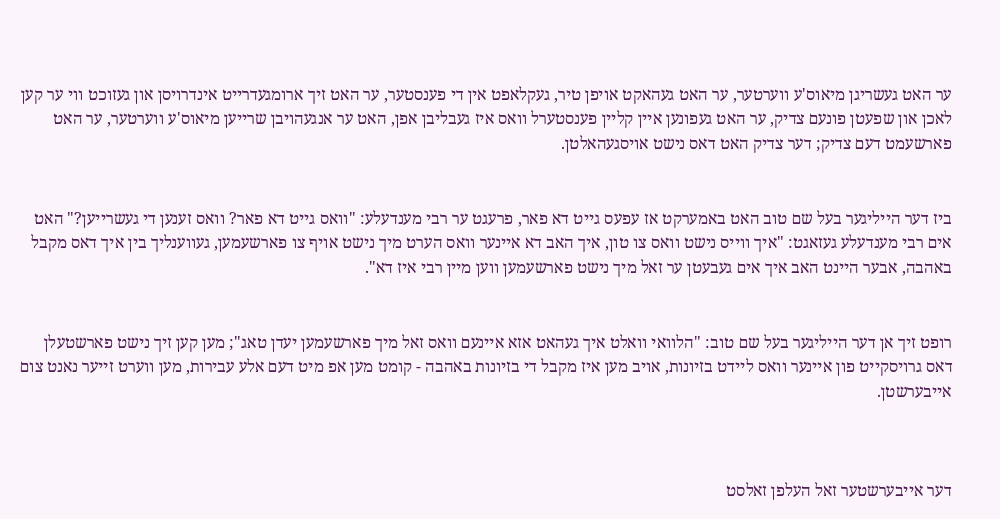ער האט געשריגן מיאוס'ע ווערטער, ער האט געהאקט אויפן טיר, געקלאפט אין די פענסטער, ער האט זיך ארומגעדרייט אינדרויסן און געזוכט ווי ער קען לאכן און שפעטן פונעם צדיק, ער האט געפונען איין קליין פענסטערל וואס איז געבליבן אפן, האט ער אנגעהויבן שרייען מיאוס'ע ווערטער, ער האט פארשעמט דעם צדיק; דער צדיק האט דאס נישט אויסגעהאלטן.


ביז דער הייליגער בעל שם טוב האט באמערקט אז עפעס גייט דא פאר, פרעגט ער רבי מענדעלע: "וואס גייט דא פאר? וואס זענען די געשרייען?" האט אים רבי מענדעלע געזאגט: "איך ווייס נישט וואס צו טון, איך האב דא איינער וואס הערט מיך נישט אויף צו פארשעמען, געווענליך בין איך דאס מקבל באהבה, אבער היינט האב איך אים געבעטן ער זאל מיך נישט פארשעמען ווען מיין רבי איז דא".


רופט זיך אן דער הייליגער בעל שם טוב: "הלוואי וואלט איך געהאט אזא איינעם וואס זאל מיך פארשעמען יעדן טאג"; מען קען זיך נישט פארשטעלן דאס גרויסקייט פון איינער וואס ליידט בזיונות, אויב מען איז מקבל די בזיונות באהבה - קומט מען אפ מיט דעם אלע עבירות, מען ווערט זייער נאנט צום אייבערשטן.



דער אייבערשטער זאל העלפן זאלסט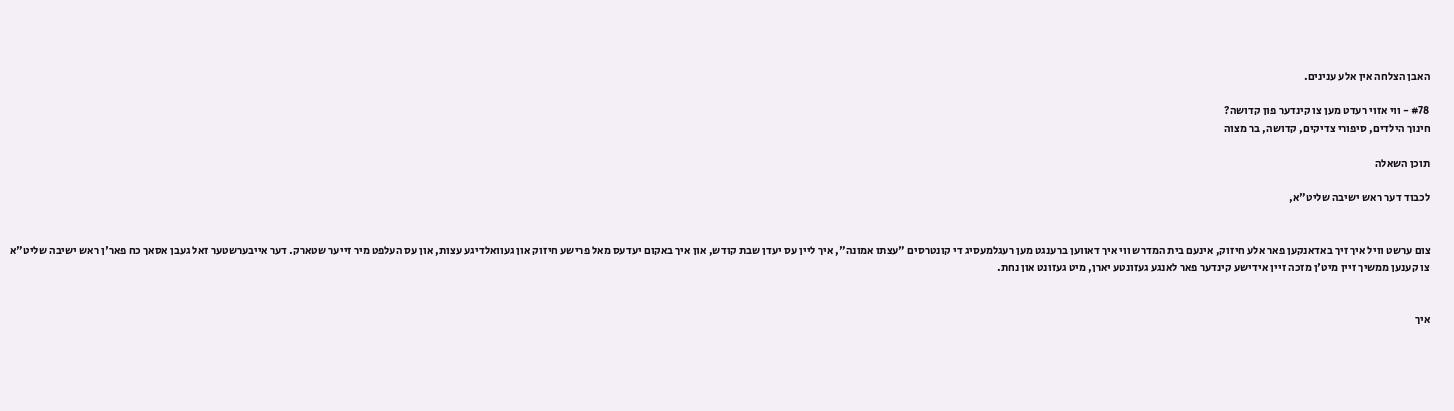האבן הצלחה אין אלע ענינים.

#78 - ווי אזוי רעדט מען צו קינדער פון קדושה?
חינוך הילדים, סיפורי צדיקים, קדושה, בר מצוה

תוכן השאלה

לכבוד דער ראש ישיבה שליט"א,


צום ערשט וויל איך זיך באדאנקען פאר אלע חיזוק, אינעם בית המדרש ווי איך דאווען ברענגט מען רעגלמעסיג די קונטרסים "עצתו אמונה", איך ליין עס יעדן שבת קודש, און איך באקום יעדעס מאל פרישע חיזוק און געוואלדיגע עצות, און עס העלפט מיר זייער שטארק. דער אייבערשטער זאל געבן אסאך כח פאר'ן ראש ישיבה שליט"א צו קענען ממשיך זיין מיט'ן מזכה זיין אידישע קינדער פאר לאנגע געזונטע יארן, מיט געזונט און נחת.


איך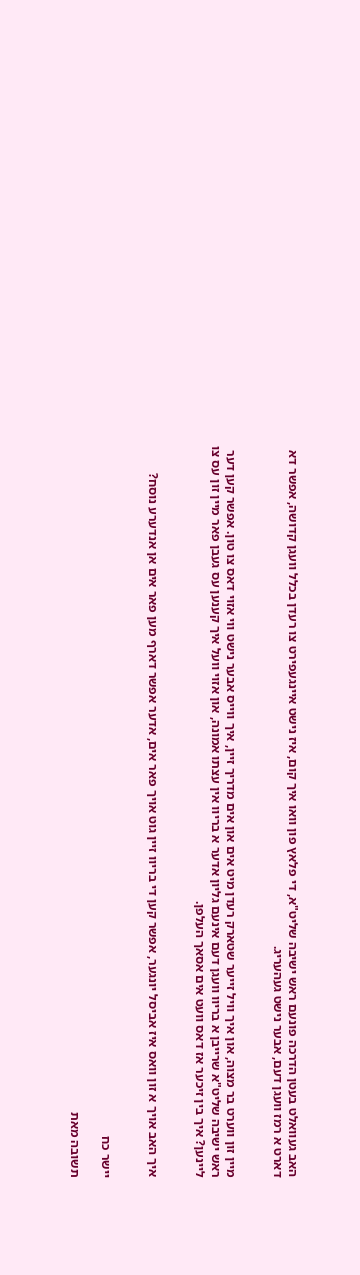האב געוואלט בעטן הדרכה פונעם ראש ישיבה שליט"א, די פלאץ פון וואו איך קום, איז נישט איינגעפירט צו רעדן בכלל וועגן קדושה, אפשר דא דארט א רמז וועגן דעם, אבער נישט געהעריג.


מיין זון ווערט בר מצוה, און איך וויל זייער שטארק רעדן מיט אים און אים מדריך זיין, איך ווייס אבער נישט ווי אזוי דאס צו טון. אפשר קען דער ראש ישיבה שליט"א שרייבן א בריוו וועגן דעם אינעם גליון אדער א בריוו אין עצתו אמונה, און אזוי וועל איך קענען עס געבן פאר מיין זון עס צו ליינען? איך בין זיכער אז דאס וועט אים אסאך העלפן.


איך האב אויך א זון וואס איז אביסל יונגער, אפשר קען די בריוו זיין גוט אויך פאר אים, אדער אפשר דארף מען פאר אים אן אנדערע נוסח?


יישר כח

תשובה מאת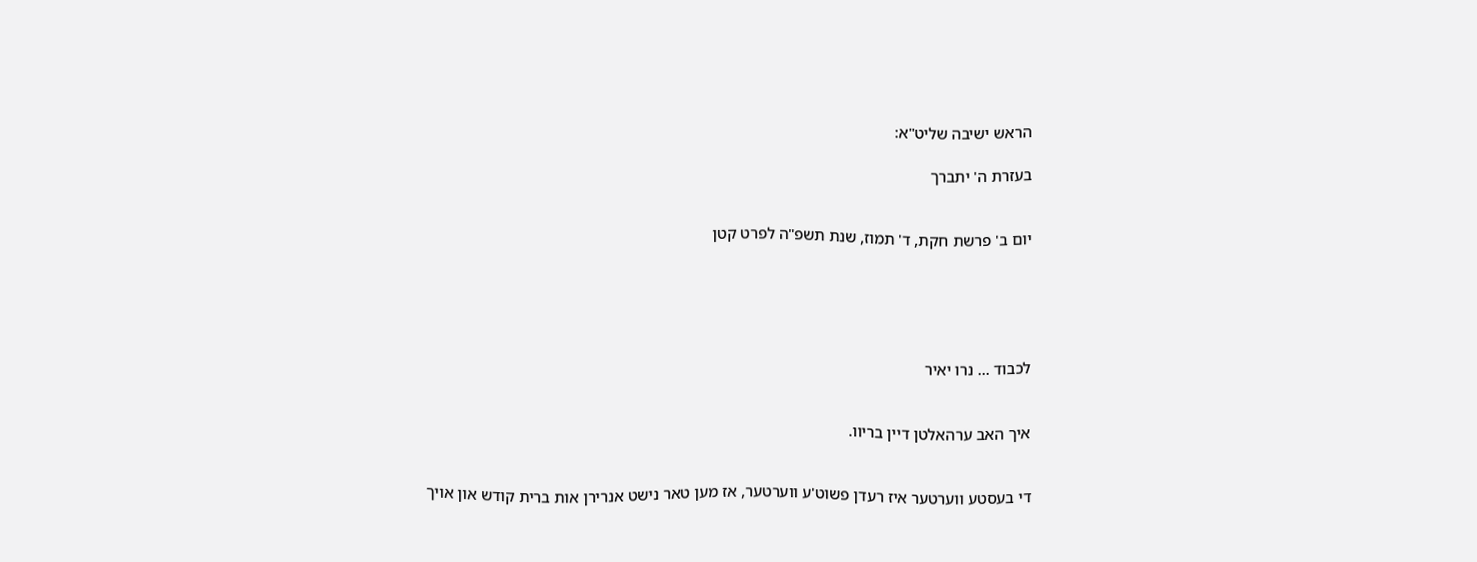הראש ישיבה שליט"א:

בעזרת ה' יתברך


יום ב' פרשת חקת, ד' תמוז, שנת תשפ"ה לפרט קטן





לכבוד ... נרו יאיר


איך האב ערהאלטן דיין בריוו.


די בעסטע ווערטער איז רעדן פשוט'ע ווערטער, אז מען טאר נישט אנרירן אות ברית קודש און אויך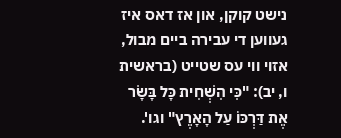נישט קוקן, און אז דאס איז געווען די עבירה ביים מבול, אזוי ווי עס שטייט (בראשית ו, יב): "כִּי הִשְׁחִית כָּל בָּשָׂר אֶת דַּרְכּוֹ עַל הָאָרֶץ" וגו'.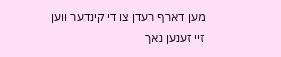מען דארף רעדן צו די קינדער ווען זיי זענען נאך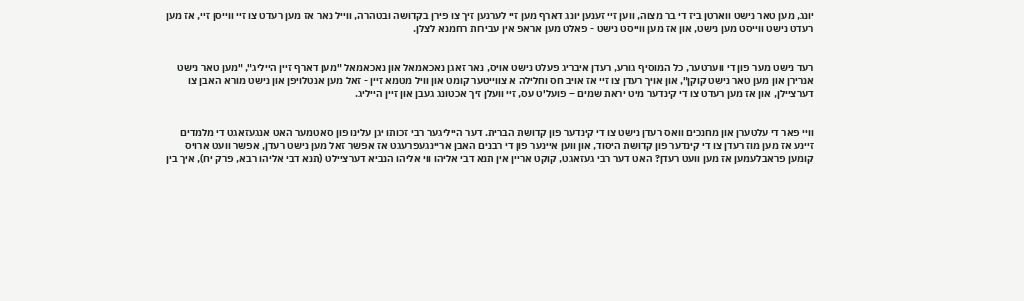יונג, מען טאר נישט ווארטן ביז די בר מצוה, ווען זיי זענען יונג דארף מען זיי לערנען זיך צו פירן בקדושה ובטהרה, ווייל נאר אז מען רעדט צו זיי ווייסן זיי, אז מען רעדט נישט ווייסט מען נישט, און אז מען ווייסט נישט - פאלט מען אראפ אין עבירות רחמנא לצלן.


רעד נישט מער פון די ווערטער, כל המוסיף גורע, רעדן איבריג פעלט נישט אויס, נאר זאגן נאכאמאל און נאכאמאל "מען דארף זיין הייליג", "מען טאר נישט אנרירן און מען טאר נישט קוקן", און אויך רעדן צו זיי אז אויב חס וחלילה א צווייטער קומט און וויל מטמא זיין - זאל מען אנטלויפן און נישט מורא האבן צו דערציילן, און אז מען רעדט צו די קינדער מיט יראת שמים – פועל'ט עס, זיי וועלן זיך אכטונג געבן און זיין הייליג.


וויי פאר די עלטערן און מחנכים וואס רעדן נישט צו די קינדער פון קדושת הברית. דער הייליגער רבי זכותו יגן עלינו פון סאטמער האט אנגעזאגט די מלמדים זיינע אז מען מוז רעדן צו די קינדער פון קדושת היסוד, און ווען איינער פון די רבנים האבן אריינגעפרעגט אז אפשר זאל מען נישט רעדן, אפשר וועט ארויס קומען פראבלעמען אז מען וועט רעדן? האט דער רבי געזאגט, קוקט אריין אין תנא דבי אליהו ווי אליהו הנביא דערציילט (תנא דבי אליהו רבא, פרק יח), איך בין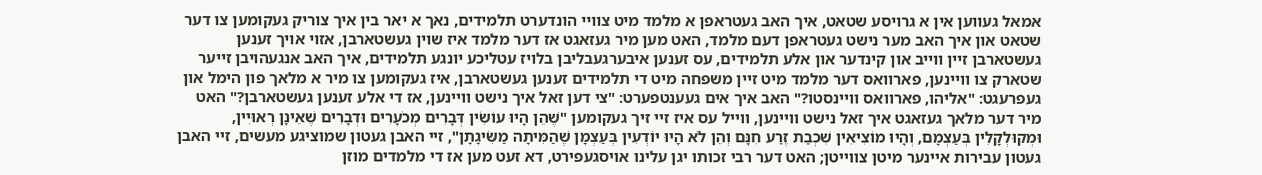אמאל געווען אין א גרויסע שטאט, איך האב געטראפן א מלמד מיט צוויי הונדערט תלמידים, נאך א יאר בין איך צוריק געקומען צו דער שטאט און איך האב מער נישט געטראפן דעם מלמד, האט מען מיר געזאגט אז דער מלמד איז שוין געשטארבן, אזוי אויך זענען געשטארבן זיין ווייב און קינדער און אלע תלמידים, עס זענען איבערגעבליבן בלויז עטליכע יונגע תלמידים, איך האב אנגעהויבן זייער שטארק צו וויינען, פארוואס דער מלמד מיט זיין משפחה מיט די תלמידים זענען געשטארבן, איז געקומען צו מיר א מלאך פון הימל און געפרעגט: "אליהו, פארוואס וויינסטו?" האב איך אים געענטפערט: "צי דען זאל איך נישט וויינען, אז די אלע זענען געשטארבן?" האט מיר דער מלאך געזאגט איך זאל נישט וויינען, ווייל עס איז זיי זיך געקומען "שֶׁהֵן הָיוּ עוֹשִׂין דְּבָרִים מְכֹעָרִים וּדְבָרִים שֶׁאֵינָן רְאוּיִין, וּמְקוּלְקָלִין בְּעַצְמָם, וְהָיוּ מוֹצִיאִין שִׁכְבַת זֶרַע חִנָּם וְהֵן לֹא הָיוּ יוֹדְעִין בְּעַצְמָן שֶׁהַמִּיתָה מַשִּׂיגָתָן", זיי האבן געטון שמוציגע מעשים, זיי האבן געטון עבירות איינער מיטן צווייטן; האט דער רבי זכותו יגן עלינו אויסגעפירט, דא זעט מען אז די מלמדים מוזן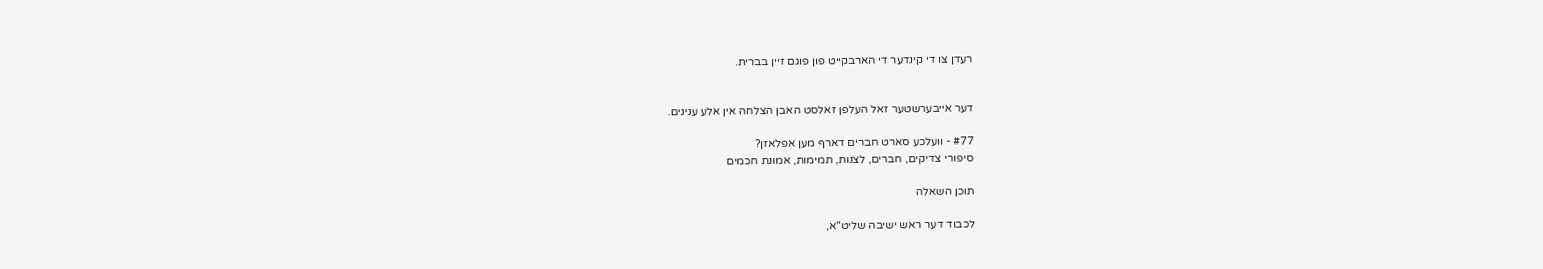רעדן צו די קינדער די הארבקייט פון פוגם זיין בברית.


דער אייבערשטער זאל העלפן זאלסט האבן הצלחה אין אלע ענינים.

#77 - וועלכע סארט חברים דארף מען אפלאזן?
סיפורי צדיקים, חברים, לצנות, תמימות, אמונת חכמים

תוכן השאלה

לכבוד דער ראש ישיבה שליט"א,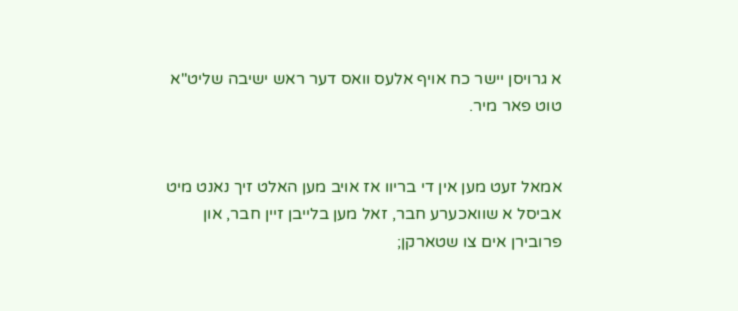א גרויסן יישר כח אויף אלעס וואס דער ראש ישיבה שליט"א  טוט פאר מיר.


אמאל זעט מען אין די בריוו אז אויב מען האלט זיך נאנט מיט אביסל א שוואכערע חבר, זאל מען בלייבן זיין חבר, און פרובירן אים צו שטארקן;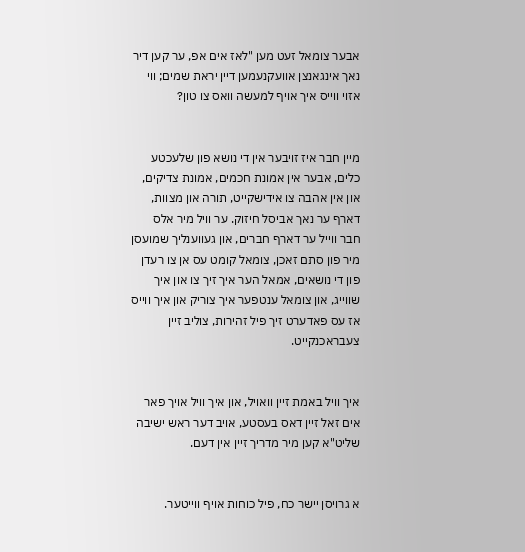אבער צומאל זעט מען "לאז אים אפ, ער קען דיר נאך אינגאנצן אוועקנעמען דיין יראת שמים; ווי אזוי ווייס איך אויף למעשה וואס צו טון?


מיין חבר איז זויבער אין די נושא פון שלעכטע כלים, אבער אין אמונת חכמים, אמונת צדיקים, און אין אהבה צו אידישקייט, תורה און מצוות, דארף ער נאך אביסל חיזוק. ער וויל מיר אלס חבר ווייל ער דארף חברים, און געווענליך שמועסן מיר פון סתם זאכן, צומאל קומט עס אן צו רעדן פון די נושאים, אמאל הער איך זיך צו און איך שווייג, און צומאל ענטפער איך צוריק און איך ווייס אז עס פאדערט זיך פיל זהירות, צוליב זיין צעבראכנקייט.


איך וויל באמת זיין וואויל, און איך וויל אויך פאר אים זאל זיין דאס בעסטע, אויב דער ראש ישיבה שליט"א קען מיר מדריך זיין אין דעם.


א גרויסן יישר כח, פיל כוחות אויף ווייטער.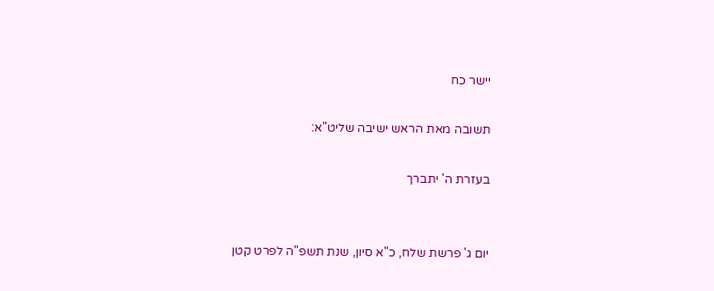יישר כח

תשובה מאת הראש ישיבה שליט"א:

בעזרת ה' יתברך


יום ג' פרשת שלח, כ"א סיון, שנת תשפ"ה לפרט קטן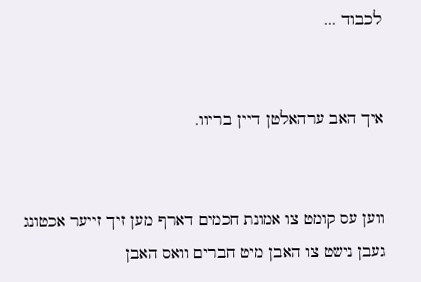לכבוד ...


איך האב ערהאלטן דיין בריוו.


ווען עס קומט צו אמונת חכמים דארף מען זיך זייער אכטונג געבן נישט צו האבן מיט חברים וואס האבן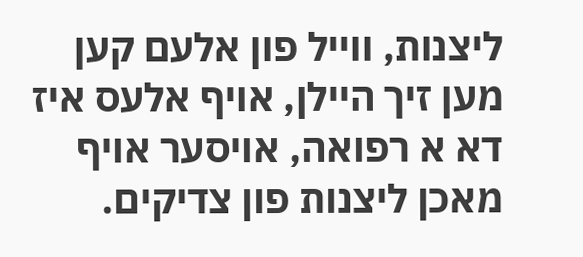ליצנות, ווייל פון אלעם קען מען זיך היילן, אויף אלעס איז דא א רפואה, אויסער אויף מאכן ליצנות פון צדיקים.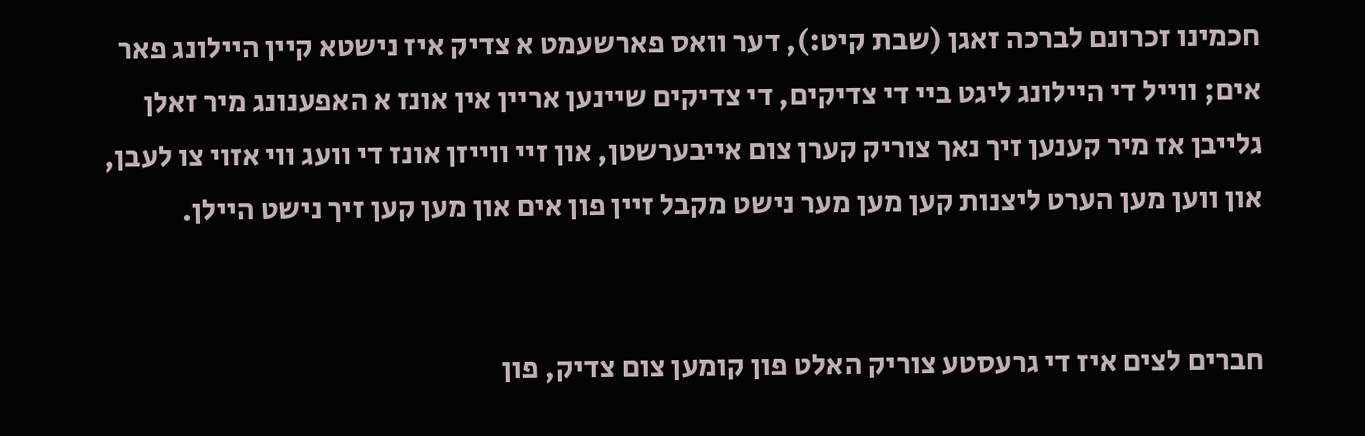חכמינו זכרונם לברכה זאגן (שבת קיט:), דער וואס פארשעמט א צדיק איז נישטא קיין היילונג פאר אים; ווייל די היילונג ליגט ביי די צדיקים, די צדיקים שיינען אריין אין אונז א האפענונג מיר זאלן גלייבן אז מיר קענען זיך נאך צוריק קערן צום אייבערשטן, און זיי ווייזן אונז די וועג ווי אזוי צו לעבן, און ווען מען הערט ליצנות קען מען מער נישט מקבל זיין פון אים און מען קען זיך נישט היילן.


חברים לצים איז די גרעסטע צוריק האלט פון קומען צום צדיק, פון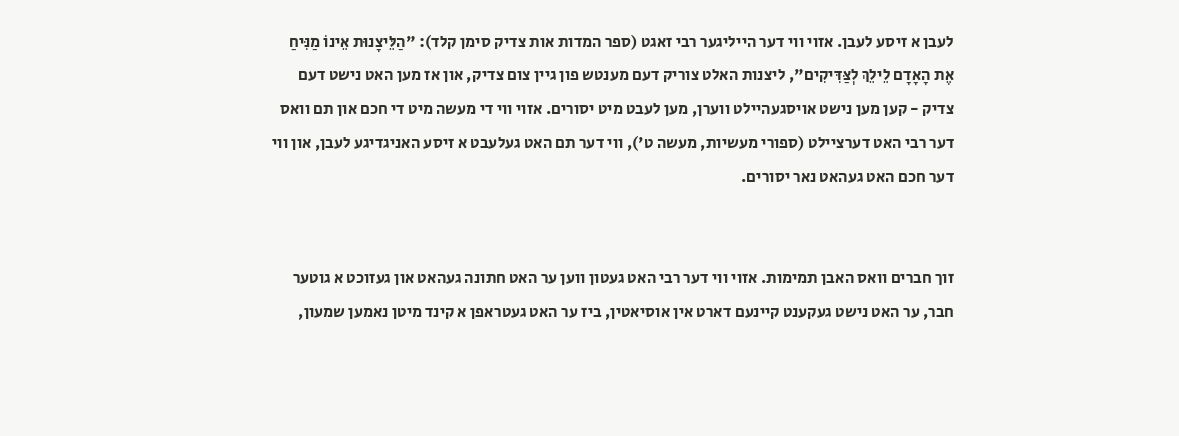לעבן א זיסע לעבן. אזוי ווי דער הייליגער רבי זאגט (ספר המדות אות צדיק סימן קלד): "הַלֵּיצָנוּת אֵינוֹ מַנִּיחַ אֶת הָאָדָם לֵילֵךְ לְצַּדִּיקִים", ליצנות האלט צוריק דעם מענטש פון גיין צום צדיק, און אז מען האט נישט דעם צדיק - קען מען נישט אויסגעהיילט ווערן, מען לעבט מיט יסורים. אזוי ווי די מעשה מיט די חכם און תם וואס דער רבי האט דערציילט (ספורי מעשיות, מעשה ט'), ווי דער תם האט געלעבט א זיסע האניגדיגע לעבן, און ווי דער חכם האט געהאט נאר יסורים.


זוך חברים וואס האבן תמימות. אזוי ווי דער רבי האט געטון ווען ער האט חתונה געהאט און געזוכט א גוטער חבר, ער האט נישט געקענט קיינעם דארט אין אוסיאטין, ביז ער האט געטראפן א קינד מיטן נאמען שמעון,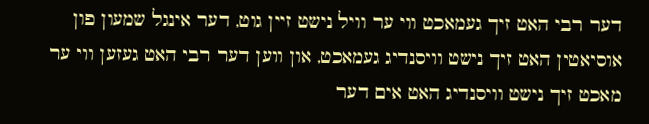דער רבי האט זיך געמאכט ווי ער וויל נישט זיין גוט, דער אינגל שמעון פון אוסיאטין האט זיך נישט וויסנדיג געמאכט, און ווען דער רבי האט געזען ווי ער מאכט זיך נישט וויסנדיג האט אים דער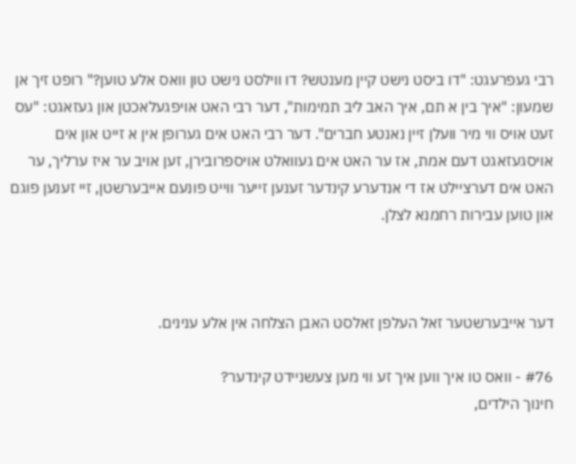רבי געפרעגט: "דו ביסט נישט קיין מענטש? דו ווילסט נישט טון וואס אלע טוען?" רופט זיך אן שמעון: "איך בין א תם, איך האב ליב תמימות", דער רבי האט אויפגעלאכטן און געזאגט: "עס זעט אויס ווי מיר וועלן זיין נאנטע חברים". דער רבי האט אים גערופן אין א זייט און אים אויסגעזאגט דעם אמת, אז ער האט אים געוואלט אויספרובירן, זען אויב ער איז ערליך, ער האט אים דערציילט אז די אנדערע קינדער זענען זייער ווייט פונעם אייבערשטן, זיי זענען פוגם און טוען עבירות רחמנא לצלן.



דער אייבערשטער זאל העלפן זאלסט האבן הצלחה אין אלע ענינים.

#76 - וואס טו איך ווען איך זע ווי מען צעשניידט קינדער?
חינוך הילדים,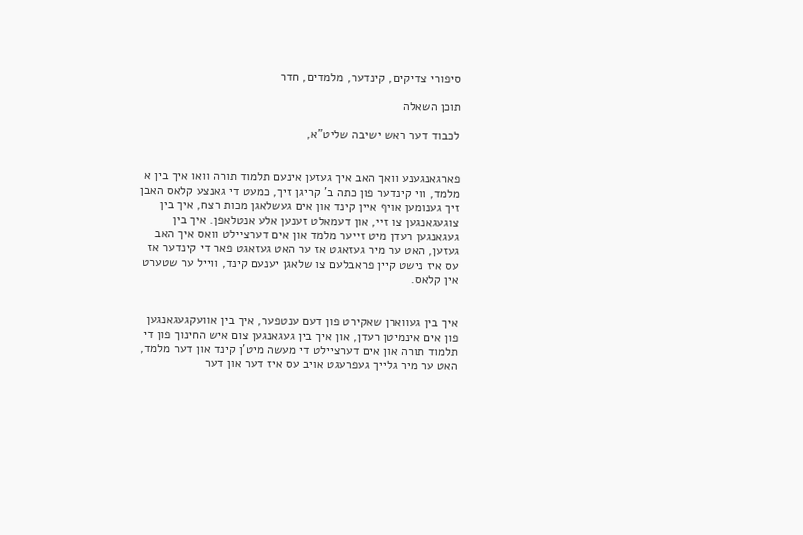סיפורי צדיקים, קינדער, מלמדים, חדר

תוכן השאלה

לכבוד דער ראש ישיבה שליט"א,


פארגאנגענע וואך האב איך געזען אינעם תלמוד תורה וואו איך בין א מלמד, ווי קינדער פון כתה ב' קריגן זיך, כמעט די גאנצע קלאס האבן זיך גענומען אויף איין קינד און אים געשלאגן מכות רצח, איך בין צוגעגאנגען צו זיי, און דעמאלט זענען אלע אנטלאפן. איך בין געגאנגען רעדן מיט זייער מלמד און אים דערציילט וואס איך האב געזען, האט ער מיר געזאגט אז ער האט געזאגט פאר די קינדער אז עס איז נישט קיין פראבלעם צו שלאגן יענעם קינד, ווייל ער שטערט אין קלאס.


איך בין געווארן שאקירט פון דעם ענטפער, איך בין אוועקגעגאנגען פון אים אינמיטן רעדן, און איך בין געגאנגען צום איש החינוך פון די תלמוד תורה און אים דערציילט די מעשה מיט'ן קינד און דער מלמד, האט ער מיר גלייך געפרעגט אויב עס איז דער און דער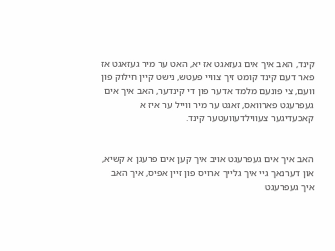קינד, האב איך אים געזאגט אז יא, האט ער מיר געזאגט אז פאר דעם קינד קומט זיך צוויי פעטש, נישט קיין חילוק פון וועם, צי פונעם מלמד אדער פון די קינדער, האב איך אים געפרעגט פארוואס, זאגט ער מיר ווייל ער איז א קאכעדיגער צעווילדעוועטער קינד.


האב איך אים געפרעגט אויב איך קען אים פרעגן א קשיא, און דערנאך גיי איך גלייך ארויס פון זיין אפיס, איך האב איך געפרעגט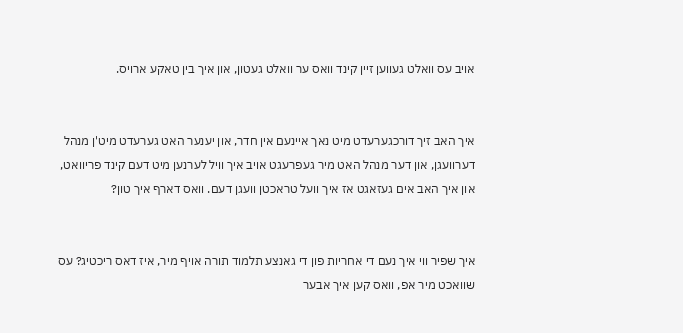אויב עס וואלט געווען זיין קינד וואס ער וואלט געטון, און איך בין טאקע ארויס.


איך האב זיך דורכגערעדט מיט נאך איינעם אין חדר, און יענער האט גערעדט מיט'ן מנהל דערוועגן, און דער מנהל האט מיר געפרעגט אויב איך וויל לערנען מיט דעם קינד פריוואט, און איך האב אים געזאגט אז איך וועל טראכטן וועגן דעם. וואס דארף איך טון?


איך שפיר ווי איך נעם די אחריות פון די גאנצע תלמוד תורה אויף מיר, איז דאס ריכטיג? עס שוואכט מיר אפ, וואס קען איך אבער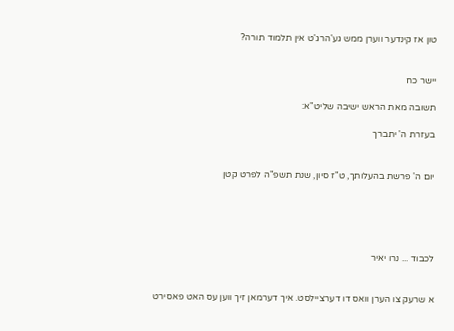טון אז קינדער ווערן ממש גע'הרג'ט אין תלמוד תורה?


יישר כח

תשובה מאת הראש ישיבה שליט"א:

בעזרת ה' יתברך


יום ה' פרשת בהעלותך, ט"ז סיון, שנת תשפ"ה לפרט קטן





לכבוד ... נרו יאיר


א שרעק צו הערן וואס דו דערציילסט. איך דערמאן זיך ווען עס האט פאסירט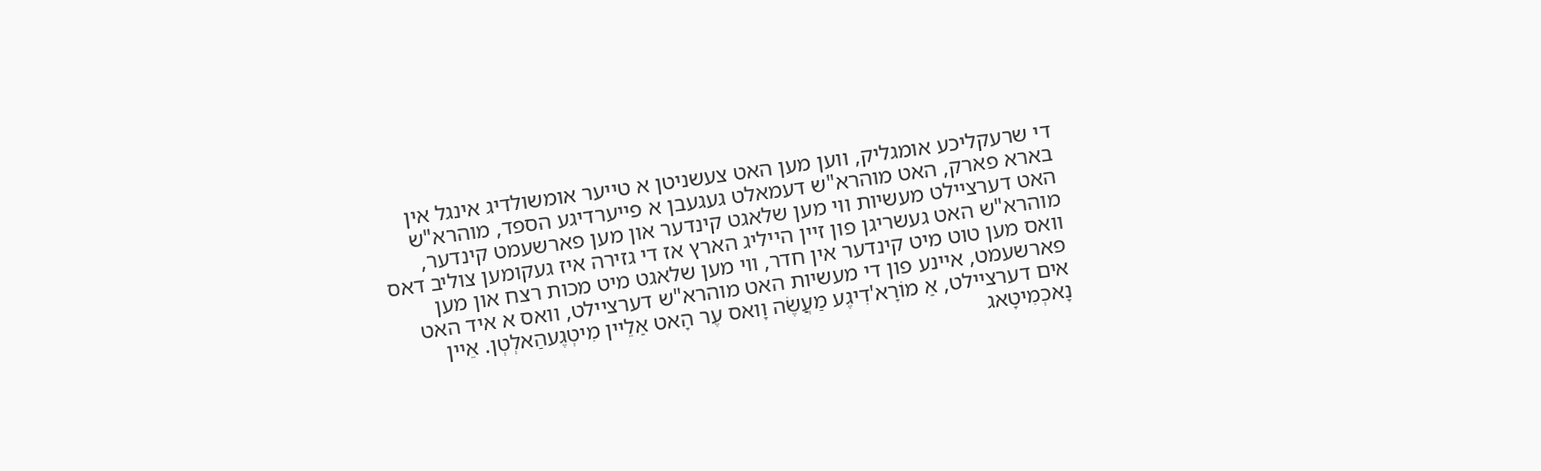די שרעקליכע אומגליק, ווען מען האט צעשניטן א טייער אומשולדיג אינגל אין בארא פארק, האט מוהרא"ש דעמאלט געגעבן א פייערדיגע הספד, מוהרא"ש האט דערציילט מעשיות ווי מען שלאגט קינדער און מען פארשעמט קינדער, מוהרא"ש האט געשריגן פון זיין הייליג הארץ אז די גזירה איז געקומען צוליב דאס וואס מען טוט מיט קינדער אין חדר, ווי מען שלאגט מיט מכות רצח און מען פארשעמט, איינע פון די מעשיות האט מוהרא"ש דערציילט, וואס א איד האט אים דערציילט, אַ מוֹרָא'דִיגֶע מַעֲשֶׂה וָואס עֶר הָאט אַלֵיין מִיטְגֶעהַאלְטְן. אֵיין נָאכְמִיטָאג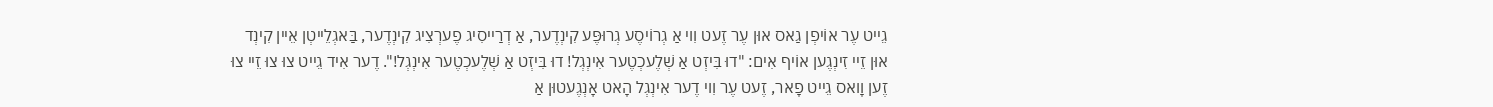גֵייט עֶר אוֹיפְן גַאס אוּן עֶר זֶעט וִוי אַ גְרוֹיסֶע גְרוּפֶּע קִינְדֶער, אַ דְרַייסִיג פֶערְצִיג קִינְדֶער, בַּאגְלֵייטְן אֵיין קִינְד אוּן זֵיי זִינְגֶען אוֹיף אִים: "דוּ בִּיזְט אַ שְׁלֶעכְטֶער אִינְגְל! דוּ בִּיזְט אַ שְׁלֶעכְטֶער אִינְגְל!". דֶער אִיד גֵייט צוּ צוּ זֵיי צוּ זֶען וָואס גֵייט פָאר, זֶעט עֶר וִוי דֶער אִינְגְל הָאט אָנְגֶעטוּן אַ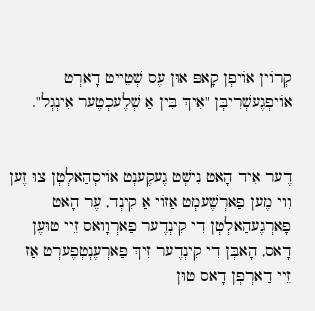קְרוֹין אוֹיפְן קָאפּ אוּן עֶס שְׁטֵייט דָארְט אוֹיפְגֶעשְׁרִיבְּן "אִיךְ בִּין אַ שְׁלֶעכְטֶער אִינְגְל".


דֶער אִיד הָאט נִישְׁט גֶעקֶענְט אוֹיסְהַאלְטְן צוּ זֶען וִוי מֶען פַארְשֶׁעמְט אַזוֹי אַ קִינְד, עֶר הָאט פָארְגֶעהַאלְטְן דִי קִינְדֶער פַארְוָואס זֵיי טוּעֶן דָאס, הָאבְּן דִי קִינְדֶער זִיךְ פַארְעֶנְטְפֶערְט אַז זֵיי דַארְפְן דָאס טוּן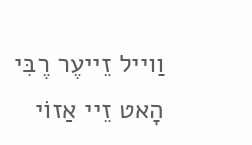וַוייל זֵייעֶר רֶבִּי הָאט זֵיי אַזוֹי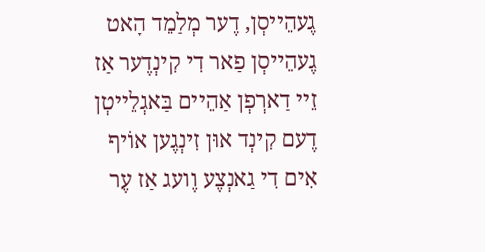גֶעהֵייסְן, דֶער מְלַמֵד הָאט גֶעהֵייסְן פַאר דִי קִינְדֶער אַז זֵיי דַארְפְן אַהֵיים בַּאגְלֵייטְן דֶעם קִינְד אוּן זִינְגֶען אוֹיף אִים דִי גַאנְצֶע וֶועג אַז עֶר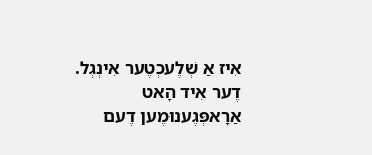אִיז אַ שְׁלֶעכְטֶער אִינְגְל. דֶער אִיד הָאט אַרָאפְּגֶענוּמֶען דֶעם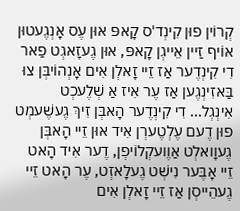קְרוֹין פוּן קִינְד'ס קָאפּ אוּן עֶס אָנְגֶעטוּן אוֹיף זַיין אֵייגְן קָאפּ, אוּן גֶעזָאגְט פַאר דִי קִינְדֶער אַז זֵיי זָאלְן אִים אָנְהוֹיבְּן צוּ בַּאזִינְגֶען אַז עֶר אִיז אַ שְׁלֶעכְט אִינְגְל... דִי קִינְדֶער הָאבְּן זִיךְ גֶעשֶׁעמְט פוּן דֶעם עֶלְטֶערְן אִיד אוּן זֵיי הָאבְּן גֶעוָואלְט אַוֶועקְלוֹיפְן, דֶער אִיד הָאט זֵיי אָבֶּער נִישְׁט גֶעלָאזְט, עֶר הָאט זֵיי גֶעהֵייסְן אַז זֵיי זָאלְן אִים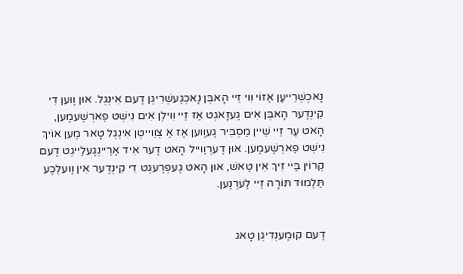נָאכְשְׁרֵייעֶן אַזוֹי וִוי זֵיי הָאבְּן נָאכְגֶעשְׁרִיגְן דֶעם אִינְגְל. אוּן וֶוען דִי קִינְדֶער הָאבְּן אִים גֶעזָאגְט אַז זֵיי וִוילְן אִים נִישְׁט פַארְשֶׁעמֶען, הָאט עֶר זֵיי שֵׁיין מַסְבִּיר גֶעוֶוען אַז אַ צְוֵוייטְן אִינְגְל טָאר מֶען אוֹיךְ נִישְׁט פַארְשֶׁעמֶען. אוּן דֶערְוַוייל הָאט דֶער אִיד אַרַיינְגֶעלֵייגְט דֶעם קְרוֹין בַּיי זִיךְ אִין טַאשׁ, אוּן הָאט גֶעפְרֶעגְט דִי קִינְדֶער אִין וֶועלְכֶע תַּלְמוּד תּוֹרָה זֵיי לֶערְנֶען.


דֶעם קוּמֶענְדִיגְן טָאג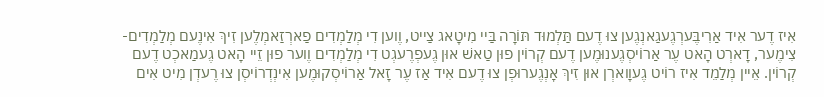אִיז דֶער אִיד אַרִיבֶּערְגֶעגַאנְגֶען צוּ דֶעם תַּלְמוּד תּוֹרָה בַּיי מִיטָאג צַייט, וֶוען דִי מְלַמְדִים פַארְזַאמְלֶען זִיךְ אִינֶעם מְלַמְדִים-צִימֶער, דָארְט הָאט עֶר אַרוֹיסְגֶענוּמֶען דֶעם קְרוֹין פוּן טַאשׁ אוּן גֶעפְרֶעגְט דִי מְלַמְדִים וֶוער פוּן זֵיי הָאט גֶעמַאכְט דֶעם קְרוֹין. אֵיין מְלַמֵד אִיז רוֹיט גֶעוָוארְן אוּן זִיךְ אָנְגֶערוּפְן צוּ דֶעם אִיד אַז עֶר זָאל אַרוֹיסְקוּמֶען אִינְדְרוֹיסְן צוּ רֶעדְן מִיט אִים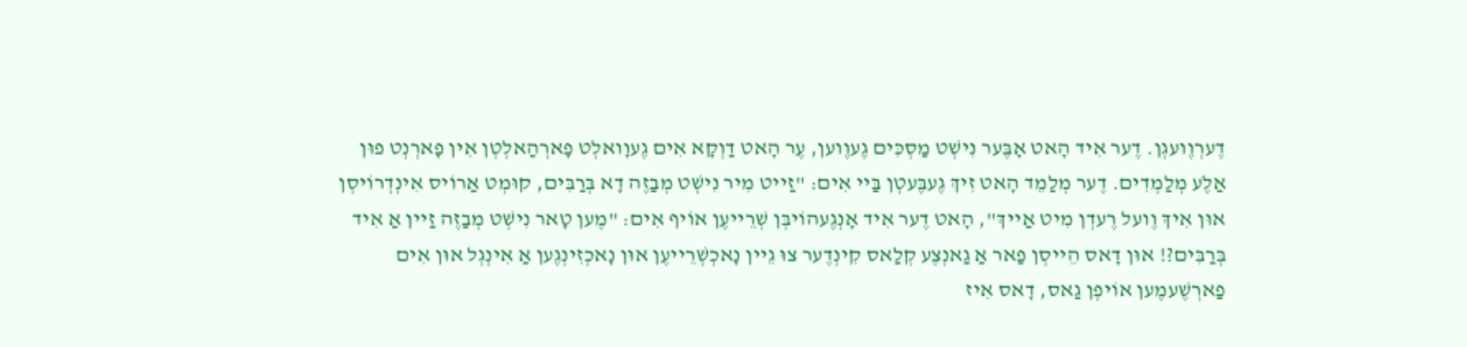דֶערְוֶועגְן. דֶער אִיד הָאט אָבֶּער נִישְׁט מַסְכִּים גֶעוֶוען, עֶר הָאט דַוְקָא אִים גֶעוָואלְט פָארְהַאלְטְן אִין פָארְנְט פוּן אַלֶע מְלַמְדִים. דֶער מְלַמֵד הָאט זִיךְ גֶעבֶּעטְן בַּיי אִים: "זַייט מִיר נִישְׁט מְבַזֶה דָא בְּרַבִּים, קוּמְט אַרוֹיס אִינְדְרוֹיסְן אוּן אִיךְ וֶועל רֶעדְן מִיט אַייךְ", הָאט דֶער אִיד אָנְגֶעהוֹיבְּן שְׁרֵייעֶן אוֹיף אִים: "מֶען טָאר נִישְׁט מְבַזֶה זַיין אַ אִיד בְּרַבִּים?! אוּן דָאס הֵייסְן פַאר אַ גַאנְצֶע קְלַאס קִינְדֶער צוּ גֵיין נָאכְשְׁרֵייעֶן אוּן נָאכְזִינְגֶען אַ אִינְגְל אוּן אִים פַארְשֶׁעמֶען אוֹיפְן גַאס, דָאס אִיז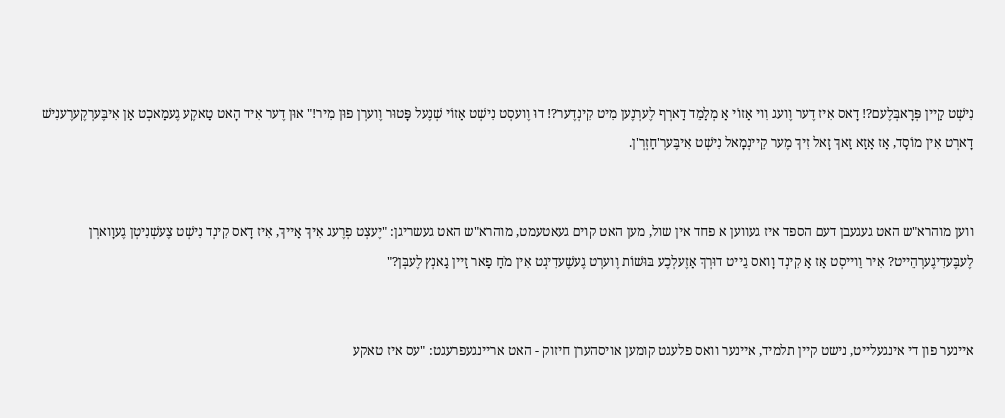נִישְׁט קַיין פְּרָאבְּלֶעם?! דָאס אִיז דֶער וֶועג וִוי אַזוֹי אַ מְלַמֵד דַארְף לֶערְנֶען מִיט קִינְדֶער?! דוּ וֶועסְט נִישְׁט אַזוֹי שְׁנֶעל פָּטוּר וֶוערְן פוּן מִיר!" אוּן דֶער אִיד הָאט טַאקֶע גֶעמַאכְט אַן אִיבֶּערְקֶערֶענִישׁ דָארְט אִין מוֹסָד, אַז אַזַא זַאךְ זָאל זִיךְ מֶער קֵיינְמָאל נִישְׁט אִיבֶּערְ'חַזְרְ'ן.


ווען מוהרא"ש האט געגעבן דעם הספד איז געווען א פחד אין שול, מען האט קוים געאטעמט, מוהרא"ש האט געשריגן: "יֶעצְט פְרֶעג אִיךְ אַייךְ, אִיז דָאס קִינְד נִישְׁט צֶעשְׁנִיטְן גֶעוָוארְן לֶעבֶּעדִיגֶערְהֵייט? אִיר וֵוייסְט אַז אַ קִינְד וָואס גֵייט דוּרְךְ אַזֶעלְכֶע בּוּשׁוֹת וֶוערְט גֶעשֶׁעדִיגְט אִין מֹחַ פַאר זַיין גַאנְץ לֶעבְּן?"


איינער פון די אינגעלייט, נישט קיין תלמיד, איינער וואס פלעגט קומען אויסהערן חיזוק - האט אריינגעפרעגט: "עס איז טאקע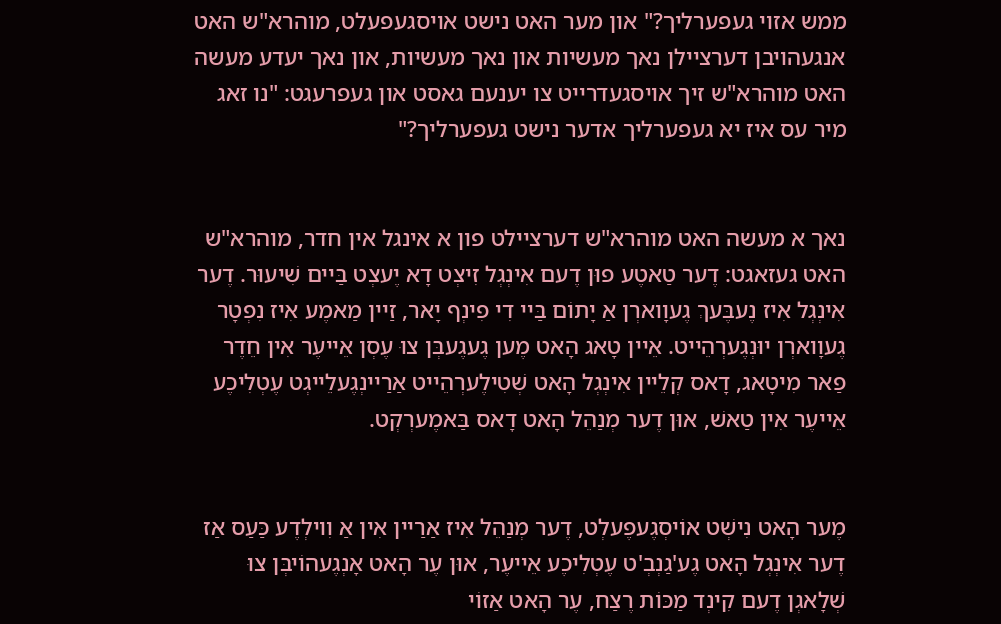ממש אזוי געפערליך?" און מער האט נישט אויסגעפעלט, מוהרא"ש האט אנגעהויבן דערציילן נאך מעשיות און נאך מעשיות, און נאך יעדע מעשה האט מוהרא"ש זיך אויסגעדרייט צו יענעם גאסט און געפרעגט: "נו זאג מיר עס איז יא געפערליך אדער נישט געפערליך?"


נאך א מעשה האט מוהרא"ש דערציילט פון א אינגל אין חדר, מוהרא"ש האט געזאגט: דֶער טַאטֶע פוּן דֶעם אִינְגְל זִיצְט דָא יֶעצְט בַּיים שִׁיעוּר. דֶער אִינְגְל אִיז נֶעבֶּעךְ גֶעוָוארְן אַ יָתוֹם בַּיי דִי פִינְף יָאר, זַיין מַאמֶע אִיז נִפְטָר גֶעוָוארְן יוּנְגֶערְהֵייט. אֵיין טָאג הָאט מֶען גֶעגֶעבְּן צוּ עֶסְן אֵייעֶר אִין חֵדֶר פַאר מִיטָאג, דָאס קְלֵיין אִינְגְל הָאט שְׁטִילֶערְהֵייט אַרַיינְגֶעלֵייגְט עֶטְלִיכֶע אֵייעֶר אִין טַאשׁ, אוּן דֶער מְנַהֵל הָאט דָאס בַּאמֶערְקְט.


מֶער הָאט נִישְׁט אוֹיסְגֶעפֶעלְט, דֶער מְנַהֵל אִיז אַרַיין אִין אַ וִוילְדֶע כַּעַס אַז דֶער אִינְגְל הָאט גֶע'גַנְבְ'ט עֶטְלִיכֶע אֵייעֶר, אוּן עֶר הָאט אָנְגֶעהוֹיבְּן צוּ שְׁלָאגְן דֶעם קִינְד מַכּוֹת רֶצַח, עֶר הָאט אַזוֹי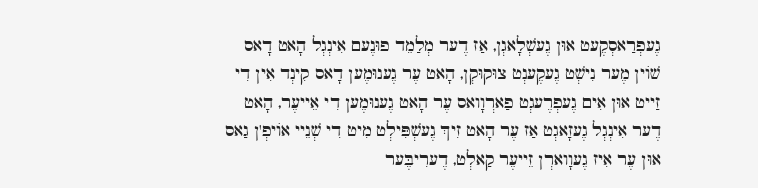גֶעפְרַאסְקֶעט אוּן גֶעשְׁלָאגְן, אַז דֶער מְלַמֵד פוּנֶעם אִינְגְל הָאט דָאס שׁוֹין מֶער נִישְׁט גֶעקֶענְט צוּקוּקְן, הָאט עֶר גֶענוּמֶען דָאס קִינְד אִין דִי זַייט אוּן אִים גֶעפְרֶעגְט פַארְוָואס עֶר הָאט גֶענוּמֶען דִי אֵייעֶר, הָאט דֶער אִינְגְל גֶעזָאגְט אַז עֶר הָאט זִיךְ גֶעשְׁפִּילְט מִיט דִי שְׁנֵיי אוֹיפְ'ן גַאס אוּן עֶר אִיז גֶעוָוארְן זֵייעֶר קַאלְט, דֶערִיבֶּער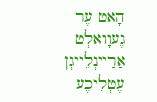הָאט עֶר גֶעוָואלְט אַרַיינְלֵייגְן עֶטְלִיכֶע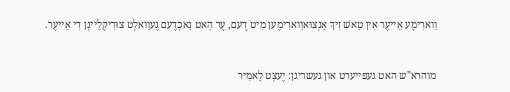וַוארִימֶע אֵייעֶר אִין טַאשׁ זִיךְ אָנְצוּאוַוארִימֶען מִיט דֶעם, עֶר הָאט נָאכְדֶעם גֶעוָואלְט צוּרִיקְלֵייגְן דִי אֵייעֶר.


מוהרא"ש האט געפייערט און געשריגן: יֶעצְט לָאמִיר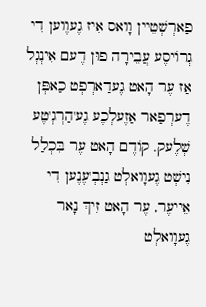פַארְשְׁטֵיין וָואס אִיז גֶעוֶוען דִי גְרוֹיסֶע עֲבֵירָה פוּן דֶעם אִינְגְל אַז עֶר הָאט גֶעדַארְפְט כַאפְּן דֶערְפַאר אַזֶעלְכֶע גֶע'הַרְגְ'טֶע שְׁלֶעק. קוֹדֶם הָאט עֶר בִּכְלַל נִישְׁט גֶעוָואלְט גַנְבְ'עֶנֶען דִי אֵייעֶר, עֶר הָאט זִיךְ נָאר גֶעוָואלְט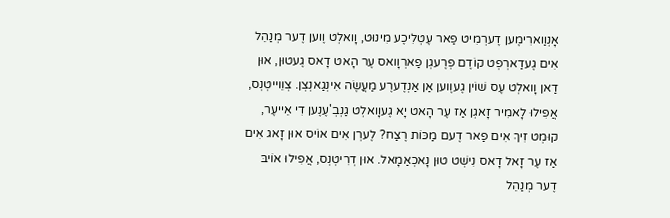אָנְוַוארִימֶען דֶערְמִיט פַאר עֶטְלִיכֶע מִינוּט, וָואלְט וֶוען דֶער מְנַהֵל אִים גֶעדַארְפְט קוֹדֶם פְרֶעגְן פַארְוָואס עֶר הָאט דָאס גֶעטוּן, אוּן דַאן וָואלְט עֶס שׁוֹין גֶעוֶוען אַן אַנְדֶערֶע מַעֲשֶׂה אִינְגַאנְצְן. צְוֵוייטְנְס, אֲפִילוּ לָאמִיר זָאגְן אַז עֶר הָאט יָא גֶעוָואלְט גַנְבְ'עֶנֶען דִי אֵייעֶר, קוּמְט זִיךְ אִים פַאר דֶעם מַכּוֹת רֶצַח? לֶערְן אִים אוֹיס אוּן זָאג אִים אַז עֶר זָאל דָאס נִישְׁט טוּן נָאכְאַמָאל. אוּן דְרִיטְנְס, אֲפִילוּ אוֹיבּ דֶער מְנַהֵל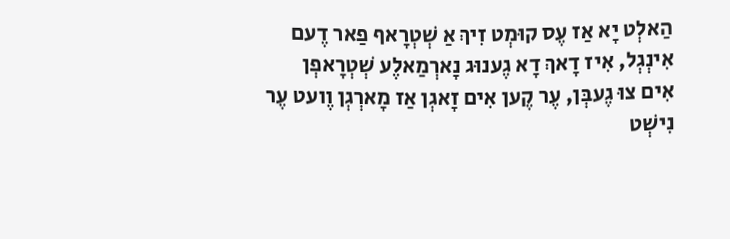הַאלְט יָא אַז עֶס קוּמְט זִיךְ אַ שְׁטְרָאף פַאר דֶעם אִינְגְל, אִיז דָאךְ דָא גֶענוּג נָארְמַאלֶע שְׁטְרָאפְן אִים צוּ גֶעבְּן, עֶר קֶען אִים זָאגְן אַז מָארְגְן וֶועט עֶר נִישְׁט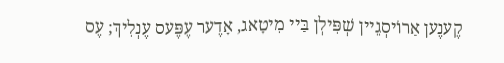קֶענֶען אַרוֹיסְגֵיין שְׁפִּילְן בַּיי מִיטָאג, אָדֶער עֶפֶּעס עֶנְלִיךְ; עֶס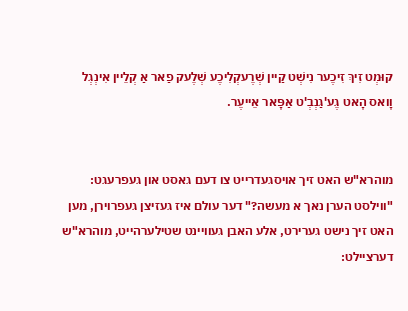קוּמְט זִיךְ זִיכֶער נִישְׁט קַיין שְׁרֶעקְלִיכֶע שְׁלֶעק פַאר אַ קְלֵיין אִינְגְל וָואס הָאט גֶע'גַנְבְ'ט אַפָּאר אֵייעֶר.


מוהרא"ש האט זיך אויסגעדרייט צו דעם גאסט און געפרעגט: "ווילסט הערן נאך א מעשה?" דער עולם איז געזיצן געפרוירן, מען האט זיך נישט גערירט, אלע האבן געוויינט שטילערהייט, מוהרא"ש דערציילט: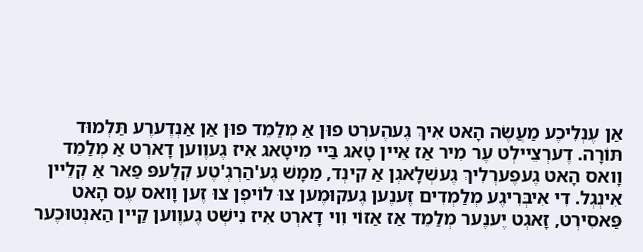אַן עֶנְלִיכֶע מַעֲשֶׂה הָאט אִיךְ גֶעהֶערְט פוּן אַ מְלַמֵד פוּן אַן אַנְדֶערֶע תַּלְמוּד תּוֹרָה. דֶערְצֵיילְט עֶר מִיר אַז אֵיין טָאג בַּיי מִיטָאג אִיז גֶעוֶוען דָארְט אַ מְלַמֵד וָואס הָאט גֶעפֶערְלִיךְ גֶעשְׁלָאגְן אַ קִינְד, מַמָשׁ גֶע'הַרְגְ'טֶע קְלֶעפּ פַאר אַ קְלֵיין אִינְגְל. דִי אִיבְּרִיגֶע מְלַמְדִים זֶענֶען גֶעקוּמֶען צוּ לוֹיפְן צוּ זֶען וָואס עֶס הָאט פַּאסִירְט, זָאגְט יֶענֶער מְלַמֵד אַז אַזוֹי וִוי דָארְט אִיז נִישְׁט גֶעוֶוען קַיין הַאנְטוּכֶער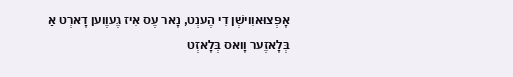אָפְּצוּאוִוישְׁן דִי הֶענְט, נָאר עֶס אִיז גֶעוֶוען דָארְט אַ בְּלָאזֶער וָואס בְּלָאזְט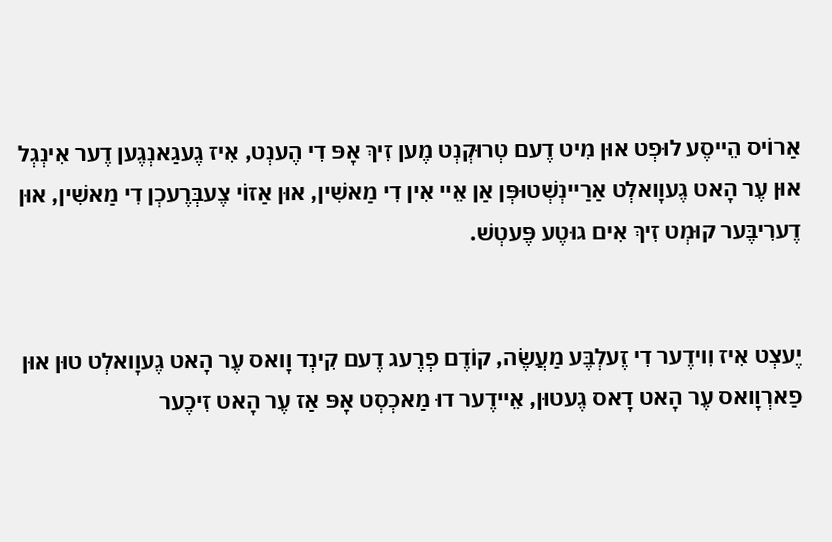אַרוֹיס הֵייסֶע לוּפְט אוּן מִיט דֶעם טְרוּקְנְט מֶען זִיךְ אָפּ דִי הֶענְט, אִיז גֶעגַאנְגֶען דֶער אִינְגְל אוּן עֶר הָאט גֶעוָואלְט אַרַיינְשְׁטוּפְּן אַן אֵיי אִין דִי מַאשִׁין, אוּן אַזוֹי צֶעבְּרֶעכְן דִי מַאשִׁין, אוּן דֶערִיבֶּער קוּמְט זִיךְ אִים גוּטֶע פֶּעטְשׁ.


יֶעצְט אִיז וִוידֶער דִי זֶעלְבֶּע מַעֲשֶׂה, קוֹדֶם פְרֶעג דֶעם קִינְד וָואס עֶר הָאט גֶעוָואלְט טוּן אוּן פַארְוָואס עֶר הָאט דָאס גֶעטוּן, אֵיידֶער דוּ מַאכְסְט אָפּ אַז עֶר הָאט זִיכֶער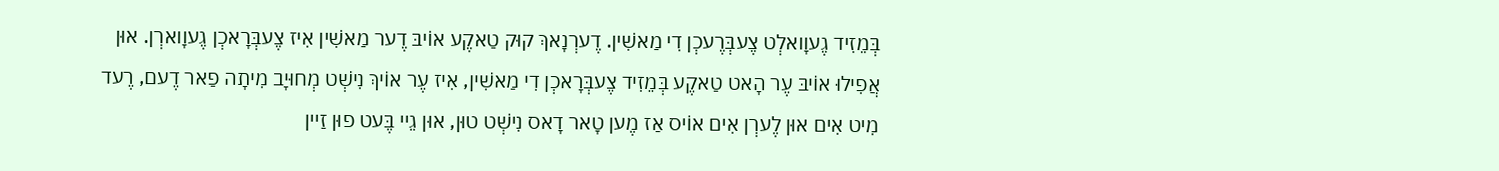בְּמֵזִיד גֶעוָואלְט צֶעבְּרֶעכְן דִי מַאשִׁין. דֶערְנָאךְ קוּק טַאקֶע אוֹיבּ דֶער מַאשִׁין אִיז צֶעבְּרָאכְן גֶעוָוארְן. אוּן אֲפִילוּ אוֹיבּ עֶר הָאט טַאקֶע בְּמֵזִיד צֶעבְּרָאכְן דִי מַאשִׁין, אִיז עֶר אוֹיךְ נִישְׁט מְחוּיָב מִיתָה פַאר דֶעם, רֶעד מִיט אִים אוּן לֶערְן אִים אוֹיס אַז מֶען טָאר דָאס נִישְׁט טוּן, אוּן גֵיי בֶּעט פוּן זַיין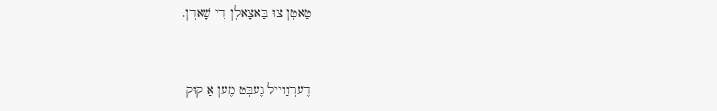טַאטְן צוּ בַּאצָאלְן דִי שָׁאדְן.


דֶערְוַוייל גֶעבְּט מֶען אַ קוּק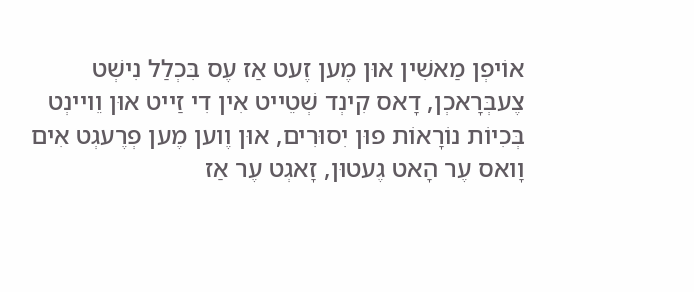אוֹיפְן מַאשִׁין אוּן מֶען זֶעט אַז עֶס בִּכְלַל נִישְׁט צֶעבְּרָאכְן, דָאס קִינְד שְׁטֵייט אִין דִי זַייט אוּן וֵויינְט בְּכִיוֹת נוֹרָאוֹת פוּן יִסוּרִים, אוּן וֶוען מֶען פְרֶעגְט אִים וָואס עֶר הָאט גֶעטוּן, זָאגְט עֶר אַז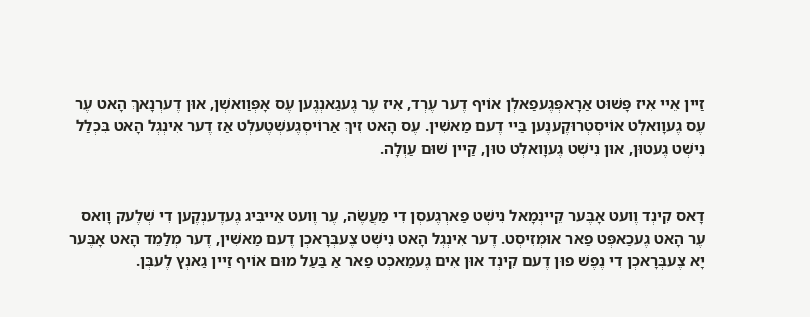זַיין אֵיי אִיז פָּשׁוּט אַרָאפְּגֶעפַאלְן אוֹיף דֶער עֶרְד, אִיז עֶר גֶעגַאנְגֶען עֶס אָפְּוַואשְׁן, אוּן דֶערְנָאךְ הָאט עֶר עֶס גֶעוָואלְט אוֹיסְטְרוּקֶענֶען בַּיי דֶעם מַאשִׁין. עֶס הָאט זִיךְ אַרוֹיסְגֶעשְׁטֶעלְט אַז דֶער אִינְגְל הָאט בִּכְלַל נִישְׁט גֶעטוּן, אוּן נִישְׁט גֶעוָואלְט טוּן, קַיין שׁוּם עַוְלָה.


דָאס קִינְד וֶועט אָבֶּער קֵיינְמָאל נִישְׁט פַארְגֶעסְן דִי מַעֲשֶׂה, עֶר וֶועט אֵייבִּיג גֶעדֶענְקֶען דִי שְׁלֶעק וָואס עֶר הָאט גֶעכַאפְּט פַאר אוּמְזִיסְט. דֶער אִינְגְל הָאט נִישְׁט צֶעבְּרָאכְן דֶעם מַאשִׁין, דֶער מְלַמֵד הָאט אָבֶּער יָא צֶעבְּרָאכְן דִי נֶפֶשׁ פוּן דֶעם קִינְד אוּן אִים גֶעמַאכְט פַאר אַ בַּעַל מוּם אוֹיף זַיין גַאנְץ לֶעבְּן.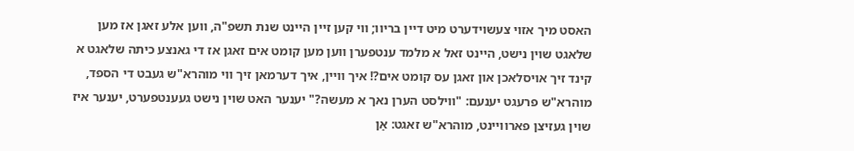האסט מיך אזוי צעשוידערט מיט דיין בריוו; ווי קען זיין היינט שנת תשפ"ה, ווען אלע זאגן אז מען שלאגט שוין נישט, היינט זאל א מלמד ענטפערן ווען מען קומט אים זאגן אז די גאנצע כיתה שלאגט א קינד זיך אויסלאכן און זאגן עס קומט אים?! איך וויין, איך דערמאן זיך ווי מוהרא"ש געבט די הספד, מוהרא"ש פרעגט יענעם: "ווילסט הערן נאך א מעשה?" יענער האט שוין נישט געענטפערט, יענער איז שוין געזיצן פארוויינט, מוהרא"ש זאגט: אַן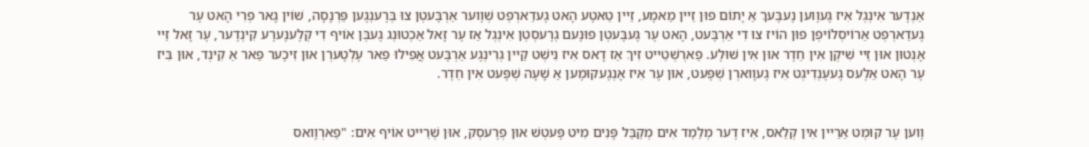אַנְדֶער אִינְגְל אִיז גֶעוֶוען נֶעבֶּעךְ אַ יָתוֹם פוּן זַיין מַאמֶע, זַיין טַאטֶע הָאט גֶעדַארְפְט שְׁוֶוער אַרְבֶּעטְן צוּ בְּרֶענְגֶען פַּרְנָסָה, שׁוֹין גָאר פְרִי הָאט עֶר גֶעדַארְפְט אַרוֹיסְלוֹיפְן פוּן הוֹיז צוּ דִי אַרְבֶּעט, הָאט עֶר גֶעבֶּעטְן פוּנֶעם גְרֶעסְטְן אִינְגְל אַז עֶר זָאל אַכְטוּנְג גֶעבְּן אוֹיף דִי קְלֶענֶערֶע קִינְדֶער, עֶר זָאל זֵיי אָנְטוּן אוּן זֵיי שִׁיקְן אִין חֵדֶר אוּן אִין שׁוּלֶע. פַארְשְׁטֵייט זִיךְ אַז דָאס אִיז נִישְׁט קַיין גְרִינְגֶע אַרְבֶּעט אֲפִילוּ פַאר עֶלְטֶערְן אוּן זִיכֶער פַאר אַ קִינְד, אוּן בִּיז עֶר הָאט אַלֶעס גֶעעֶנְדִיגְט אִיז גֶעוָוארְן שְׁפֶּעט, אוּן עֶר אִיז אָנְגֶעקוּמֶען אַ שָׁעָה שְׁפֶּעט אִין חֵדֶר.


וֶוען עֶר קוּמְט אַרַיין אִין קְלַאס, אִיז דֶער מְלַמֵד אִים מְקַבֵּל פָּנִים מִיט פֶּעטְשׁ אוּן פְרֶעסְק, אוּן שְׁרֵייט אוֹיף אִים: "פַארְוָואס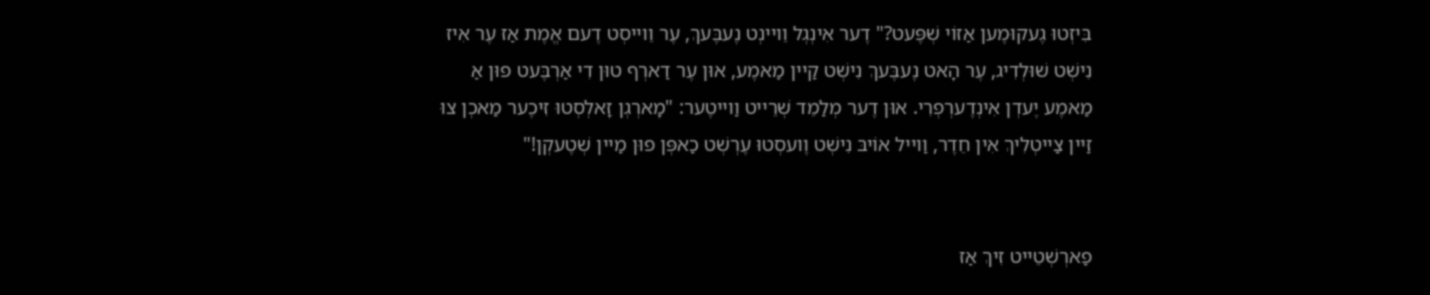בִּיזְטוּ גֶעקוּמֶען אַזוֹי שְׁפֶּעט?" דֶער אִינְגְל וֵויינְט נֶעבֶּעךְ, עֶר וֵוייסְט דֶעם אֱמֶת אַז עֶר אִיז נִישְׁט שׁוּלְדִיג, עֶר הָאט נֶעבֶּעךְ נִישְׁט קַיין מַאמֶע, אוּן עֶר דַארְף טוּן דִי אַרְבֶּעט פוּן אַ מַאמֶע יֶעדְן אִינְדֶערְפְרִי. אוּן דֶער מְלַמֵד שְׁרֵייט וַוייטֶער: "מָארְגְן זָאלְסְטוּ זִיכֶער מַאכְן צוּ זַיין צַייטְלִיךְ אִין חֵדֶר, וַוייל אוֹיבּ נִישְׁט וֶועסְטוּ עֶרְשְׁט כַאפְּן פוּן מַיין שְׁטֶעקְן!"


פַארְשְׁטֵייט זִיךְ אַז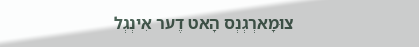צוּמָארְגְנְס הָאט דֶער אִינְגְל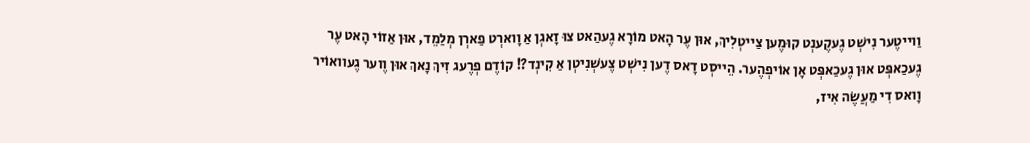וַוייטֶער נִישְׁט גֶעקֶענְט קוּמֶען צַייטְלִיךְ, אוּן עֶר הָאט מוֹרָא גֶעהַאט צוּ זָאגְן אַ וָוארְט פַארְן מְלַמֵד, אוּן אַזוֹי הָאט עֶר גֶעכַאפְּט אוּן גֶעכַאפְּט אָן אוֹיפְהֶער. הֵייסְט דָאס דֶען נִישְׁט צֶעשְׁנִיטְן אַ קִינְד?! קוֹדֶם פְרֶעג זִיךְ נָאךְ אוּן וֶוער גֶעוואוֹיר וָואס דִי מַעֲשֶׂה אִיז,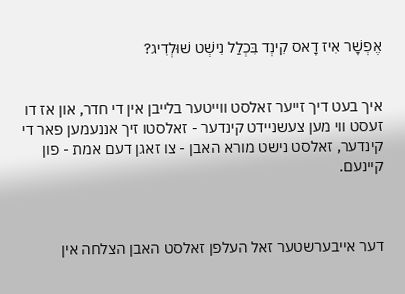אֶפְשָׁר אִיז דָאס קִינְד בִּכְלַל נִישְׁט שׁוּלְדִיג?


איך בעט דיך זייער זאלסט ווייטער בלייבן אין די חדר, און אז דו זעסט ווי מען צעשניידט קינדער - זאלסטו זיך אננעמען פאר די קינדער, זאלסט נישט מורא האבן - צו זאגן דעם אמת - פון קיינעם.



דער אייבערשטער זאל העלפן זאלסט האבן הצלחה אין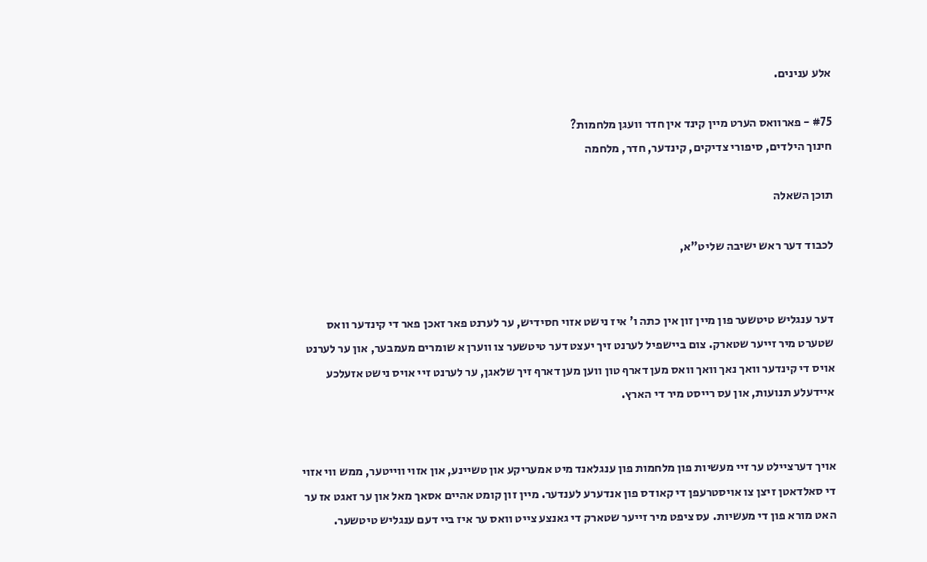אלע ענינים.

#75 - פארוואס הערט מיין קינד אין חדר וועגן מלחמות?
חינוך הילדים, סיפורי צדיקים, קינדער, חדר, מלחמה

תוכן השאלה

לכבוד דער ראש ישיבה שליט"א,


דער ענגליש טיטשער פון מיין זון אין כתה ו' איז נישט אזוי חסידיש, ער לערנט פאר זאכן פאר די קינדער וואס שטערט מיר זייער שטארק. צום ביישפיל לערנט זיך יעצט דער טיטשער צו ווערן א שומרים מעמבער, און ער לערנט אויס די קינדער וואך נאך וואך וואס מען דארף טון ווען מען דארף זיך שלאגן, ער לערנט זיי אויס נישט אזעלכע איידעלע תנועות, און עס רייסט מיר די הארץ.


אויך דערציילט ער זיי מעשיות פון מלחמות פון ענגלאנד מיט אמעריקע און טשיינע, און אזוי ווייטער, ממש ווי אזוי די סאלדאטן זיצן צו אויסטרעפן די קאודס פון אנדערע לענדער. מיין זון קומט אהיים אסאך מאל און ער זאגט אז ער האט מורא פון די מעשיות. עס ציפט מיר זייער שטארק די גאנצע צייט וואס ער איז ביי דעם ענגליש טיטשער.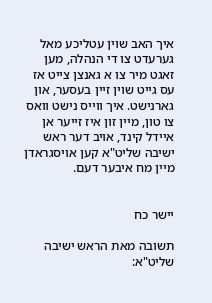איך האב שוין עטליכע מאל גערעדט צו די הנהלה, מען זאגט מיר צו א גאנצן צייט אז עס גייט שוין זיין בעסער, און גארנישט. איך ווייס נישט וואס צו טון, מיין זון איז זייער אן איידל קינד, אויב דער ראש ישיבה שליט"א קען אויסגראדן מיין מח איבער דעם.


יישר כח

תשובה מאת הראש ישיבה שליט"א: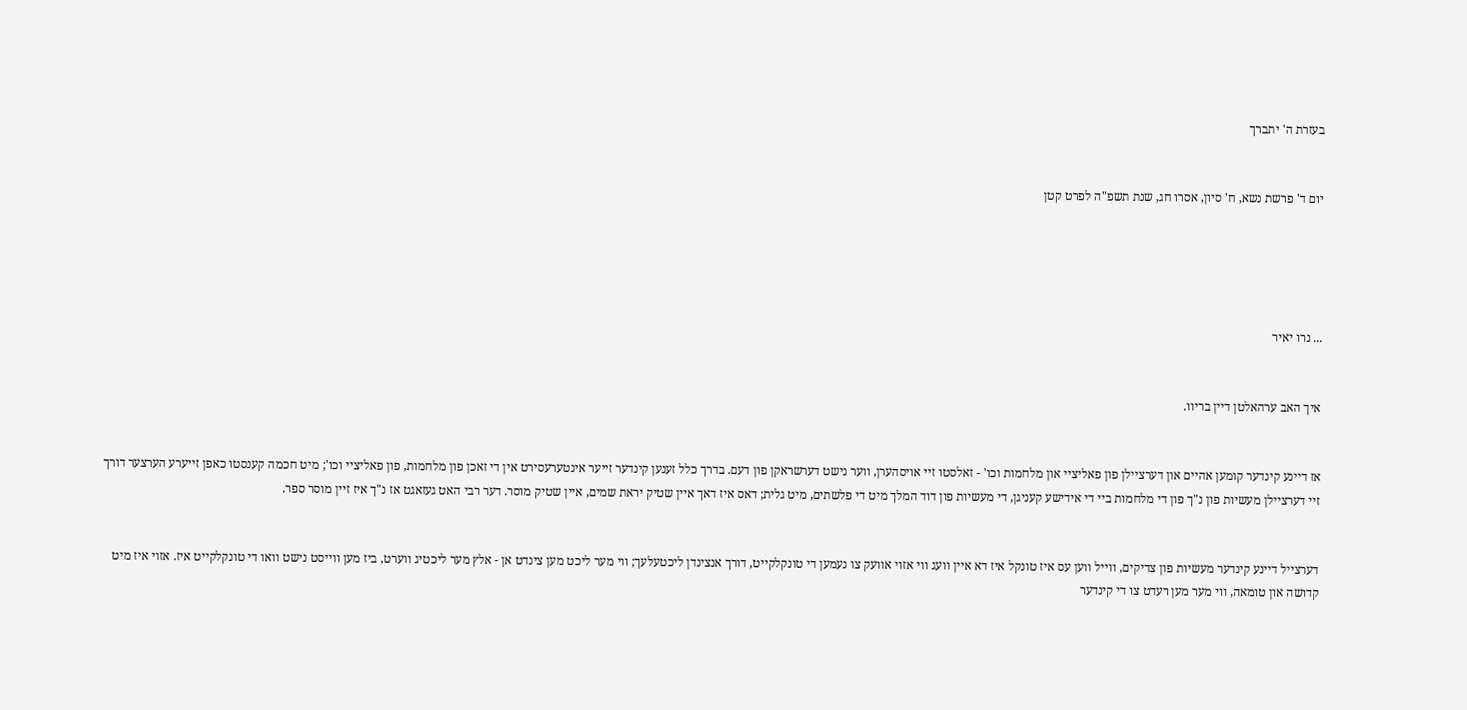בעזרת ה' יתברך


יום ד' פרשת נשא, ח' סיון, אסרו חג, שנת תשפ"ה לפרט קטן





... נרו יאיר


איך האב ערהאלטן דיין בריוו.


אז דיינע קינדער קומען אהיים און דערציילן פון פאליציי און מלחמות וכו' - זאלסטו זיי אויסהערן, ווער נישט דערשראקן פון דעם. בדרך כלל זענען קינדער זייער אינטערעסירט אין די זאכן פון מלחמות, פון פאליציי וכו'; מיט חכמה קענסטו כאפן זייערע הערצער דורך זיי דערציילן מעשיות פון נ"ך פון די מלחמות ביי די אידישע קעניגן, די מעשיות פון דוד המלך מיט די פלשתים, מיט גלית; דאס איז דאך איין שטיק יראת שמים, איין שטיק מוסר. דער רבי האט געזאגט אז נ"ך איז זיין מוסר ספר.


דערצייל דיינע קינדער מעשיות פון צדיקים, ווייל ווען עס איז טונקל איז דא איין וועג ווי אזוי אוועק צו נעמען די טונקלקייט, דורך אנצינדן ליכטעלעך; ווי מער ליכט מען צינדט אן - אלץ מער ליכטיג ווערט, ביז מען ווייסט נישט וואו די טונקלקייט איז. אזוי איז מיט קדושה און טומאה, ווי מער מען רעדט צו די קינדער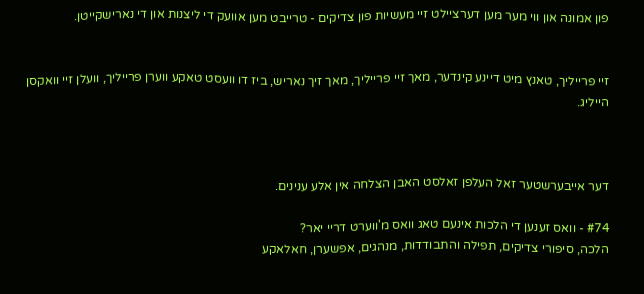פון אמונה און ווי מער מען דערציילט זיי מעשיות פון צדיקים - טרייבט מען אוועק די ליצנות און די נארישקייטן.


זיי פרייליך, טאנץ מיט דיינע קינדער, מאך זיי פרייליך, מאך זיך נאריש, ביז דו וועסט טאקע ווערן פרייליך, וועלן זיי וואקסן הייליג.



דער אייבערשטער זאל העלפן זאלסט האבן הצלחה אין אלע ענינים.

#74 - וואס זענען די הלכות אינעם טאג וואס מ'ווערט דריי יאר?
הלכה, סיפורי צדיקים, תפילה והתבודדות, מנהגים, אפשערן, חאלאקע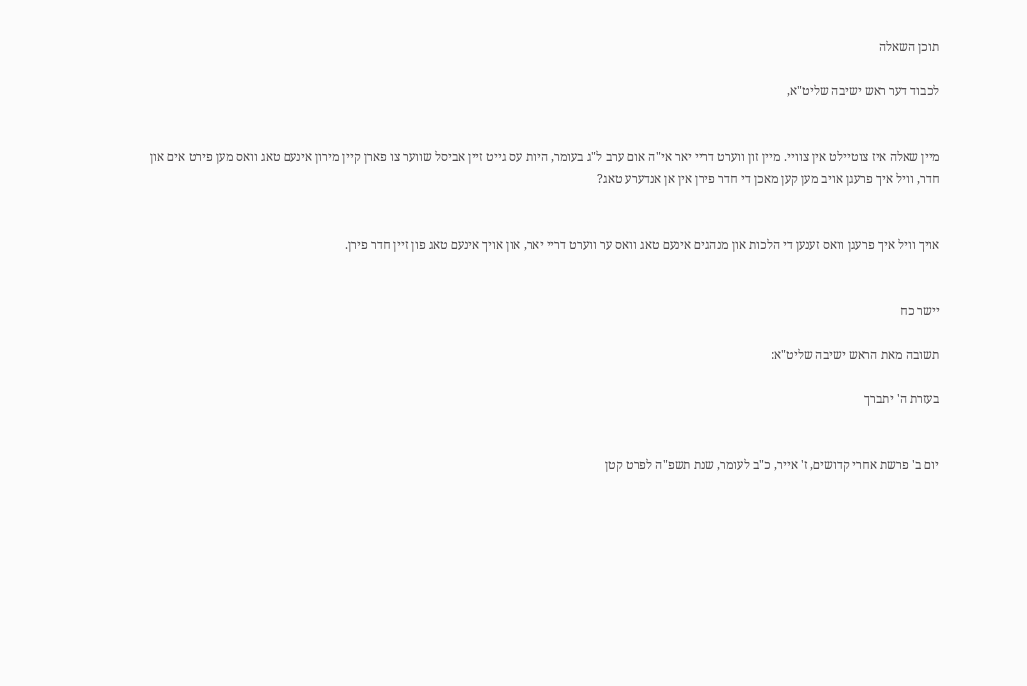תוכן השאלה

לכבוד דער ראש ישיבה שליט"א,


מיין שאלה איז צוטיילט אין צוויי. מיין זון ווערט דריי יאר אי"ה אום ערב ל"ג בעומר, היות עס גייט זיין אביסל שווער צו פארן קיין מירון אינעם טאג וואס מען פירט אים און חדר, וויל איך פרעגן אויב מען קען מאכן די חדר פירן אין אן אנדערע טאג?


אויך וויל איך פרעגן וואס זענען די הלכות און מנהגים אינעם טאג וואס ער ווערט דריי יאר, און אויך אינעם טאג פון זיין חדר פירן.


יישר כח

תשובה מאת הראש ישיבה שליט"א:

בעזרת ה' יתברך


יום ב' פרשת אחרי קדושים, ז' אייר, כ"ב לעומר, שנת תשפ"ה לפרט קטן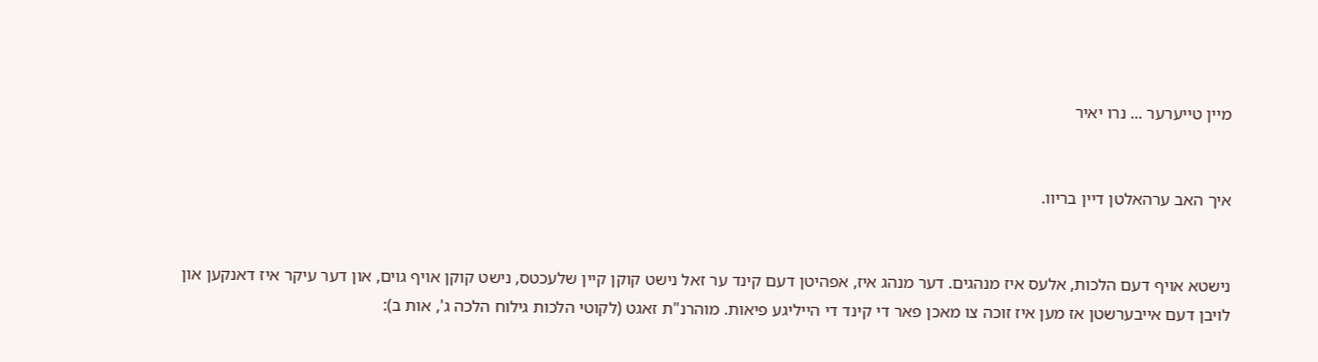מיין טייערער ... נרו יאיר


איך האב ערהאלטן דיין בריוו.


נישטא אויף דעם הלכות, אלעס איז מנהגים. דער מנהג איז, אפהיטן דעם קינד ער זאל נישט קוקן קיין שלעכטס, נישט קוקן אויף גוים, און דער עיקר איז דאנקען און לויבן דעם אייבערשטן אז מען איז זוכה צו מאכן פאר די קינד די הייליגע פיאות. מוהרנ"ת זאגט (לקוטי הלכות גילוח הלכה ג', אות ב):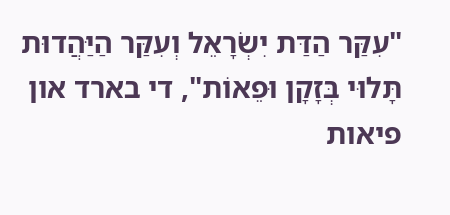"עִקַּר הַדַּת יִשְֹרָאֵל וְעִקַּר הַיַּהֲדוּת תָּלוּי בְּזָקָן וּפֵאוֹת", די בארד און פיאות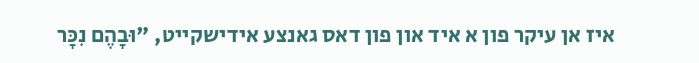איז אן עיקר פון א איד און פון דאס גאנצע אידישקייט, "וּבָהֶם נִכָּר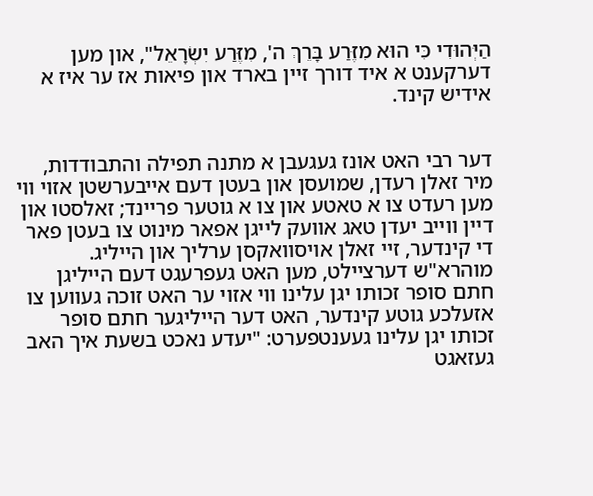הַיְּהוּדִי כִּי הוּא מִזֶּרַע בָּרֵךְ ה', מִזֶּרַע יִשְֹרָאֵל", און מען דערקענט א איד דורך זיין בארד און פיאות אז ער איז א אידיש קינד.


דער רבי האט אונז געגעבן א מתנה תפילה והתבודדות, מיר זאלן רעדן, שמועסן און בעטן דעם אייבערשטן אזוי ווי מען רעדט צו א טאטע און צו א גוטער פריינד; זאלסטו און דיין ווייב יעדן טאג אוועק לייגן אפאר מינוט צו בעטן פאר די קינדער, זיי זאלן אויסוואקסן ערליך און הייליג. מוהרא"ש דערציילט, מען האט געפרעגט דעם הייליגן חתם סופר זכותו יגן עלינו ווי אזוי ער האט זוכה געווען צו אזעלכע גוטע קינדער, האט דער הייליגער חתם סופר זכותו יגן עלינו געענטפערט: "יעדע נאכט בשעת איך האב געזאגט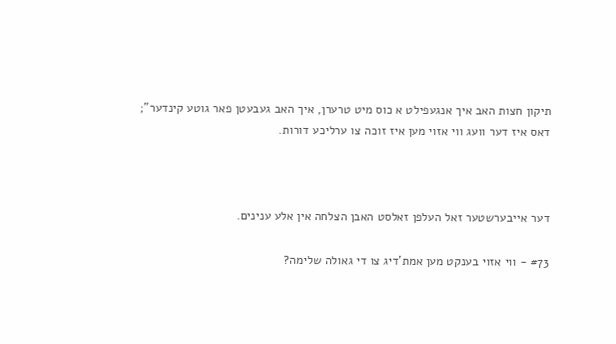תיקון חצות האב איך אנגעפילט א כוס מיט טרערן, איך האב געבעטן פאר גוטע קינדער"; דאס איז דער וועג ווי אזוי מען איז זוכה צו ערליכע דורות.



דער אייבערשטער זאל העלפן זאלסט האבן הצלחה אין אלע ענינים.

#73 - ווי אזוי בענקט מען אמת'דיג צו די גאולה שלימה?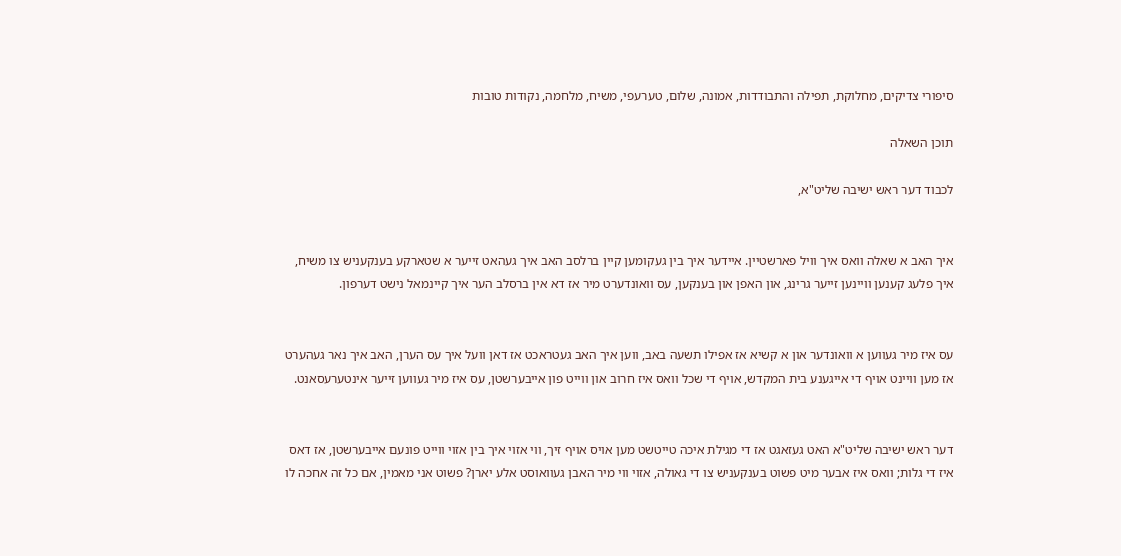סיפורי צדיקים, מחלוקת, תפילה והתבודדות, אמונה, שלום, טערעפי, משיח, מלחמה, נקודות טובות

תוכן השאלה

לכבוד דער ראש ישיבה שליט"א,


איך האב א שאלה וואס איך וויל פארשטיין. איידער איך בין געקומען קיין ברלסב האב איך געהאט זייער א שטארקע בענקעניש צו משיח, איך פלעג קענען וויינען זייער גרינג, און האפן און בענקען, עס וואונדערט מיר אז דא אין ברסלב הער איך קיינמאל נישט דערפון.


עס איז מיר געווען א וואונדער און א קשיא אז אפילו תשעה באב, ווען איך האב געטראכט אז דאן וועל איך עס הערן, האב איך נאר געהערט אז מען וויינט אויף די אייגענע בית המקדש, אויף די שכל וואס איז חרוב און ווייט פון אייבערשטן, עס איז מיר געווען זייער אינטערעסאנט.


דער ראש ישיבה שליט"א האט געזאגט אז די מגילת איכה טייטשט מען אויס אויף זיך, ווי אזוי איך בין אזוי ווייט פונעם אייבערשטן, אז דאס איז די גלות; וואס איז אבער מיט פשוט בענקעניש צו די גאולה, אזוי ווי מיר האבן געוואוסט אלע יארן? פשוט אני מאמין, אם כל זה אחכה לו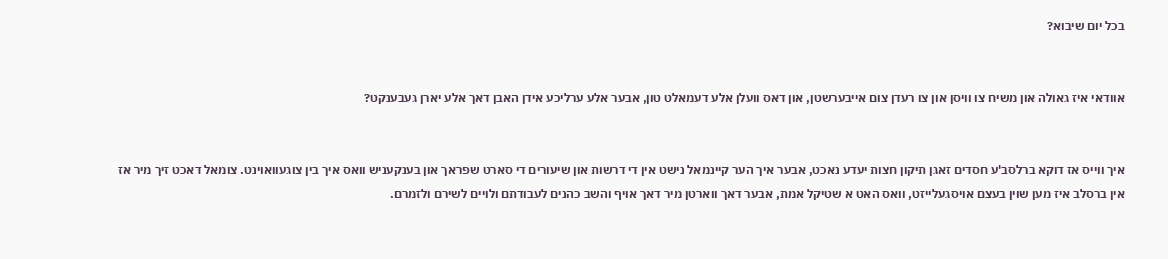בכל יום שיבוא?


אוודאי איז גאולה און משיח צו וויסן און צו רעדן צום אייבערשטן, און דאס וועלן אלע דעמאלט טון, אבער אלע ערליכע אידן האבן דאך אלע יארן געבענקט?


איך ווייס אז דוקא ברלסב'ע חסדים זאגן תיקון חצות יעדע נאכט, אבער איך הער קיינמאל נישט אין די דרשות און שיעורים די סארט שפראך און בענקעניש וואס איך בין צוגעוואוינט. צומאל דאכט זיך מיר אז אין ברסלב איז מען שוין בעצם אויסגעלייזט, וואס האט א שטיקל אמת, אבער דאך ווארטן מיר דאך אויף והשב כהנים לעבודתם ולויים לשירם ולזמרם.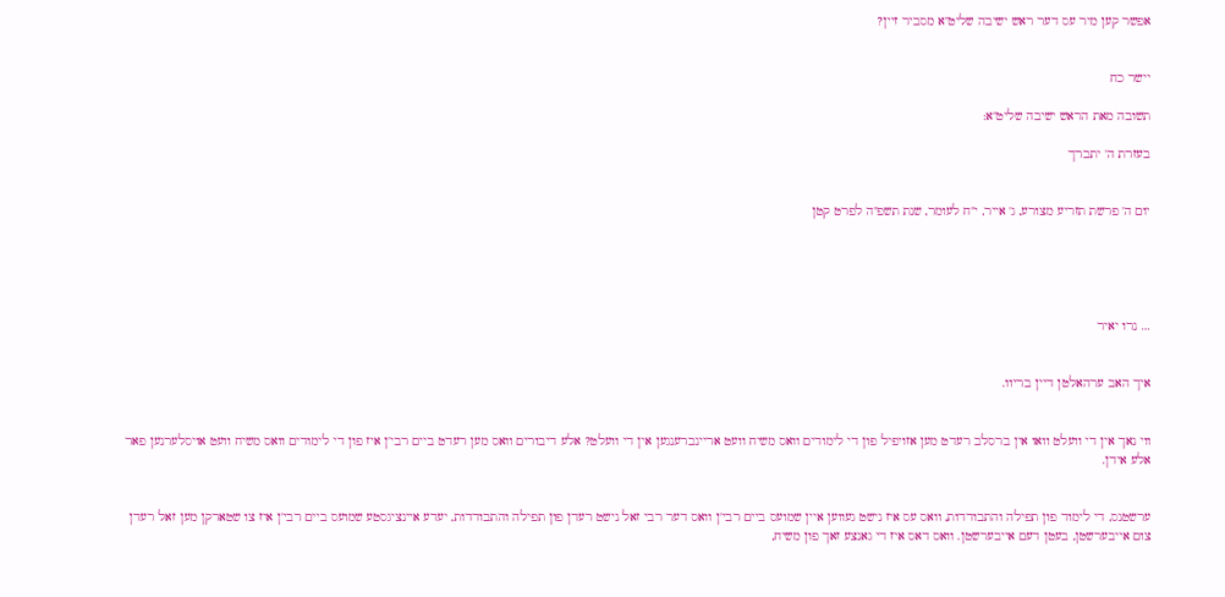אפשר קען מיר עס דער ראש ישיבה שליט"א מסביר זיין?


יישר כח

תשובה מאת הראש ישיבה שליט"א:

בעזרת ה' יתברך


יום ה' פרשת תזריע מצורע, ג' אייר, י"ח לעומר, שנת תשפ"ה לפרט קטן





... נרו יאיר


איך האב ערהאלטן דיין בריוו.


ווי נאך אין די וועלט וואו אין ברסלב רעדט מען אזויפיל פון די לימודים וואס משיח וועט אריינברענגען אין די וועלט? אלע דיבורים וואס מען רעדט ביים רבי'ן איז פון די לימודים וואס משיח וועט אויסלערנען פאר אלע אידן.


ערשטנס, די לימוד פון תפילה והתבודדות, וואס עס איז נישט געווען איין שמועס ביים רבי'ן וואס דער רבי זאל נישט רעדן פון תפילה והתבודדות, יעדע איינציגסטע שמועס ביים רבי'ן איז צו שטארקן מען זאל רעדן צום אייבערשטן, בעטן דעם אייבערשטן. וואס דאס איז די גאנצע זאך פון משיח,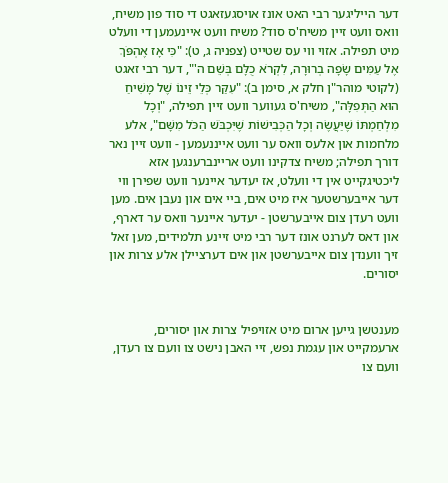דער הייליגער רבי האט אונז אויסגעזאגט די סוד פון משיח, וואס וועט זיין משיח'ס סוד? משיח וועט איינעמען די וועלט מיט תפילה. אזוי ווי עס שטייט (צפניה ג, ט): "כִּי אָז אֶהְפֹּךְ אֶל עַמִּים שָׂפָה בְרוּרָה, לִקְרֹא כֻלָּם בְּשֵׁם ה'", דער רבי זאגט (לקוטי מוהר"ן חלק א, סימן ב): "עִקַּר כְּלֵי זֵינוֹ שֶׁל מָשִׁיחַ הוּא הַתְּפִלָּה", משיח'ס געווער וועט זיין תפילה, "וְכָל מִלְחַמְתּוֹ שֶׁיַּעֲשֶׂה וְכָל הַכְּבִישׁוֹת שֶׁיִּכְבֹּשׁ הַכֹּל מִשָּׁם", אלע מלחמות און אלעס וואס ער וועט אייננעמען - וועט זיין נאר דורך תפילה; משיח צדקינו וועט אריינברענגען אזא ליכטיגקייט אין די וועלט, אז יעדער איינער וועט שפירן ווי דער אייבערשטער איז מיט אים, ביי אים און נעבן אים. מען וועט רעדן צום אייבערשטן - יעדער איינער וואס ער דארף, און דאס לערנט אונז דער רבי מיט זיינע תלמידים, מען זאל זיך ווענדן צום אייבערשטן און אים דערציילן אלע צרות און יסורים.


מענטשן גייען ארום מיט אזויפיל צרות און יסורים, ארעמקייט און עגמת נפש, זיי האבן נישט צו וועם צו רעדן, וועם צו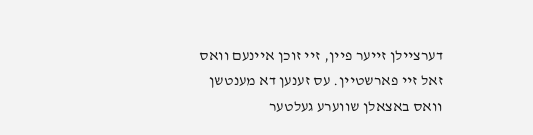דערציילן זייער פיין, זיי זוכן איינעם וואס זאל זיי פארשטיין. עס זענען דא מענטשן וואס באצאלן שווערע געלטער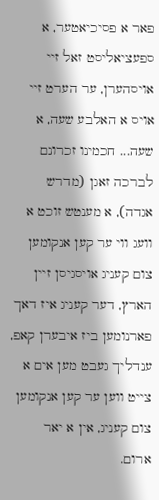פאר א פסיכיאטער, א ספעציאליסט זאל זיי אויסהערן, ער הערט זיי אויס א האלבע שעה, א שעה... חכמינו זכרונם לברכה זאגן (מדרש אגדה), א מענטש זוכט א וועג ווי ער קען אנקומען צום קעניג אויסגיסן זיין הארץ, דער קעניג איז דאך פארנומען ביז איבערן קאפ, ענדליך געבט מען אים א צייט ווען ער קען אנקומען צום קעניג, אין א יאר ארום.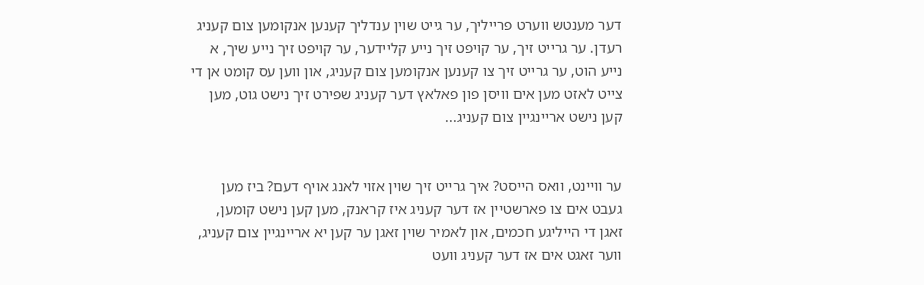דער מענטש ווערט פרייליך, ער גייט שוין ענדליך קענען אנקומען צום קעניג רעדן. ער גרייט זיך, ער קויפט זיך נייע קליידער, ער קויפט זיך נייע שיך, א נייע הוט, ער גרייט זיך צו קענען אנקומען צום קעניג, און ווען עס קומט אן די צייט לאזט מען אים וויסן פון פאלאץ דער קעניג שפירט זיך נישט גוט, מען קען נישט אריינגיין צום קעניג...


ער וויינט, וואס הייסט? איך גרייט זיך שוין אזוי לאנג אויף דעם? ביז מען געבט אים צו פארשטיין אז דער קעניג איז קראנק, מען קען נישט קומען, זאגן די הייליגע חכמים, און לאמיר שוין זאגן ער קען יא אריינגיין צום קעניג, ווער זאגט אים אז דער קעניג וועט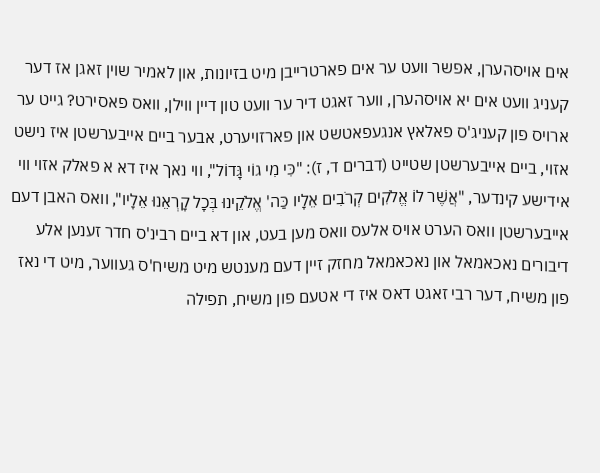אים אויסהערן, אפשר וועט ער אים פארטרייבן מיט בזיונות, און לאמיר שוין זאגן אז דער קעניג וועט אים יא אויסהערן, ווער זאגט דיר ער וועט טון דיין ווילן, וואס פאסירט? גייט ער ארויס פון קעניג'ס פאלאץ אנגעפאטשט און פארזויערט, אבער ביים אייבערשטן איז נישט אזוי, ביים אייבערשטן שטייט (דברים ד, ז): "כִּי מִי גוֹי גָּדוֹל", ווי נאך איז דא א פאלק אזוי ווי אידישע קינדער, "אֲשֶׁר לוֹ אֱלֹקִים קְרֹבִים אֵלָיו כַּה' אֱלֹקֵינוּ בְּכָל קָרְאֵנוּ אֵלָיו", וואס האבן דעם אייבערשטן וואס הערט אויס אלעס וואס מען בעט, און דא ביים רבינ'ס חדר זענען אלע דיבורים נאכאמאל און נאכאמאל מחזק זיין דעם מענטש מיט משיח'ס געווער, מיט די נאז פון משיח, דער רבי זאגט דאס איז די אטעם פון משיח, תפילה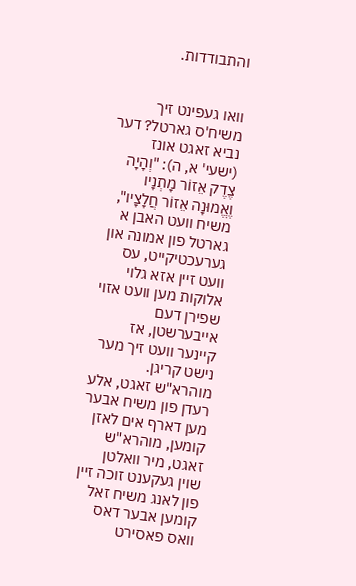והתבודדות.


וואו געפינט זיך משיח'ס גארטל? דער נביא זאגט אונז (ישעי' א, ה): "וְהָיָה צֶדֶק אֵזוֹר מָתְנָיו וֶאֱמוּנָה אֵזוֹר חֲלָצָיו", משיח וועט האבן א גארטל פון אמונה און גערעכטיקייט, עס וועט זיין אזא גלוי אלוקות מען וועט אזוי שפירן דעם אייבערשטן, אז קיינער וועט זיך מער נישט קריגן. מוהרא"ש זאגט, אלע רעדן פון משיח אבער מען דארף אים לאזן קומען, מוהרא"ש זאגט, מיר וואלטן שוין געקענט זוכה זיין פון לאנג משיח זאל קומען אבער דאס וואס פאסירט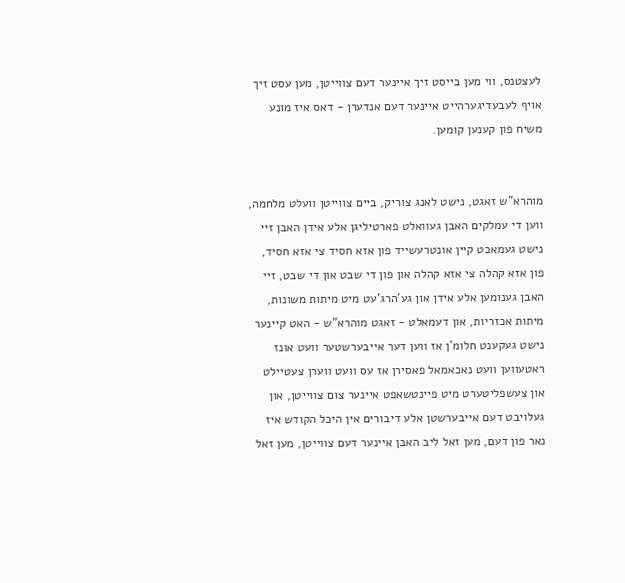לעצטנס, ווי מען בייסט זיך איינער דעם צווייטן, מען עסט זיך אויף לעבעדיגערהייט איינער דעם אנדערן - דאס איז מונע משיח פון קענען קומען.


מוהרא"ש זאגט, נישט לאנג צוריק, ביים צווייטן וועלט מלחמה, ווען די עמלקים האבן געוואלט פארטיליגן אלע אידן האבן זיי נישט געמאכט קיין אונטרעשייד פון אזא חסיד צי אזא חסיד, פון אזא קהלה צי אזא קהלה און פון די שבט און די שבט, זיי האבן גענומען אלע אידן און גע'הרג'עט מיט מיתות משונות, מיתות אכזריות, און דעמאלט - זאגט מוהרא"ש - האט קיינער נישט געקענט חלומ'ן אז ווען דער אייבערשטער וועט אונז ראטעווען וועט נאכאמאל פאסירן אז עס וועט ווערן צעטיילט און צעשפליטערט מיט פיינטשאפט איינער צום צווייטן, און געלויבט דעם אייבערשטן אלע דיבורים אין היכל הקודש איז נאר פון דעם, מען זאל ליב האבן איינער דעם צווייטן, מען זאל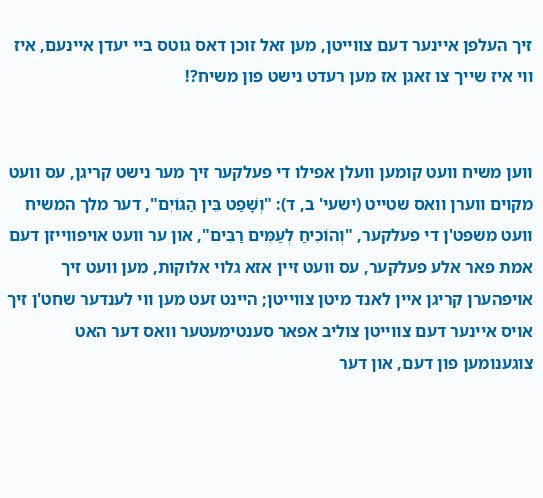זיך העלפן איינער דעם צווייטן, מען זאל זוכן דאס גוטס ביי יעדן איינעם, איז ווי איז שייך צו זאגן אז מען רעדט נישט פון משיח?!


ווען משיח וועט קומען וועלן אפילו די פעלקער זיך מער נישט קריגן, עס וועט מקוים ווערן וואס שטייט (ישעי' ב, ד): "וְשָׁפַט בֵּין הַגּוֹיִם", דער מלך המשיח וועט משפט'ן די פעלקער, "וְהוֹכִיחַ לְעַמִּים רַבִּים", און ער וועט אויפווייזן דעם אמת פאר אלע פעלקער, עס וועט זיין אזא גלוי אלוקות, מען וועט זיך אויפהערן קריגן איין לאנד מיטן צווייטן; היינט זעט מען ווי לענדער שחט'ן זיך אויס איינער דעם צווייטן צוליב אפאר סענטימעטער וואס דער האט צוגענומען פון דעם, און דער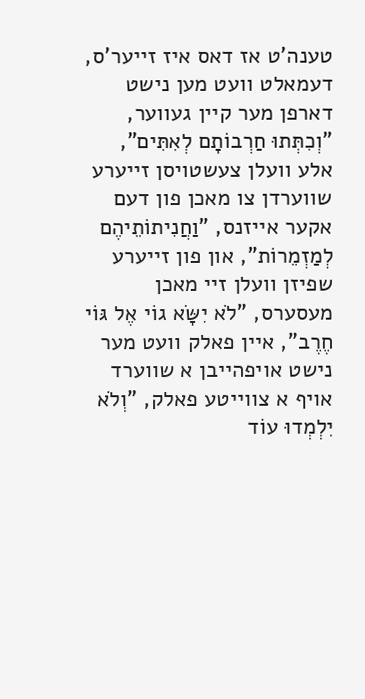טענה'ט אז דאס איז זייער'ס, דעמאלט וועט מען נישט דארפן מער קיין געווער, "וְכִתְּתוּ חַרְבוֹתָם לְאִתִּים", אלע וועלן צעשטויסן זייערע שווערדן צו מאכן פון דעם אקער אייזנס, "וַחֲנִיתוֹתֵיהֶם לְמַזְמֵרוֹת", און פון זייערע שפיזן וועלן זיי מאכן מעסערס, "לֹא יִשָּׂא גוֹי אֶל גּוֹי חֶרֶב", איין פאלק וועט מער נישט אויפהייבן א שווערד אויף א צווייטע פאלק, "וְלֹא יִלְמְדוּ עוֹד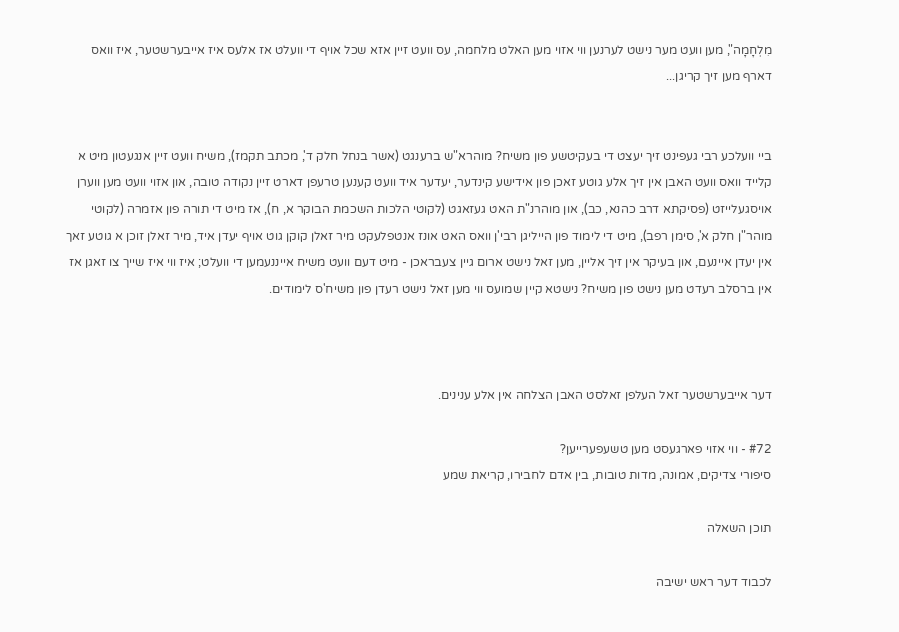מִלְחָמָה", מען וועט מער נישט לערנען ווי אזוי מען האלט מלחמה, עס וועט זיין אזא שכל אויף די וועלט אז אלעס איז אייבערשטער, איז וואס דארף מען זיך קריגן...


ביי וועלכע רבי געפינט זיך יעצט די בעקיטשע פון משיח? מוהרא"ש ברענגט (אשר בנחל חלק ד', מכתב תקמז), משיח וועט זיין אנגעטון מיט א קלייד וואס וועט האבן אין זיך אלע גוטע זאכן פון אידישע קינדער, יעדער איד וועט קענען טרעפן דארט זיין נקודה טובה, און אזוי וועט מען ווערן אויסגעלייזט (פסיקתא דרב כהנא, כב), און מוהרנ"ת האט געזאגט (לקוטי הלכות השכמת הבוקר א, ח), אז מיט די תורה פון אזמרה (לקוטי מוהר"ן חלק א', סימן רפב), מיט די לימוד פון הייליגן רבי'ן וואס האט אונז אנטפלעקט מיר זאלן קוקן גוט אויף יעדן איד, מיר זאלן זוכן א גוטע זאך אין יעדן איינעם, און בעיקר אין זיך אליין, מען זאל נישט ארום גיין צעבראכן - מיט דעם וועט משיח אייננעמען די וועלט; איז ווי איז שייך צו זאגן אז אין ברסלב רעדט מען נישט פון משיח? נישטא קיין שמועס ווי מען זאל נישט רעדן פון משיח'ס לימודים.



דער אייבערשטער זאל העלפן זאלסט האבן הצלחה אין אלע ענינים.

#72 - ווי אזוי פארגעסט מען טשעפערייען?
סיפורי צדיקים, אמונה, מדות טובות, בין אדם לחבירו, קריאת שמע

תוכן השאלה

לכבוד דער ראש ישיבה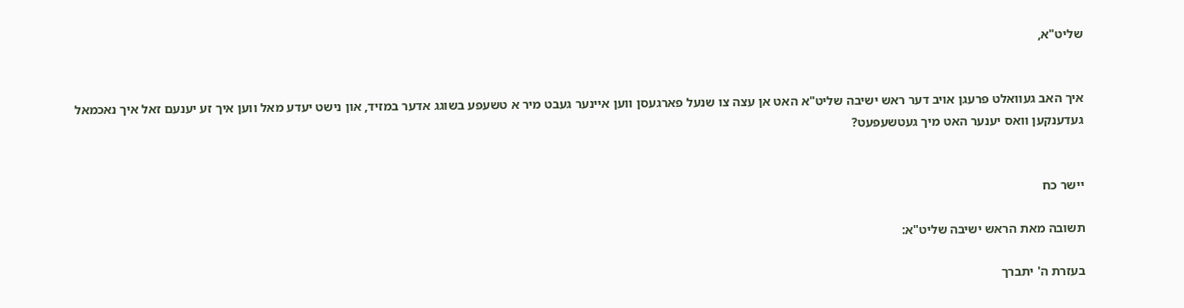שליט"א,


איך האב געוואלט פרעגן אויב דער ראש ישיבה שליט"א האט אן עצה צו שנעל פארגעסן ווען איינער געבט מיר א טשעפע בשוגג אדער במזיד, און נישט יעדע מאל ווען איך זע יענעם זאל איך נאכמאל געדענקען וואס יענער האט מיך געטשעפעט?


יישר כח

תשובה מאת הראש ישיבה שליט"א:

בעזרת ה' יתברך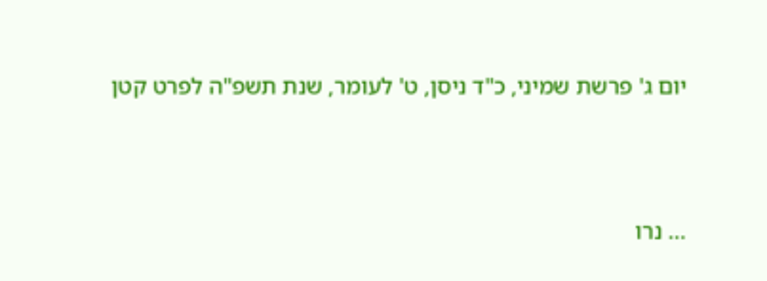יום ג' פרשת שמיני, כ"ד ניסן, ט' לעומר, שנת תשפ"ה לפרט קטן





... נרו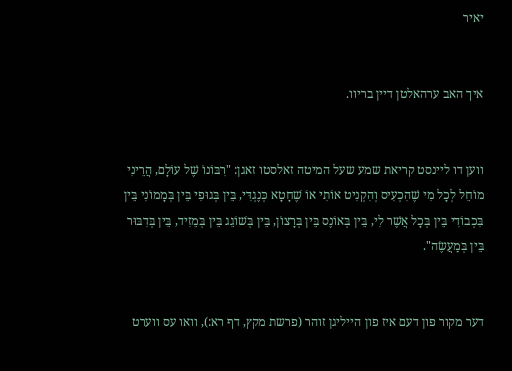יאיר


איך האב ערהאלטן דיין בריוו.


ווען דו ליינסט קריאת שמע שעל המיטה זאלסטו זאגן: "רִבּוֹנוֹ שֶׁל עוֹלָם, הֲרֵינִי מוֹחֵל לְכָל מִי שֶׁהִכְעִיס וְהִקְנִיט אוֹתִי אוֹ שֶׁחָטָא כְּנֶגְדִּי, בֵּין בְּגוּפִי בֵּין בְּמָמוֹנִי בֵּין בִּכְבוֹדִי בֵּין בְּכָל אֲשֶׁר לִי, בֵּין בְּאוֹנֶס בֵּין בְּרָצוֹן, בֵּין בְּשׁוֹגֵג בֵּין בְּמֵזִיד, בֵּין בְּדִבּוּר בֵּין בְּמַעֲשֶׂה".


דער מקור פון דעם איז פון הייליגן זוהר (פרשת מקץ, דף רא:), וואו עס ווערט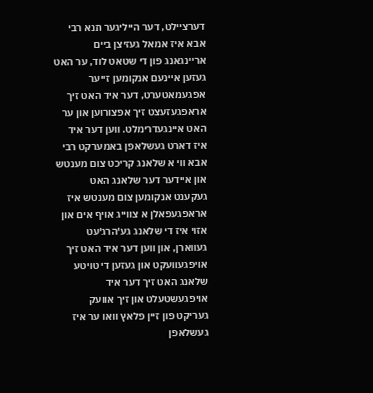דערציילט, דער הייליגער תנא רבי אבא איז אמאל געזיצן ביים אריינגאנג פון די שטאט לוד, ער האט געזען איינעם אנקומען זייער אפגעמאטערט, דער איד האט זיך אראפגעזעצט זיך אפצורוען און ער האט איינגעדרימלט. ווען דער איד איז דארט געשלאפן באמערקט רבי אבא ווי א שלאנג קריכט צום מענטש און איידער דער שלאנג האט געקענט אנקומען צום מענטש איז אראפגעפאלן א צווייג אויף אים און אזוי איז די שלאנג גע'הרג'עט געווארן, און ווען דער איד האט זיך אויפגעוועקט און געזען די טויטע שלאנג האט זיך דער איד אויפגעשטעלט און זיך אוועק געריקט פון זיין פלאץ וואו ער איז געשלאפן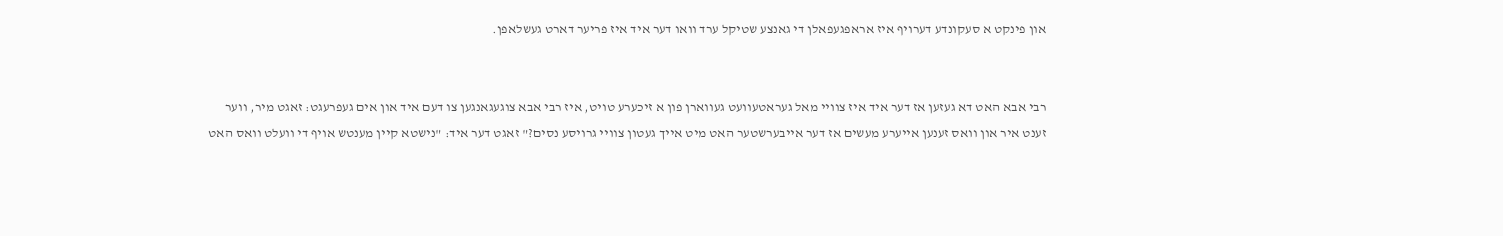און פינקט א סעקונדע דערויף איז אראפגעפאלן די גאנצע שטיקל ערד וואו דער איד איז פריער דארט געשלאפן.


רבי אבא האט דא געזען אז דער איד איז צוויי מאל געראטעוועט געווארן פון א זיכערע טויט, איז רבי אבא צוגעגאנגען צו דעם איד און אים געפרעגט: זאגט מיר, ווער זענט איר און וואס זענען אייערע מעשים אז דער אייבערשטער האט מיט אייך געטון צוויי גרויסע נסים?" זאגט דער איד: "נישטא קיין מענטש אויף די וועלט וואס האט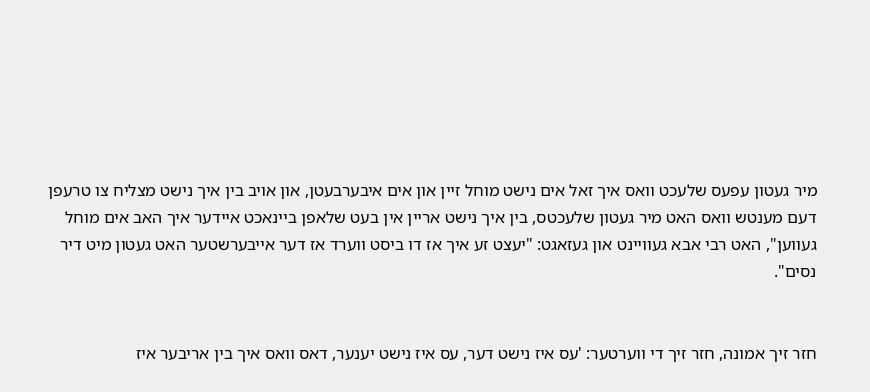מיר געטון עפעס שלעכט וואס איך זאל אים נישט מוחל זיין און אים איבערבעטן, און אויב בין איך נישט מצליח צו טרעפן דעם מענטש וואס האט מיר געטון שלעכטס, בין איך נישט אריין אין בעט שלאפן ביינאכט איידער איך האב אים מוחל געווען", האט רבי אבא געוויינט און געזאגט: "יעצט זע איך אז דו ביסט ווערד אז דער אייבערשטער האט געטון מיט דיר נסים".


חזר זיך אמונה, חזר זיך די ווערטער: 'עס איז נישט דער, עס איז נישט יענער, דאס וואס איך בין אריבער איז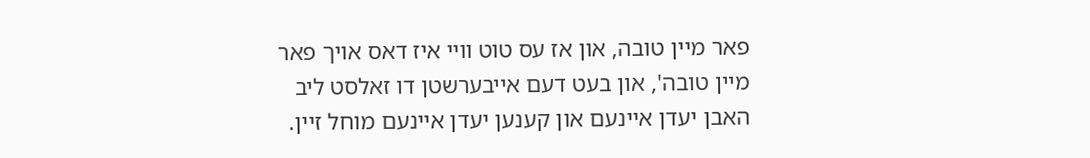פאר מיין טובה, און אז עס טוט וויי איז דאס אויך פאר מיין טובה', און בעט דעם אייבערשטן דו זאלסט ליב האבן יעדן איינעם און קענען יעדן איינעם מוחל זיין.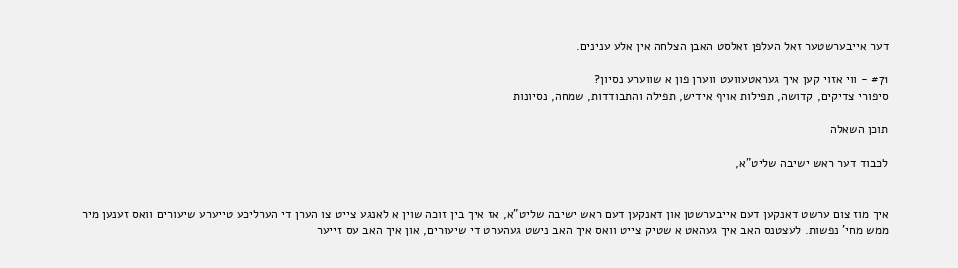דער אייבערשטער זאל העלפן זאלסט האבן הצלחה אין אלע ענינים.

#71 - ווי אזוי קען איך געראטעוועט ווערן פון א שווערע נסיון?
סיפורי צדיקים, קדושה, תפילות אויף אידיש, תפילה והתבודדות, שמחה, נסיונות

תוכן השאלה

לכבוד דער ראש ישיבה שליט"א,


איך מוז צום ערשט דאנקען דעם אייבערשטן און דאנקען דעם ראש ישיבה שליט"א, אז איך בין זוכה שוין א לאנגע צייט צו הערן די הערליכע טייערע שיעורים וואס זענען מיר ממש מחי' נפשות. לעצטנס האב איך געהאט א שטיק צייט וואס איך האב נישט געהערט די שיעורים, און איך האב עס זייער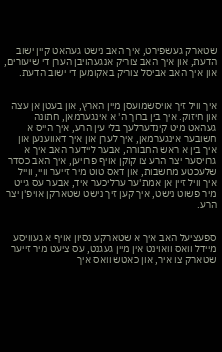שטארק געשפירט, איך האב נישט געהאט קיין ישוב הדעת, און איך האב צוריק אנגעהויבן הערן די שיעורים, און איך האב אביסל צוריק באקומען די ישוב הדעת.


איך וויל זיך אויסשמועסן מיין הארץ, און בעטן אן עצה און חיזוק. איך בין ברוך ה' א אינגערמאן, חתונה געהאט מיט קינדערלעך בלי עין הרע, איך הייס א חשובער אינגערמאן, איך לערן און איך דאווענען און איך בין א ראש החבורה, אבער ליידער האב איך א גרויסער יצר הרע צו קוקן אויף פרויען, איך האב כסדר שלעכטע מחשבות, און דאס טוט מיר זייער וויי, ווייל איך וויל זיין אן אמת'ער ערליכער איד, אבער עס גייט מיר פשוט נישט, איך קען זיך נישט שטארקן אויפ'ן יצר הרע.


ספעציעל האב איך א שטארקע נסיון אויף א געוויסע מיידל וואס וואוינט אין מיין געגנט, עס ציעט מיר זייער שטארק צו איר, און כאטש וואס איך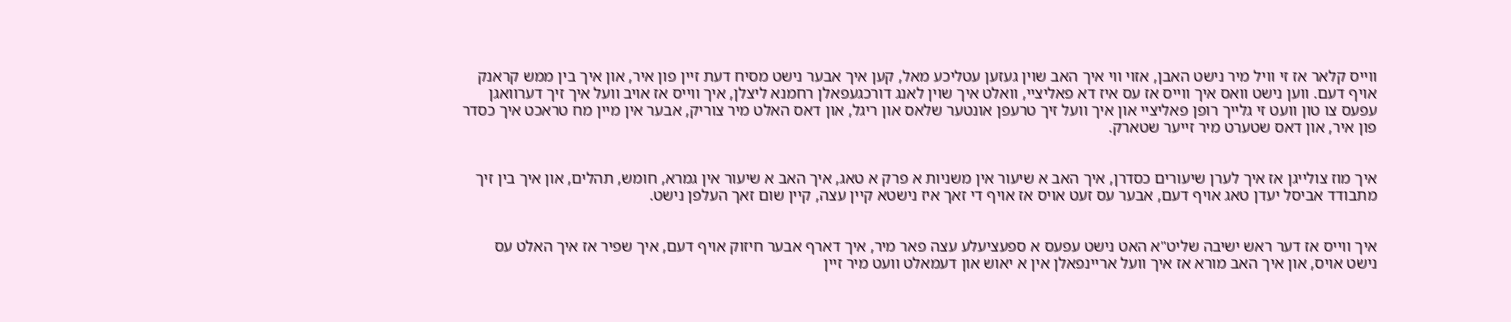ווייס קלאר אז זי וויל מיר נישט האבן, אזוי ווי איך האב שוין געזען עטליכע מאל, קען איך אבער נישט מסיח דעת זיין פון איר, און איך בין ממש קראנק אויף דעם. ווען נישט וואס איך ווייס אז עס איז דא פאליציי, וואלט איך שוין לאנג דורכגעפאלן רחמנא ליצלן, איך ווייס אז אויב וועל איך זיך דערוואגן עפעס צו טון וועט זי גלייך רופן פאליציי און איך וועל זיך טרעפן אונטער שלאס און ריגל, און דאס האלט מיר צוריק, אבער אין מיין מח טראכט איך כסדר פון איר, און דאס שטערט מיר זייער שטארק.


איך מוז צולייגן אז איך לערן שיעורים כסדרן, איך האב א שיעור אין משניות א פרק א טאג, איך האב א שיעור אין גמרא, חומש, תהלים, און איך בין זיך מתבודד אביסל יעדן טאג אויף דעם, אבער עס זעט אויס אז אויף די זאך איז נישטא קיין עצה, קיין שום זאך העלפן נישט.


איך ווייס אז דער ראש ישיבה שליט"א האט נישט עפעס א ספעציעלע עצה פאר מיר, איך דארף אבער חיזוק אויף דעם, איך שפיר אז איך האלט עס נישט אויס, און איך האב מורא אז איך וועל אריינפאלן אין א יאוש און דעמאלט וועט מיר זיין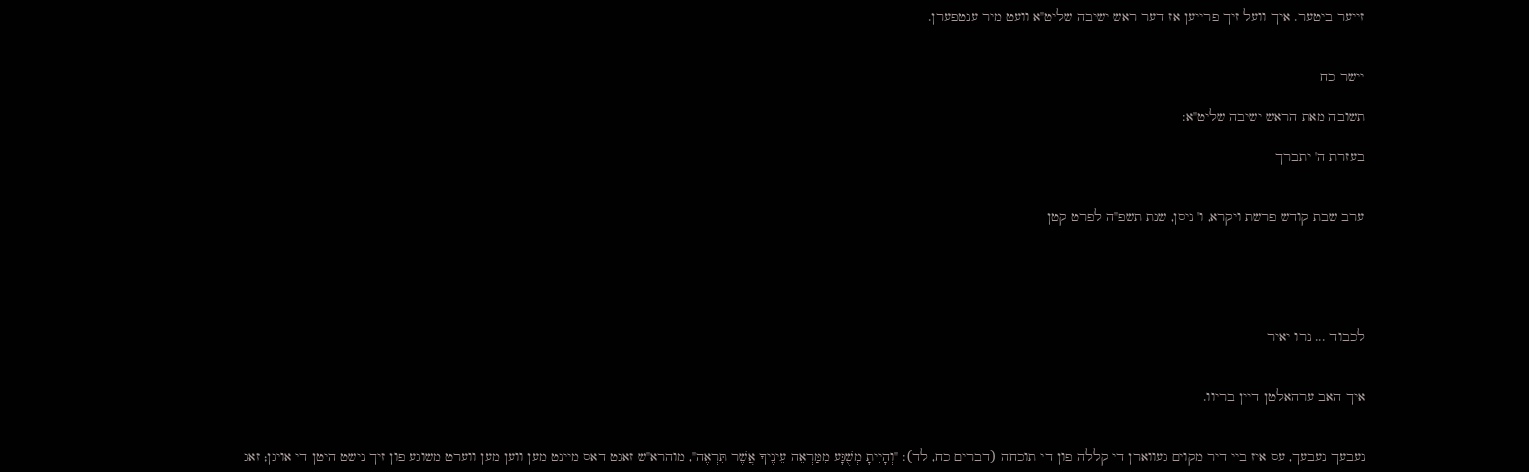זייער ביטער. איך וועל זיך פרייען אז דער ראש ישיבה שליט"א וועט מיר ענטפערן.


יישר כח

תשובה מאת הראש ישיבה שליט"א:

בעזרת ה' יתברך


ערב שבת קודש פרשת ויקרא, ו' ניסן, שנת תשפ"ה לפרט קטן





לכבוד ... נרו יאיר


איך האב ערהאלטן דיין בריוו.


נעבעך נעבעך, עס איז ביי דיר מקוים געווארן די קללה פון די תוכחה (דברים כח, לד): "וְהָיִיתָ מְשֻׁגָּע מִמַּרְאֵה עֵינֶיךָ אֲשֶׁר תִּרְאֶה", מוהרא"ש זאגט דאס מיינט מען ווען מען ווערט משוגע פון זיך נישט היטן די אויגן; זאג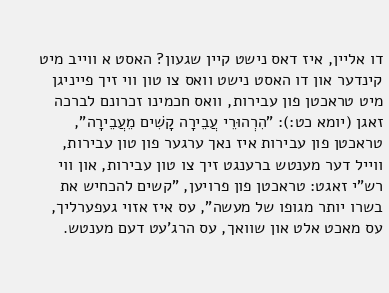דו אליין, איז דאס נישט קיין שגעון? האסט א ווייב מיט קינדער און דו האסט נישט וואס צו טון ווי זיך פייניגן מיט טראכטן פון עבירות, וואס חכמינו זכרונם לברכה זאגן (יומא כט:): "הִרְהוּרֵי עֲבֵירָה קָשִׁים מֵעֲבֵירָה", טראכטן פון עבירות איז נאך ערגער פון טון עבירות, ווייל דער מענטש ברענגט זיך צו טון עבירות, און ווי רש"י זאגט: טראכטן פון פרויען, "קשים להכחיש את בשרו יותר מגופו של מעשה", עס איז אזוי געפערליך, עס מאכט אלט און שוואך, עס הרג'עט דעם מענטש.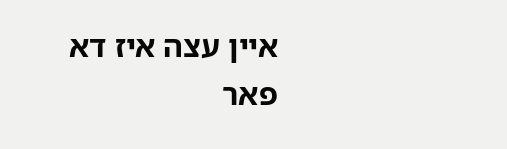איין עצה איז דא פאר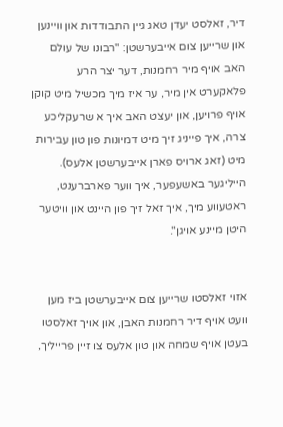דיר, זאלסט יעדן טאג גיין התבודדות און וויינען און שרייען צום אייבערשטן: "רבונו של עולם האב אויף מיר רחמנות, דער יצר הרע פלאקערט אין מיר, ער איז מיך מכשיל מיט קוקן אויף פרויען, און יעצט האב איך א שרעקליכע צרה, איך פייניג זיך מיט דמיונות פון טון עבירות מיט (זאג ארויס פארן אייבערשטן אלעס). הייליגער באשעפער, איך ווער פארברענט, ראטעווע מיך, איך זאל זיך פון היינט און וויטער היטן מיינע אויגן".


אזוי זאלסטו שרייען צום אייבערשטן ביז מען וועט אויף דיר רחמנות האבן, און אויך זאלסטו בעטן אויף שמחה און טון אלעס צו זיין פרייליך,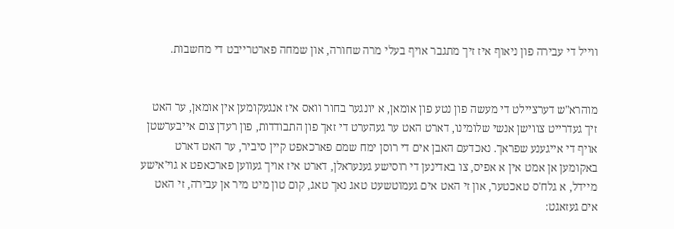ווייל די עבירה פון ניאוף איז זיך מתגבר אויף בעלי מרה שחורה, און שמחה פארטרייבט די מחשבות.


מוהרא"ש דערציילט די מעשה פון נטע פון אומאן, א יונגער בחור וואס איז אנגעקומען אין אומאן, ער האט זיך געדרייט צווישן אנשי שלומינו, דארט האט ער געהערט די זאך פון התבודדות, פון רעדן צום אייבערשטן אויף די אייגענע שפראך. נאכדעם האבן אים די רוסן ימח שמם פארכאפט קיין סיביר, ער האט דארט באקומען אן אמט אין א אפיס, צו באדינען די רוסישע גענעראלן, דארט איז אויך געווען פארכאפט א גוי'אישע מיידל, א גלח'ס טאכטער, און זי האט אים געמוטשעט טאג נאך טאג, קום טון מיט מיר אן עבירה, זי האט אים געזאגט: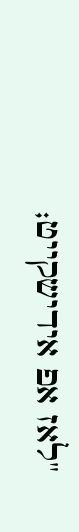"לאז אפ אידישקייט;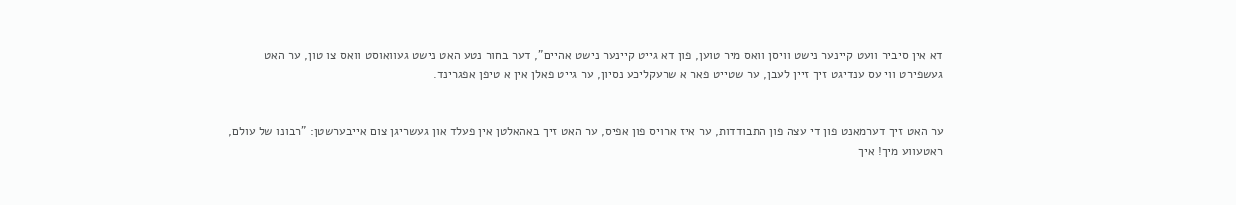דא אין סיביר וועט קיינער נישט וויסן וואס מיר טוען, פון דא גייט קיינער נישט אהיים", דער בחור נטע האט נישט געוואוסט וואס צו טון, ער האט געשפירט ווי עס ענדיגט זיך זיין לעבן, ער שטייט פאר א שרעקליכע נסיון, ער גייט פאלן אין א טיפן אפגרינד.


ער האט זיך דערמאנט פון די עצה פון התבודדות, ער איז ארויס פון אפיס, ער האט זיך באהאלטן אין פעלד און געשריגן צום אייבערשטן: "רבונו של עולם, ראטעווע מיך! איך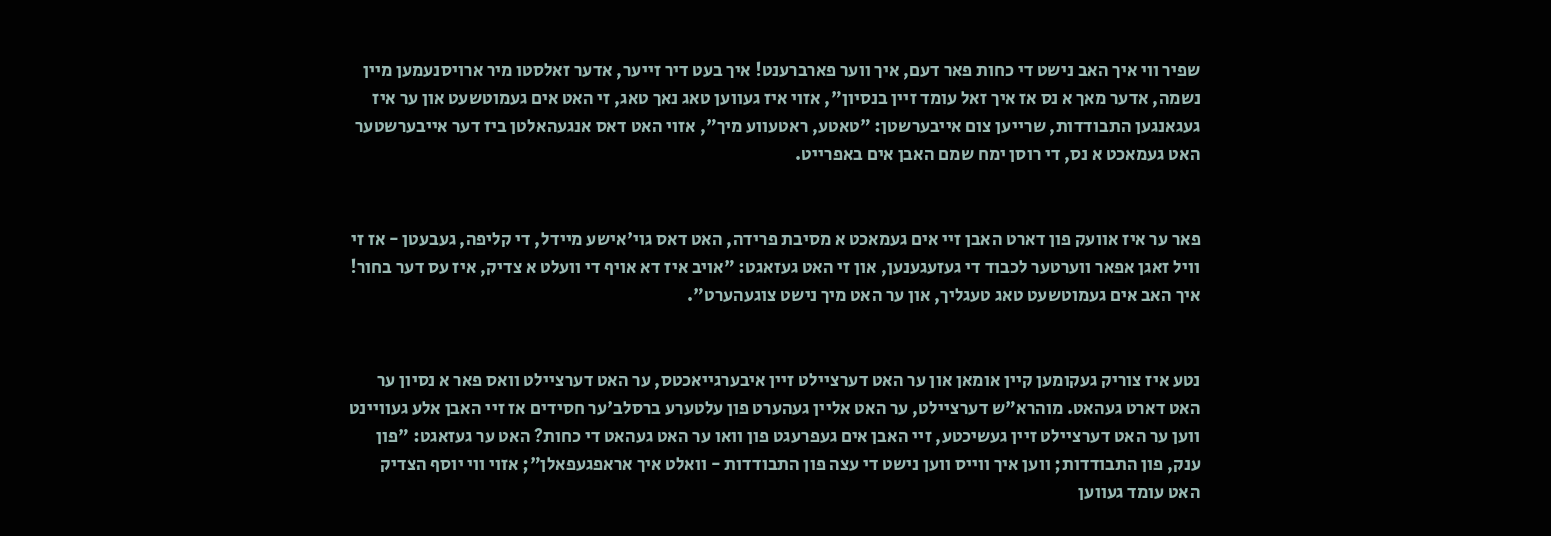שפיר ווי איך האב נישט די כחות פאר דעם, איך ווער פארברענט! איך בעט דיר זייער, אדער זאלסטו מיר ארויסנעמען מיין נשמה, אדער מאך א נס אז איך זאל עומד זיין בנסיון", אזוי איז געווען טאג נאך טאג, זי האט אים געמוטשעט און ער איז געגאנגען התבודדות, שרייען צום אייבערשטן: "טאטע, ראטעווע מיך", אזוי האט דאס אנגעהאלטן ביז דער אייבערשטער האט געמאכט א נס, די רוסן ימח שמם האבן אים באפרייט.


פאר ער איז אוועק פון דארט האבן זיי אים געמאכט א מסיבת פרידה, האט דאס גוי'אישע מיידל, די קליפה, געבעטן - אז זי וויל זאגן אפאר ווערטער לכבוד די געזעגענען, און זי האט געזאגט: "אויב איז דא אויף די וועלט א צדיק, איז עס דער בחור! איך האב אים געמוטשעט טאג טעגליך, און ער האט מיך נישט צוגעהערט".


נטע איז צוריק געקומען קיין אומאן און ער האט דערציילט זיין איבערגייאכטס, ער האט דערציילט וואס פאר א נסיון ער האט דארט געהאט. מוהרא"ש דערציילט, ער האט אליין געהערט פון עלטערע ברסלב'ער חסידים אז זיי האבן אלע געוויינט ווען ער האט דערציילט זיין געשיכטע, זיי האבן אים געפרעגט פון וואו ער האט געהאט די כחות? האט ער געזאגט: "פון ענק, פון התבודדות; ווען איך ווייס ווען נישט די עצה פון התבודדות - וואלט איך אראפגעפאלן"; אזוי ווי יוסף הצדיק האט עומד געווען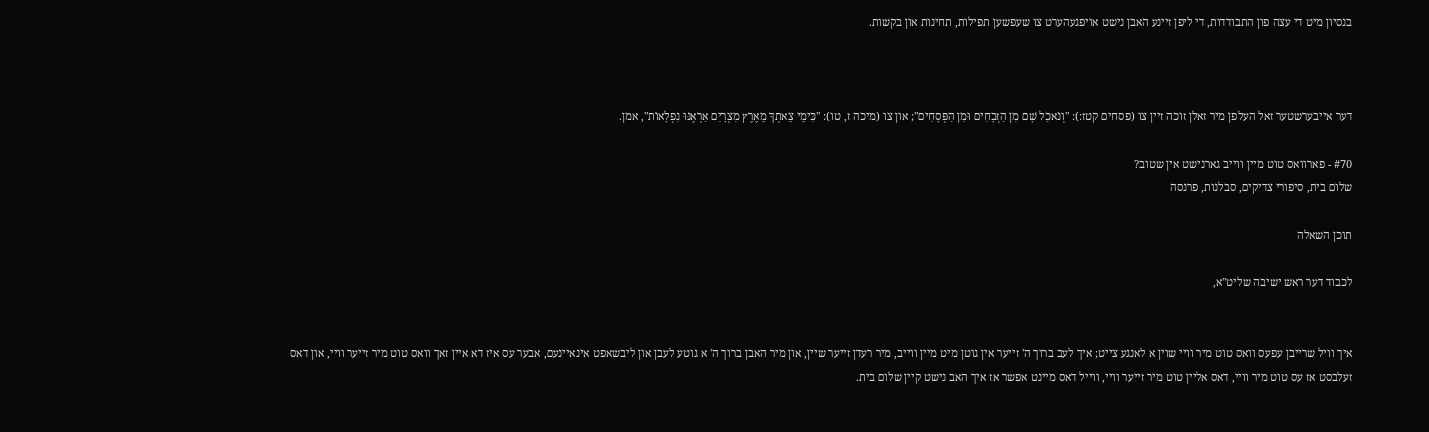בנסיון מיט די עצה פון התבודדות, די ליפן זיינע האבן נישט אויפגעהערט צו שעפשען תפילות, תחינות און בקשות.



דער אייבערשטער זאל העלפן מיר זאלן זוכה זיין צו (פסחים קטז:): "וְנֹאכַל שָׁם מִן הַזְּבָחִים וּמִן הַפְּסָחִים"; און צו (מיכה ז, טו): "כִּימֵי צֵאתְךָ מֵאֶרֶץ מִצְרָיִם אַרְאֶנּוּ נִפְלָאוֹת", אמן.

#70 - פארוואס טוט מיין ווייב גארנישט אין שטוב?
שלום בית, סיפורי צדיקים, סבלנות, פרנסה

תוכן השאלה

לכבוד דער ראש ישיבה שליט"א,


איך וויל שרייבן עפעס וואס טוט מיר וויי שוין א לאנגע צייט; איך לעב ברוך ה' זייער אין גוטן מיט מיין ווייב, מיר רעדן זייער שיין, און מיר האבן ברוך ה' א גוטע לעבן און ליבשאפט אינאיינעם, אבער עס איז דא איין זאך וואס טוט מיר זייער וויי, און דאס זעלבסט אז עס טוט מיר וויי, דאס אליין טוט מיר זייער וויי, ווייל דאס מיינט אפשר אז איך האב נישט קיין שלום בית.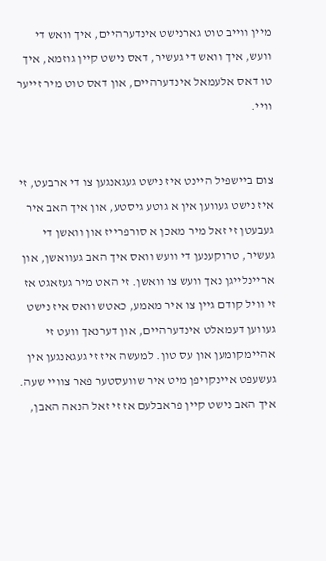מיין ווייב טוט גארנישט אינדערהיים, איך וואש די וועש, איך וואש די געשיר, דאס נישט קיין גוזמא, איך טו דאס אלעמאל אינדערהיים, און דאס טוט מיר זייער וויי.


צום ביישפיל היינט איז נישט געגאנגען צו די ארבעט, זי איז נישט געווען אין א גוטע גיסטע, און איך האב איר געבעטן זי זאל מיר מאכן א סורפרייז און וואשן די געשיר, טרוקענען די וועש וואס איך האב געוואשן, און אריינלייגן נאך וועש צו וואשן. זי האט מיר געזאגט אז זי וויל קודם גיין צו איר מאמע, כאטש וואס איז נישט געווען דעמאלט אינדערהיים, און דערנאך וועט זי אהיימקומען און עס טון. למעשה איז זי געגאנגען אין געשעפט איינקויפן מיט איר שוועסטער פאר צוויי שעה. איך האב נישט קיין פראבלעם אז זי זאל הנאה האבן,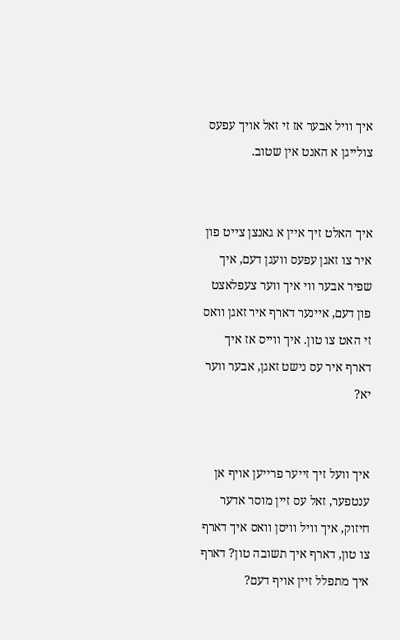איך וויל אבער אז זי זאל אויך עפעס צולייגן א האנט אין שטוב.


איך האלט זיך איין א גאנצן צייט פון איר צו זאגן עפעס וועגן דעם, איך שפיר אבער ווי איך ווער צעפלאצט פון דעם, איינער דארף איר זאגן וואס זי האט צו טון. איך ווייס אז איך דארף איר עס נישט זאגן, אבער ווער יא?


איך וועל זיך זייער פרייען אויף אן ענטפער, זאל עס זיין מוסר אדער חיזוק, איך וויל וויסן וואס איך דארף צו טון, דארף איך תשובה טון? דארף איך מתפלל זיין אויף דעם?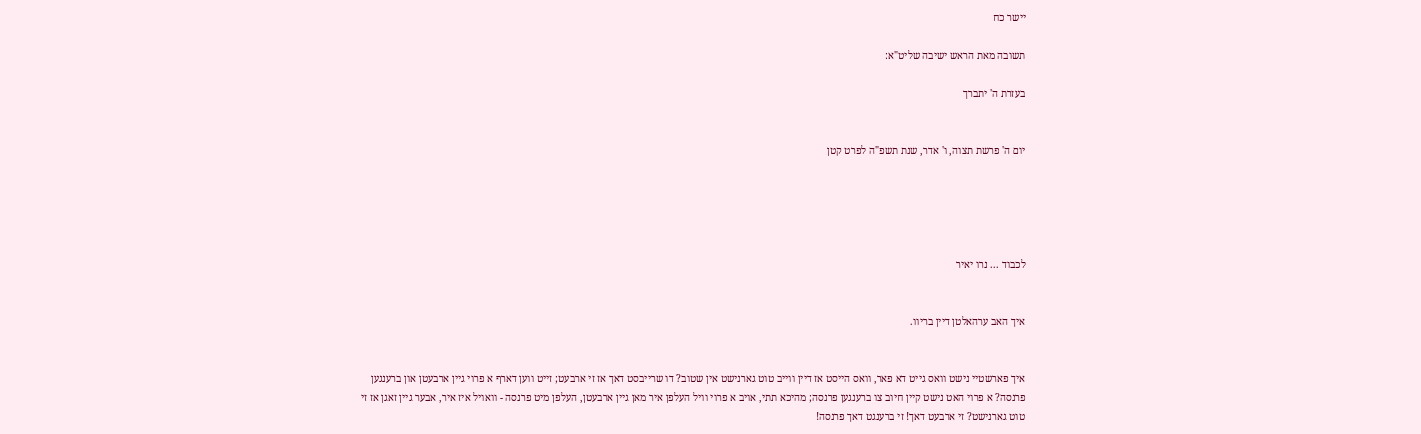יישר כח

תשובה מאת הראש ישיבה שליט"א:

בעזרת ה' יתברך


יום ה' פרשת תצוה, ו' אדר, שנת תשפ"ה לפרט קטן





לכבוד ... נרו יאיר


איך האב ערהאלטן דיין בריוו.


איך פארשטיי נישט וואס גייט דא פאר, וואס הייסט אז דיין ווייב טוט גארנישט אין שטוב? דו שרייבסט דאך אז זי ארבעט; זייט ווען דארף א פרוי גיין ארבעטן און ברענגען פרנסה? א פרוי האט נישט קיין חיוב צו ברענגען פרנסה; מהיכא תתי, אויב א פרוי וויל העלפן איר מאן גיין ארבעטן, העלפן מיט פרנסה - וואויל איז איר, אבער גיין זאגן אז זי טוט גארנישט? זי ארבעט דאך! זי ברענגט דאך פרנסה!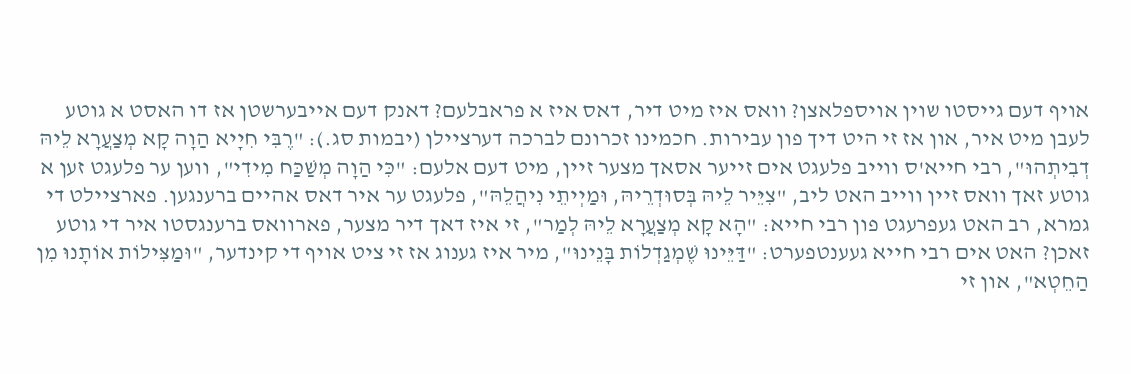אויף דעם גייסטו שוין אויספלאצן? וואס איז מיט דיר, דאס איז א פראבלעם? דאנק דעם אייבערשטן אז דו האסט א גוטע לעבן מיט איר, און אז זי היט דיך פון עבירות. חכמינו זכרונם לברכה דערציילן (יבמות סג.): "רֶבִּי חִיָיא הַוָה קָא מְצַעֲרָא לֵיהּ דְבִיתְהוּ", רבי חייא'ס ווייב פלעגט אים זייער אסאך מצער זיין, מיט דעם אלעם: "כִּי הַוָה מְשַׁכַּח מִידִי", ווען ער פלעגט זען א גוטע זאך וואס זיין ווייב האט ליב, "צִיֵּיר לֵיהּ בְּסוּדְרֵיהּ, וּמַיְיתֵי נִיהֲלֵהּ", פלעגט ער איר דאס אהיים ברענגען. פארציילט די גמרא, רב האט געפרעגט פון רבי חייא: "הָא קָא מְצַעֲרָא לֵיהּ לְמַר", זי איז דאך דיר מצער, פארוואס ברענגסטו איר די גוטע זאכן? האט אים רבי חייא געענטפערט: "דַּיֵּינוּ שֶׁמְגַדְלוֹת בָּנֵינוּ", מיר איז גענוג אז זי ציט אויף די קינדער, "וּמַצִּילוֹת אוֹתָנוּ מִן הַחֵטְא", און זי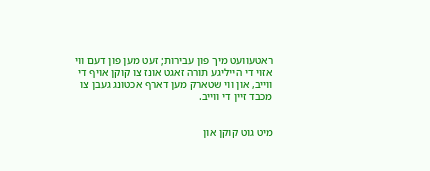ראטעוועט מיך פון עבירות; זעט מען פון דעם ווי אזוי די הייליגע תורה זאגט אונז צו קוקן אויף די ווייב, און ווי שטארק מען דארף אכטונג געבן צו מכבד זיין די ווייב.


מיט גוט קוקן און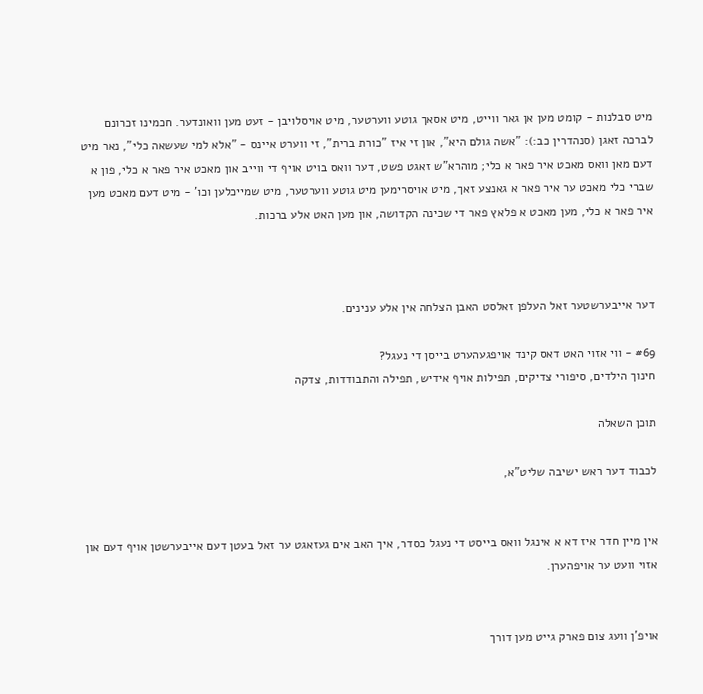מיט סבלנות - קומט מען אן גאר ווייט, מיט אסאך גוטע ווערטער, מיט אויסלויבן - זעט מען וואונדער. חכמינו זכרונם לברכה זאגן (סנהדרין כב:): "אשה גולם היא", און זי איז "כורת ברית", זי ווערט איינס - "אלא למי שעשאה כלי", נאר מיט דעם מאן וואס מאכט איר פאר א כלי; מוהרא"ש זאגט פשט, דער וואס בויט אויף די ווייב און מאכט איר פאר א כלי, פון א שברי כלי מאכט ער איר פאר א גאנצע זאך, מיט אויסרימען מיט גוטע ווערטער, מיט שמייכלען וכו' - מיט דעם מאכט מען איר פאר א כלי, מען מאכט א פלאץ פאר די שכינה הקדושה, און מען האט אלע ברכות.



דער אייבערשטער זאל העלפן זאלסט האבן הצלחה אין אלע ענינים.

#69 - ווי אזוי האט דאס קינד אויפגעהערט בייסן די נעגל?
חינוך הילדים, סיפורי צדיקים, תפילות אויף אידיש, תפילה והתבודדות, צדקה

תוכן השאלה

לכבוד דער ראש ישיבה שליט"א,


אין מיין חדר איז דא א אינגל וואס בייסט די נעגל כסדר, איך האב אים געזאגט ער זאל בעטן דעם אייבערשטן אויף דעם און אזוי וועט ער אויפהערן.


אויפ'ן וועג צום פארק גייט מען דורך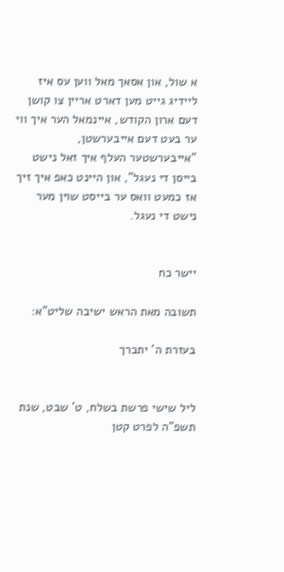א שול, און אסאך מאל ווען עס איז ליידיג גייט מען דארט אריין צו קושן דעם ארון הקודש, איינמאל הער איך ווי ער בעט דעם אייבערשטן, "אייבערשטער העלף איך זאל נישט בייסן די נעגל", און היינט כאפ איך זיך אז כמעט וואס ער בייסט שוין מער נישט די נעגל.


יישר כח

תשובה מאת הראש ישיבה שליט"א:

בעזרת ה' יתברך


ליל שישי פרשת בשלח, ט' שבט, שנת תשפ"ה לפרט קטן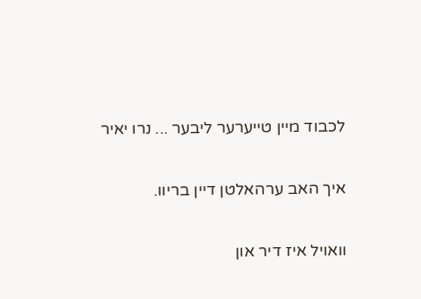לכבוד מיין טייערער ליבער ... נרו יאיר


איך האב ערהאלטן דיין בריוו.


וואויל איז דיר און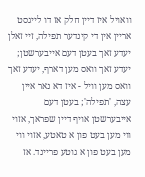וואויל איז דיין חלק אז דו לייגסט אריין אין די קינדער תפילה, זיי זאלן יעדע זאך בעטן דעם אייבערשטן; יעדע זאך וואס מען דארף, יעדע זאך וואס מען וויל - איז דא נאר איין עצה, 'תפילה'; בעטן דעם אייבערשטן אויף דיין שפראך, אזוי ווי מען בעט פון א טאטע, אזוי ווי מען בעט פון א גוטע פריינד. אז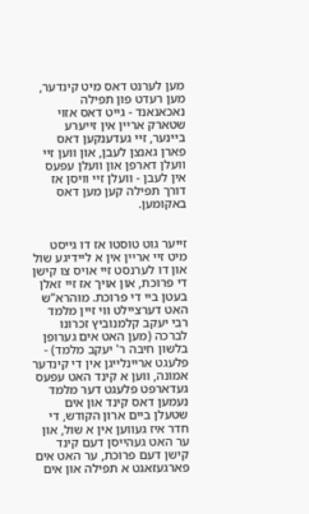מען לערנט דאס מיט קינדער, מען רעדט פון תפילה נאכאנאנד - גייט דאס אזוי שטארק אריין אין זייערע ביינער, זיי געדענקען דאס פארן גאנצן לעבן, און ווען זיי וועלן דארפן און וועלן עפעס אין לעבן - וועלן זיי וויסן אז דורך תפילה קען מען דאס באקומען.


זייער גוט טוסטו אז דו גייסט מיט זיי אריין אין א ליידיגע שול און דו לערנסט זיי אויס צו קישן די פרוכת, און אויך אז זיי זאלן בעטן ביי די פרוכת. מוהרא"ש האט דערציילט ווי זיין מלמד רבי יעקב קלמנוביץ זכרונו לברכה (מען האט אים גערופן בלשון חיבה ר' יעקב מלמד) - פלעגט אריינלייגן אין די קינדער אמונה, ווען א קינד האט עפעס געדארפט פלעגט דער מלמד נעמען דאס קינד און אים שטעלן ביים ארון הקודש, די חדר איז געווען אין א שול, און ער האט געהייסן דעם קינד קישן דעם פרוכת, ער האט אים פארגעזאגט א תפילה און אים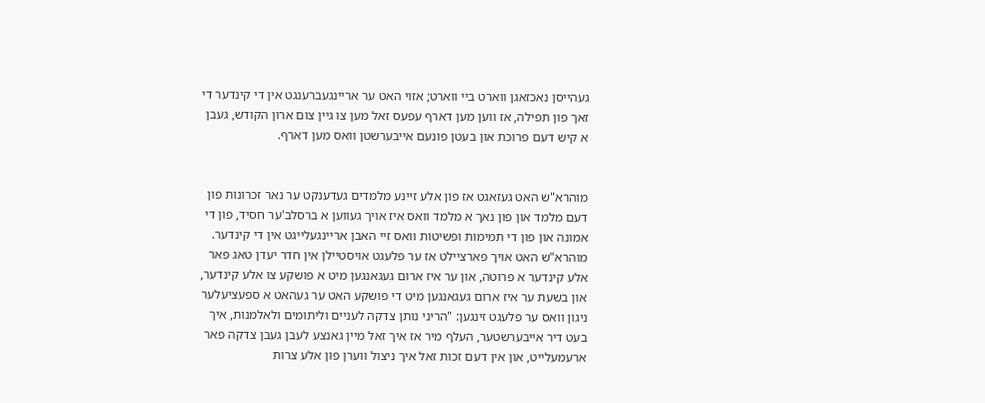געהייסן נאכזאגן ווארט ביי ווארט; אזוי האט ער אריינגעברענגט אין די קינדער די זאך פון תפילה, אז ווען מען דארף עפעס זאל מען צו גיין צום ארון הקודש, געבן א קיש דעם פרוכת און בעטן פונעם אייבערשטן וואס מען דארף.


מוהרא"ש האט געזאגט אז פון אלע זיינע מלמדים געדענקט ער נאר זכרונות פון דעם מלמד און פון נאך א מלמד וואס איז אויך געווען א ברסלב'ער חסיד, פון די אמונה און פון די תמימות ופשיטות וואס זיי האבן אריינגעלייגט אין די קינדער. מוהרא"ש האט אויך פארציילט אז ער פלעגט אויסטיילן אין חדר יעדן טאג פאר אלע קינדער א פרוטה, און ער איז ארום געגאנגען מיט א פושקע צו אלע קינדער, און בשעת ער איז ארום געגאנגען מיט די פושקע האט ער געהאט א ספעציעלער ניגון וואס ער פלעגט זינגען: "הריני נותן צדקה לעניים וליתומים ולאלמנות, איך בעט דיר אייבערשטער, העלף מיר אז איך זאל מיין גאנצע לעבן געבן צדקה פאר ארעמעלייט, און אין דעם זכות זאל איך ניצול ווערן פון אלע צרות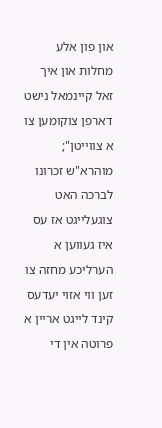און פון אלע מחלות און איך זאל קיינמאל נישט דארפן צוקומען צו א צווייטן"; מוהרא"ש זכרונו לברכה האט צוגעלייגט אז עס איז געווען א הערליכע מחזה צו זען ווי אזוי יעדעס קינד לייגט אריין א פרוטה אין די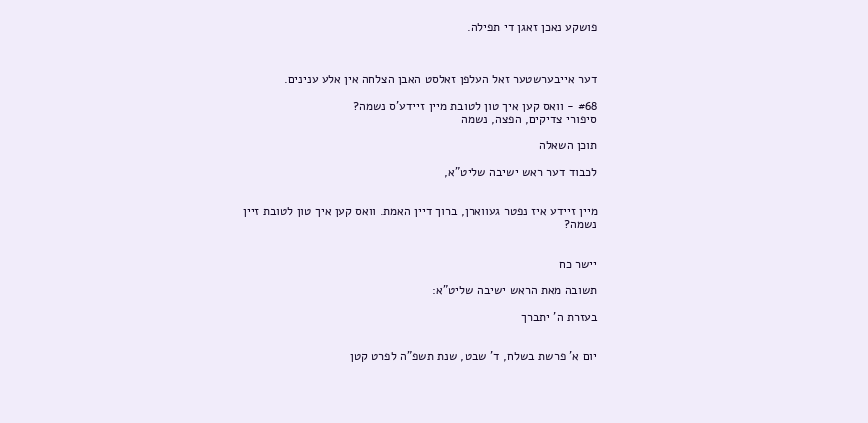פושקע נאכן זאגן די תפילה.



דער אייבערשטער זאל העלפן זאלסט האבן הצלחה אין אלע ענינים.

#68 - וואס קען איך טון לטובת מיין זיידע'ס נשמה?
סיפורי צדיקים, הפצה, נשמה

תוכן השאלה

לכבוד דער ראש ישיבה שליט"א,


מיין זיידע איז נפטר געווארן, ברוך דיין האמת. וואס קען איך טון לטובת זיין נשמה?


יישר כח

תשובה מאת הראש ישיבה שליט"א:

בעזרת ה' יתברך


יום א' פרשת בשלח, ד' שבט, שנת תשפ"ה לפרט קטן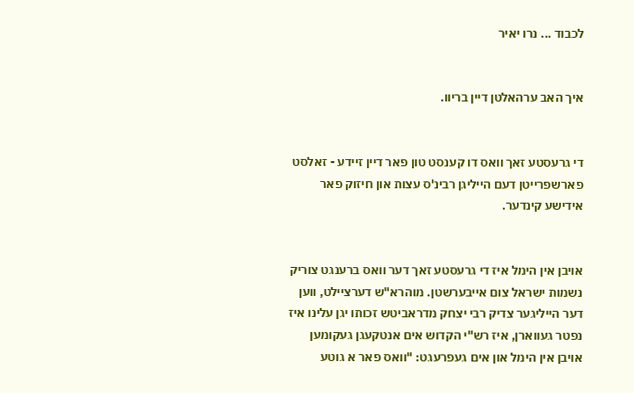לכבוד ... נרו יאיר


איך האב ערהאלטן דיין בריוו.


די גרעסטע זאך וואס דו קענסט טון פאר דיין זיידע - זאלסט פארשפרייטן דעם הייליגן רבינ'ס עצות און חיזוק פאר אידישע קינדער.


אויבן אין הימל איז די גרעסטע זאך דער וואס ברענגט צוריק נשמות ישראל צום אייבערשטן. מוהרא"ש דערציילט, ווען דער הייליגער צדיק רבי יצחק מדראביטש זכותו יגן עלינו איז נפטר געווארן, איז רש"י הקדוש אים אנטקעגן געקומען אויבן אין הימל און אים געפרעגט: "וואס פאר א גוטע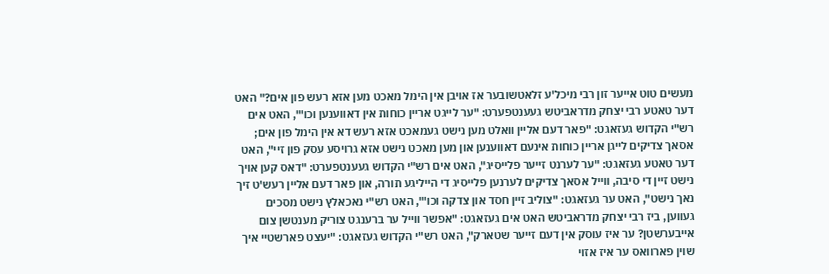מעשים טוט אייער זון רבי מיכל'ע זלאטשובער אז אויבן אין הימל מאכט מען אזא רעש פון אים?" האט דער טאטע רבי יצחק מדראביטש געענטפערט: "ער לייגט אריין כוחות אין דאווענען וכו'", האט אים רש"י הקדוש געזאגט: "פאר דעם אליין וואלט מען נישט געמאכט אזא רעש דא אין הימל פון אים; אסאך צדיקים לייגן אריין כוחות אינעם דאווענען און מען מאכט נישט אזא גרויסע עסק פון זיי", האט דער טאטע געזאגט: "ער לערנט זייער פלייסיג", האט אים רש"י הקדוש געענטפערט: "דאס קען אויך נישט זיין די סיבה, ווייל אסאך צדיקים לערנען פלייסיג די הייליגע תורה, און פאר דעם אליין רעש'ט זיך נאך נישט", האט ער געזאגט: "צוליב זיין חסד און צדקה וכו'", האט רש"י נאכאלץ נישט מסכים געווען, ביז רבי יצחק מדראביטש האט אים געזאגט: "אפשר ווייל ער ברענגט צוריק מענטשן צום אייבערשטן? ער איז עוסק אין דעם זייער שטארק", האט רש"י הקדוש געזאגט: "יעצט פארשטיי איך שוין פארוואס ער איז אזוי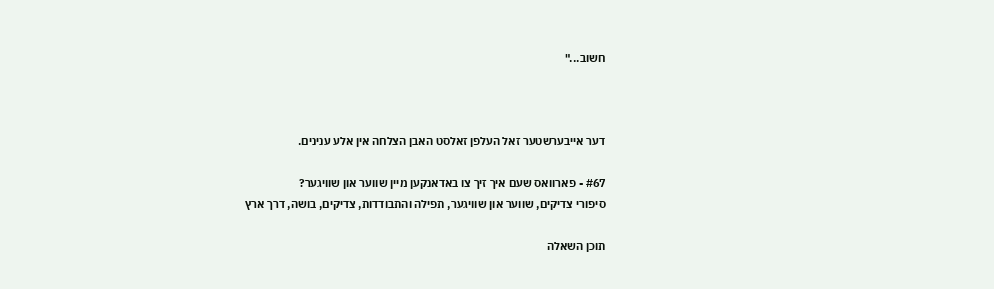חשוב..."



דער אייבערשטער זאל העלפן זאלסט האבן הצלחה אין אלע ענינים.

#67 - פארוואס שעם איך זיך צו באדאנקען מיין שווער און שוויגער?
סיפורי צדיקים, שווער און שוויגער, תפילה והתבודדות, צדיקים, בושה, דרך ארץ

תוכן השאלה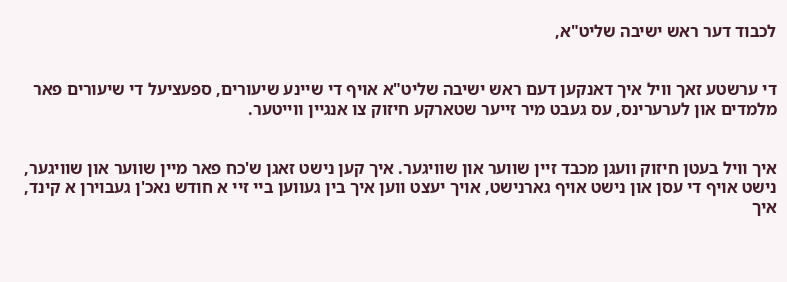לכבוד דער ראש ישיבה שליט"א,


די ערשטע זאך וויל איך דאנקען דעם ראש ישיבה שליט"א אויף די שיינע שיעורים, ספעציעל די שיעורים פאר מלמדים און לערערינס, עס געבט מיר זייער שטארקע חיזוק צו אנגיין ווייטער.


איך וויל בעטן חיזוק וועגן מכבד זיין שווער און שוויגער. איך קען נישט זאגן ש'כח פאר מיין שווער און שוויגער, נישט אויף די עסן און נישט אויף גארנישט, אויך יעצט ווען איך בין געווען ביי זיי א חודש נאכ'ן געבוירן א קינד, איך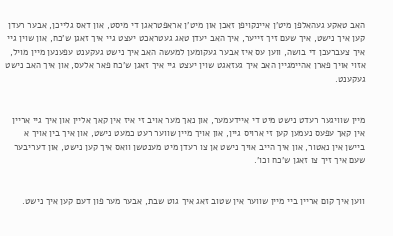האב טאקע געהאלפן מיט'ן איינקויפן זאכן און מיט'ן אראפטראגן די מיסט, און דאס גלייכן, אבער רעדן קען איך נישט, איך שעם זיך זייער, איך האב יעדן טאג געטראכט יעצט גיי איך זאגן ש'כח, און שוין גיי איך צעברעכן די בושה, ווען עס איז אבער געקומען למעשה האב איך נישט געקענט עפענען מיין מויל, אזוי אויך פארן אהיימגיין האב איך געזאגט שוין יעצט גיי איך זאגן ש'כח פאר אלעס, און איך האב נישט געקענט.


מיין שוויגער רעדט נישט מיט די איידעמער, און נאך מער אויב זי איז אין קאך אליין און איך גיי אריין אין קאך עפעס נעמען קען זי ארויס גיין, און אויך מיין שווער רעט כמעט נישט, און איך בין אויך א ביישן אין נאטור, און איך הייב אויך נישט אן צו רעדן מיט מענטשן וואס איך קען נישט, און דעריבער שעם איך זיך צו זאגן ש'כח וכו'.


ווען איך קום אריין ביי מיין שווער אין שטוב זאג איך גוט שבת, אבער מער פון דעם קען איך נישט.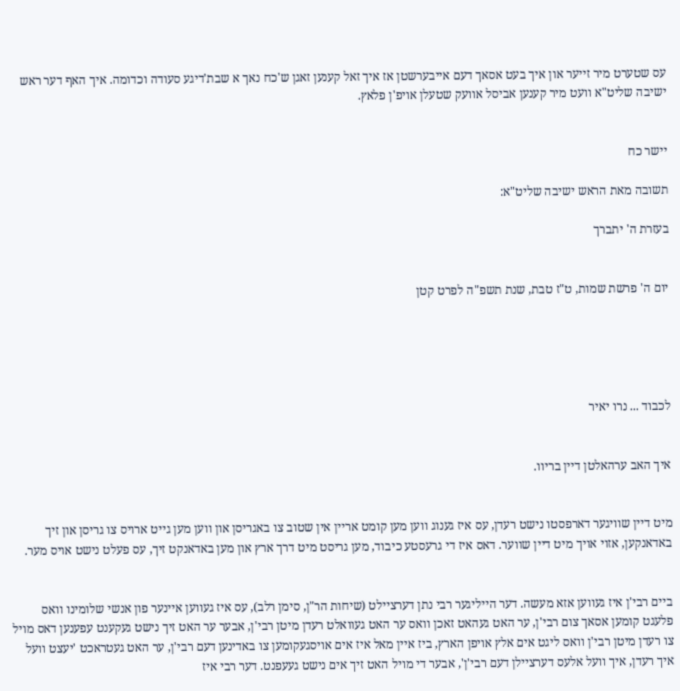עס שטערט מיר זייער און איך בעט אסאך דעם אייבערשטן אז איך זאל קענען זאגן ש'כח נאך א שבת'דיגע סעודה וכדומה. איך האף דער ראש ישיבה שליט"א וועט מיר קענען אביסל אוועק שטעלן אויפ'ן פלאץ.


יישר כח

תשובה מאת הראש ישיבה שליט"א:

בעזרת ה' יתברך


יום ה' פרשת שמות, ט"ז טבת, שנת תשפ"ה לפרט קטן





לכבוד ... נרו יאיר


איך האב ערהאלטן דיין בריוו.


מיט דיין שוויגער דארפסטו נישט רעדן, עס איז גענוג ווען מען קומט אריין אין שטוב צו באגריסן און ווען מען גייט ארויס צו גריסן און זיך באדאנקען, אזוי אויך מיט דיין שווער. דאס איז די גרעסטע כיבוד, מען גריסט מיט דרך ארץ און מען באדאנקט זיך, עס פעלט נישט אויס מער.


ביים רבי'ן איז געווען אזא מעשה. דער הייליגער רבי נתן דערציילט (שיחות הר"ן, סימן רלב), עס איז געווען איינער פון אנשי שלומינו וואס פלעגט קומען אסאך צום רבי'ן, ער האט געהאט זאכן וואס ער האט געוואלט רעדן מיטן רבי'ן, אבער ער האט זיך נישט געקענט עפענען דאס מויל צו רעדן מיטן רבי'ן וואס ליגט אים אלץ אויפן הארץ, ביז איין מאל איז אים אויסגעקומען צו באדינען דעם רבי'ן, ער האט געטראכט 'יעצט וועל איך רעדן, איך וועל אלעס דערציילן דעם רבי'ן', אבער די מויל האט זיך אים נישט געעפנט. דער רבי איז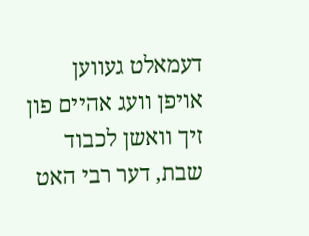דעמאלט געווען אויפן וועג אהיים פון זיך וואשן לכבוד שבת, דער רבי האט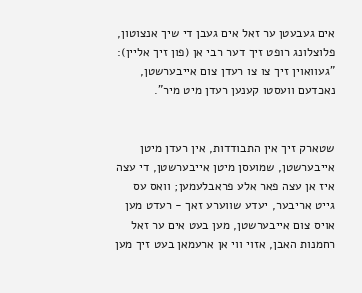אים געבעטן ער זאל אים געבן די שיך אנצוטון, פלוצלונג רופט זיך דער רבי אן (פון זיך אליין): "געוואוין זיך צו צו רעדן צום אייבערשטן, נאכדעם וועסטו קענען רעדן מיט מיר".


שטארק זיך אין התבודדות, אין רעדן מיטן אייבערשטן, שמועסן מיטן אייבערשטן, די עצה איז אן עצה פאר אלע פראבלעמען; וואס עס גייט אריבער, יעדע שווערע זאך - רעדט מען אויס צום אייבערשטן, מען בעט אים ער זאל רחמנות האבן, אזוי ווי אן ארעמאן בעט זיך מען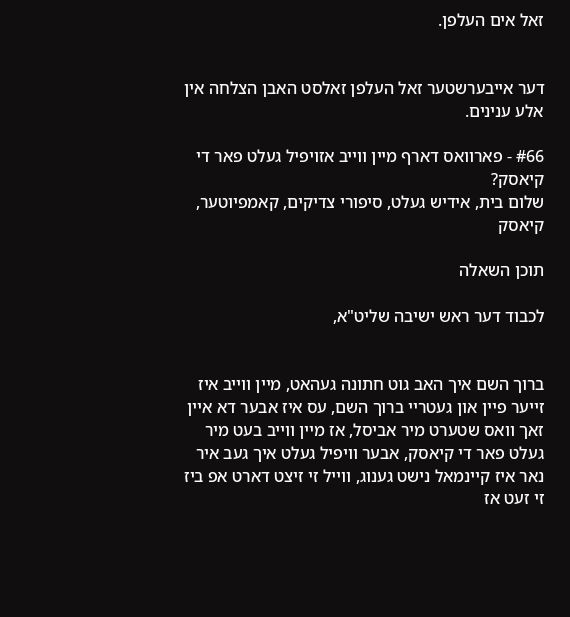זאל אים העלפן.


דער אייבערשטער זאל העלפן זאלסט האבן הצלחה אין אלע ענינים.

#66 - פארוואס דארף מיין ווייב אזויפיל געלט פאר די קיאסק?
שלום בית, אידיש געלט, סיפורי צדיקים, קאמפיוטער, קיאסק

תוכן השאלה

לכבוד דער ראש ישיבה שליט"א,


ברוך השם איך האב גוט חתונה געהאט, מיין ווייב איז זייער פיין און געטריי ברוך השם, עס איז אבער דא איין זאך וואס שטערט מיר אביסל, אז מיין ווייב בעט מיר געלט פאר די קיאסק, אבער וויפיל געלט איך געב איר נאר איז קיינמאל נישט גענוג, ווייל זי זיצט דארט אפ ביז זי זעט אז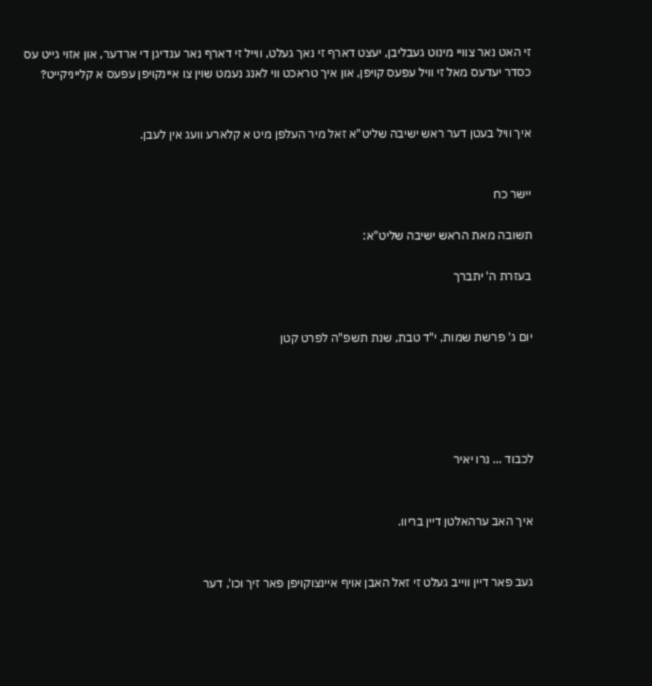זי האט נאר צוויי מינוט געבליבן, יעצט דארף זי נאך געלט, ווייל זי דארף נאר ענדיגן די ארדער, און אזוי גייט עס כסדר יעדעס מאל זי וויל עפעס קויפן, און איך טראכט ווי לאנג נעמט שוין צו איינקויפן עפעס א קלייניקייט?


איך וויל בעטן דער ראש ישיבה שליט"א זאל מיר העלפן מיט א קלארע וועג אין לעבן.


יישר כח

תשובה מאת הראש ישיבה שליט"א:

בעזרת ה' יתברך


יום ג' פרשת שמות, י"ד טבת, שנת תשפ"ה לפרט קטן





לכבוד ... נרו יאיר


איך האב ערהאלטן דיין בריוו.


געב פאר דיין ווייב געלט זי זאל האבן אויף איינצוקויפן פאר זיך וכו', דער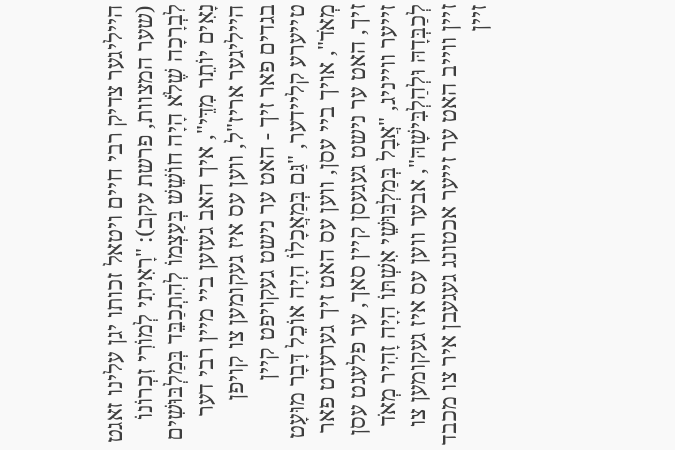הייליגער צדיק רבי חיים ויטאל זכותו יגן עלינו זאגט (שער המצוות, פרשת עקב): "רָאִיתִי לְמוֹרִי זִכְרוֹנוֹ לִבְרָכָה שֶׁלֹא הָיָה חוֹשֵׁשׁ בְּעַצְמוֹ לְהִתְכַבֵּד בְּמַלְבּוּשִׁים נָאִים יוֹתֵר מִדֵּי", איך האב געזען ביי מיין רבי דער הייליגער אריז"ל, ווען עס איז געקומען צו קויפן בגדים פאר זיך - האט ער נישט געקויפט קיין טייערע קליידער, "גַּם בְּמַאֲכָלוֹ הָיָה אוֹכֵל דָּבָר מוּעָט מְאֹד", אויך ביי עסן, ווען עס האט זיך גערעדט פאר זיך, האט ער נישט געגעסן קיין סאך, ער פלעגט עסן זייער ווייניג, "אֲבָל בְּמַלְבּוּשֵׁי אִשְׁתּוֹ הָיָה זָהִיר מְאֹד לְכַבְּדָהּ וּלְהַלְבִּישָׁהּ", אבער ווען עס איז געקומען צו זיין ווייב האט ער זייער אכטונג געגעבן איר צו מכבד זיין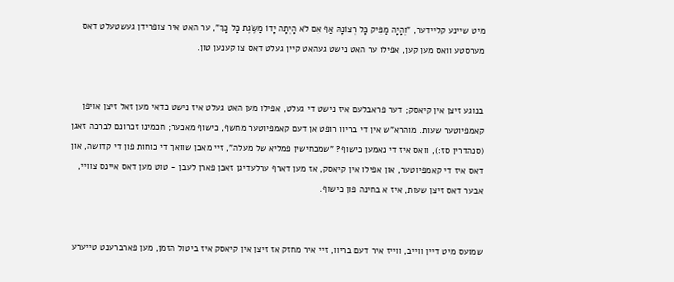מיט שיינע קליידער, "וְהָיָה מַפִּיק כָּל רְצוֹנָהּ אַף אִם לֹא הָיְתָה יָדוֹ מַשֶּׂגֶת כָּל כָּךְ", ער האט איר צופרידן געשטעלט דאס מערסטע וואס מען קען, אפילו ער האט נישט געהאט קיין געלט דאס צו קענען טון.


בנוגע זיצן אין קיאסק; דער פראבלעם איז נישט די געלט, אפילו מען האט געלט איז נישט כדאי מען זאל זיצן אויפן קאמפיוטער שעות. מוהרא"ש אין די בריוו רופט אן דעם קאמפיוטער מחשף, כישוף מאכער; חכמינו זכרונם לברכה זאגן (סנהדרין סז:), וואס איז די נאמען כישוף? "שמכחישין פמליא של מעלה", זיי מאכן שוואך די כוחות פון די קדושה, און דאס איז די קאמפיוטער, און אפילו אין קיאסק, אז מען דארף ערלעדיגן זאכן פארן לעבן - טוט מען דאס איינס צוויי, אבער דאס זיצן שעות, איז א בחינה פון כישוף.


שמועס מיט דיין ווייב, ווייז איר דעם בריוו, זיי איר מחזק אז זיצן אין קיאסק איז ביטול הזמן, מען פארברענט טייערע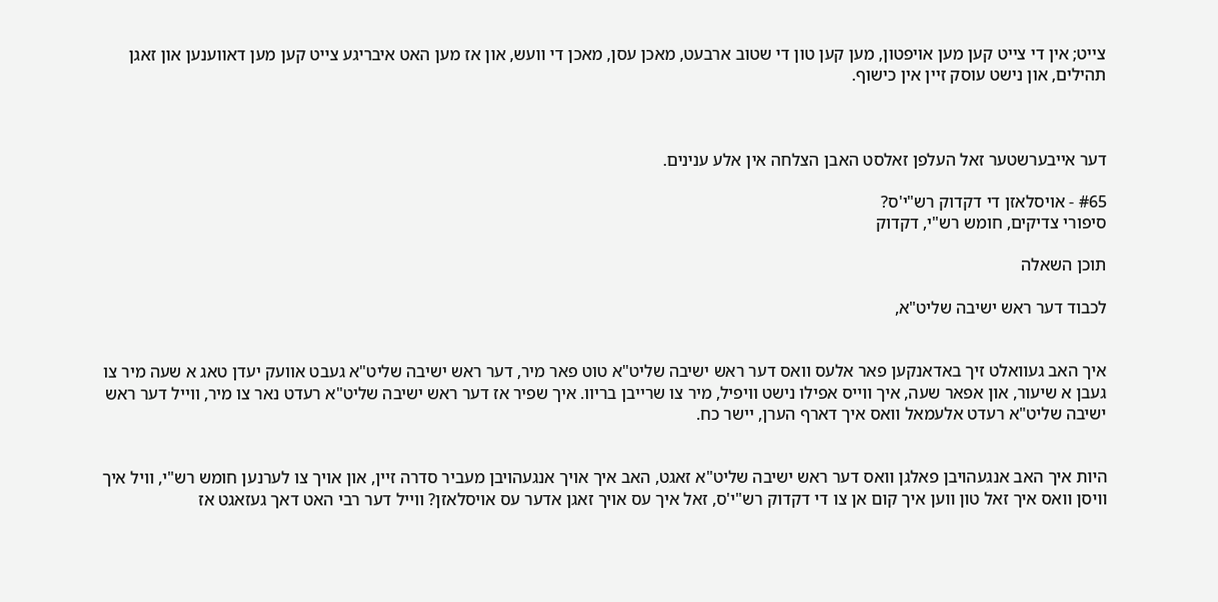צייט; אין די צייט קען מען אויפטון, מען קען טון די שטוב ארבעט, מאכן עסן, מאכן די וועש, און אז מען האט איבריגע צייט קען מען דאווענען און זאגן תהילים, און נישט עוסק זיין אין כישוף.



דער אייבערשטער זאל העלפן זאלסט האבן הצלחה אין אלע ענינים.

#65 - אויסלאזן די דקדוק רש"י'ס?
סיפורי צדיקים, חומש רש"י, דקדוק

תוכן השאלה

לכבוד דער ראש ישיבה שליט"א,


איך האב געוואלט זיך באדאנקען פאר אלעס וואס דער ראש ישיבה שליט"א טוט פאר מיר, דער ראש ישיבה שליט"א געבט אוועק יעדן טאג א שעה מיר צו געבן א שיעור, און אפאר שעה, איך ווייס אפילו נישט וויפיל, מיר צו שרייבן בריוו. איך שפיר אז דער ראש ישיבה שליט"א רעדט נאר צו מיר, ווייל דער ראש ישיבה שליט"א רעדט אלעמאל וואס איך דארף הערן, יישר כח.


היות איך האב אנגעהויבן פאלגן וואס דער ראש ישיבה שליט"א זאגט, האב איך אויך אנגעהויבן מעביר סדרה זיין, און אויך צו לערנען חומש רש"י, וויל איך וויסן וואס איך זאל טון ווען איך קום אן צו די דקדוק רש"י'ס, זאל איך עס אויך זאגן אדער עס אויסלאזן? ווייל דער רבי האט דאך געזאגט אז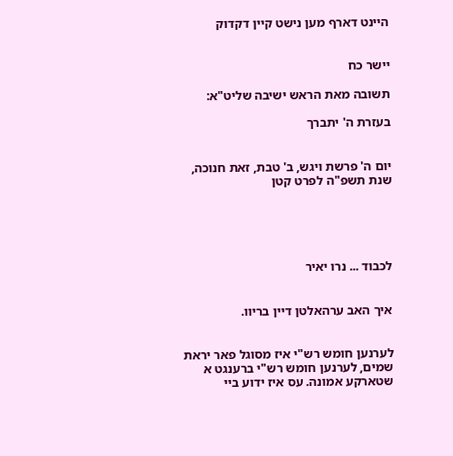היינט דארף מען נישט קיין דקדוק


יישר כח

תשובה מאת הראש ישיבה שליט"א:

בעזרת ה' יתברך


יום ה' פרשת ויגש, ב' טבת, זאת חנוכה, שנת תשפ"ה לפרט קטן





לכבוד ... נרו יאיר


איך האב ערהאלטן דיין בריוו.


לערנען חומש רש"י איז מסוגל פאר יראת שמים, לערנען חומש רש"י ברענגט א שטארקע אמונה. עס איז ידוע ביי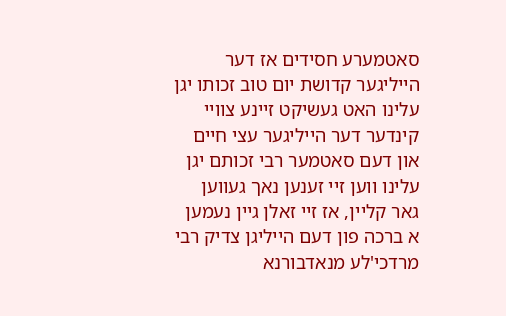סאטמערע חסידים אז דער הייליגער קדושת יום טוב זכותו יגן עלינו האט געשיקט זיינע צוויי קינדער דער הייליגער עצי חיים און דעם סאטמער רבי זכותם יגן עלינו ווען זיי זענען נאך געווען גאר קליין, אז זיי זאלן גיין נעמען א ברכה פון דעם הייליגן צדיק רבי מרדכי'לע מנאדבורנא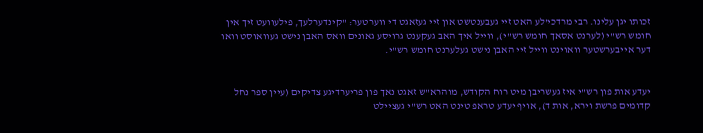זכותו יגן עלינו. רבי מרדכי'לע האט זיי געבענטשט און זיי געזאגט די ווערטער: "קינדערלעך, פילעוועט זיך אין חומש רש"י (לערנט אסאך חומש רש"י), ווייל איך האב געקענט גרויסע גאונים וואס האבן נישט געוואוסט וואו דער אייבערשטער וואוינט ווייל זיי האבן נישט געלערנט חומש רש"י.


יעדע אות פון רש"י איז געשריבן מיט רוח הקודש, מוהרא"ש זאגט נאך פון פריערדיגע צדיקים (עיין ספר נחל קדומים פרשת וירא, אות ד), אויף יעדע טראפ טינט האט רש"י געציילט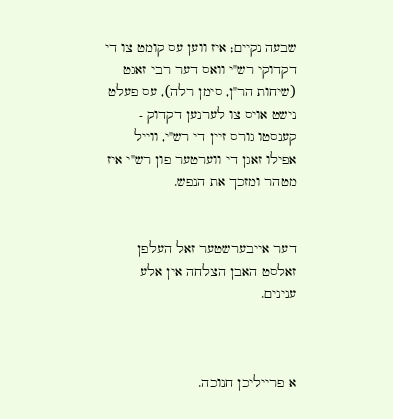שבעה נקיים; איז ווען עס קומט צו די דקדוקי רש"י וואס דער רבי זאגט (שיחות הר"ן, סימן רלה), עס פעלט נישט אויס צו לערנען דקדוק - קענסטו גורס זיין די רש"י, ווייל אפילו זאגן די ווערטער פון רש"י איז מטהר ומזכך את הנפש.


דער אייבערשטער זאל העלפן זאלסט האבן הצלחה אין אלע ענינים.



א פרייליכן חנוכה.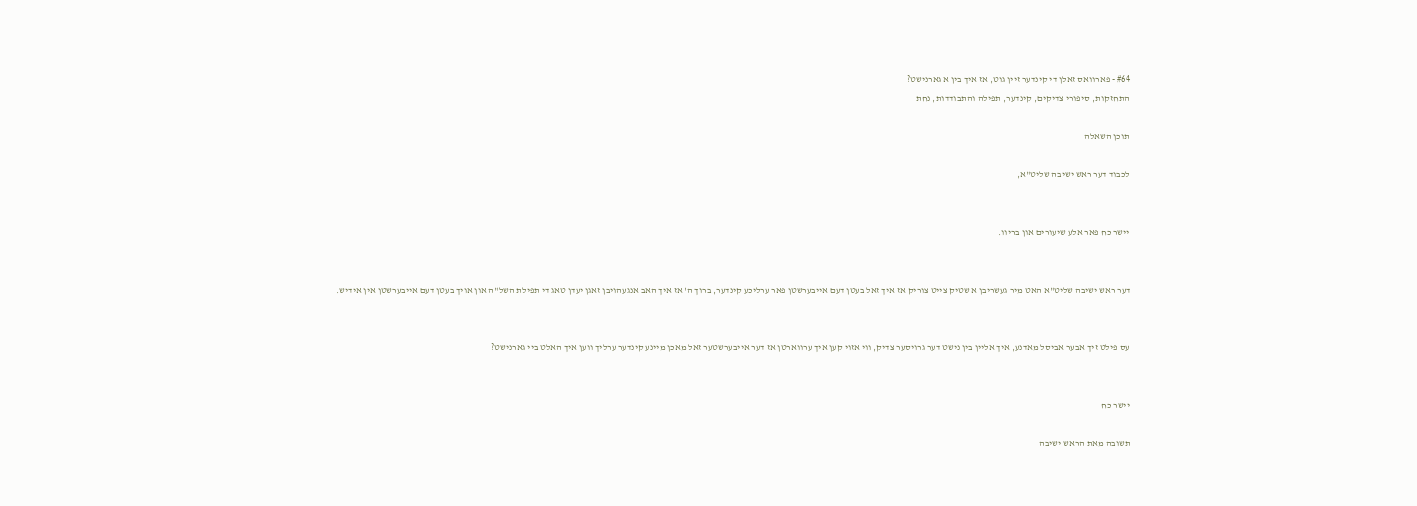#64 - פארוואס זאלן די קינדער זיין גוט, אז איך בין א גארנישט?
התחזקות, סיפורי צדיקים, קינדער, תפילה והתבודדות, נחת

תוכן השאלה

לכבוד דער ראש ישיבה שליט"א,


יישר כח פאר אלע שיעורים און בריוו.


דער ראש ישיבה שליט"א האט מיר געשריבן א שטיק צייט צוריק אז איך זאל בעטן דעם אייבערשטן פאר ערליכע קינדער, ברוך ה' אז איך האב אנגעהויבן זאגן יעדן טאג די תפילת השל"ה און אויך בעטן דעם אייבערשטן אין אידיש.


עס פילט זיך אבער אביסל מאדנע, איך אליין בין נישט דער גרויסער צדיק, ווי אזוי קען איך ערווארטן אז דער אייבערשטער זאל מאכן מיינע קינדער ערליך ווען איך האלט ביי גארנישט?


יישר כח

תשובה מאת הראש ישיבה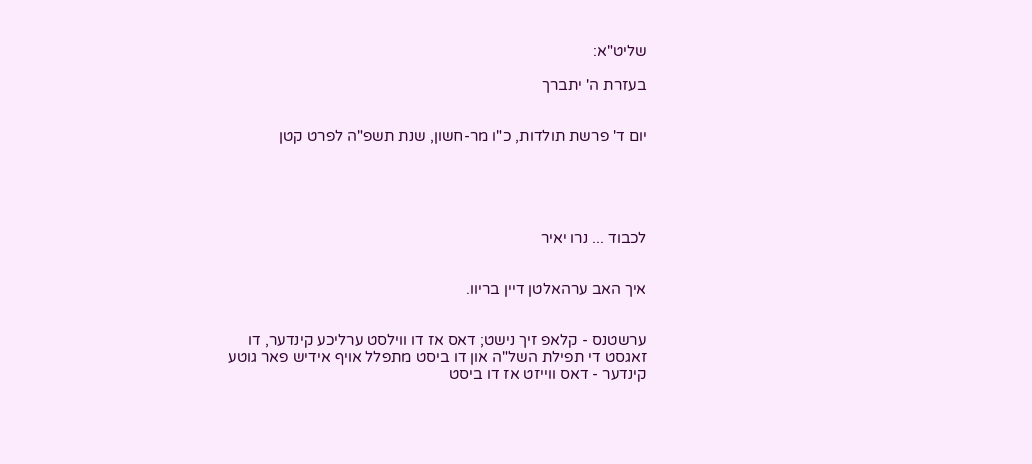שליט"א:

בעזרת ה' יתברך


יום ד' פרשת תולדות, כ"ו מר-חשון, שנת תשפ"ה לפרט קטן





לכבוד ... נרו יאיר


איך האב ערהאלטן דיין בריוו.


ערשטנס - קלאפ זיך נישט; דאס אז דו ווילסט ערליכע קינדער, דו זאגסט די תפילת השל"ה און דו ביסט מתפלל אויף אידיש פאר גוטע קינדער - דאס ווייזט אז דו ביסט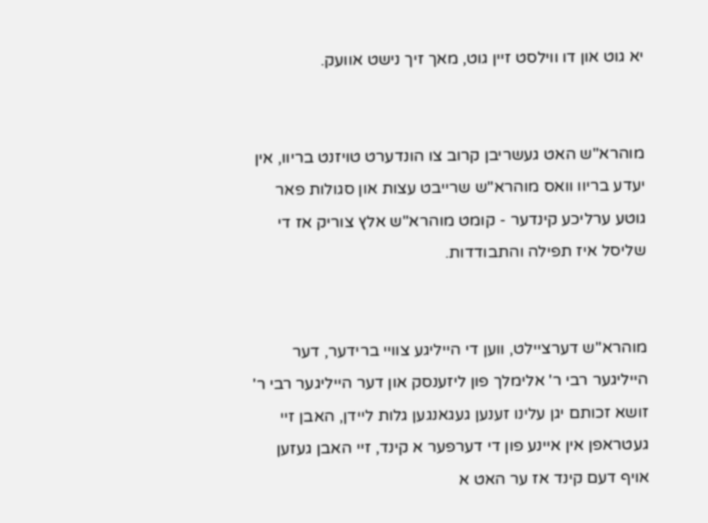יא גוט און דו ווילסט זיין גוט, מאך זיך נישט אוועק.


מוהרא"ש האט געשריבן קרוב צו הונדערט טויזנט בריוו, אין יעדע בריוו וואס מוהרא"ש שרייבט עצות און סגולות פאר גוטע ערליכע קינדער - קומט מוהרא"ש אלץ צוריק אז די שליסל איז תפילה והתבודדות.


מוהרא"ש דערציילט, ווען די הייליגע צוויי ברידער, דער הייליגער רבי ר' אלימלך פון ליזענסק און דער הייליגער רבי ר' זושא זכותם יגן עלינו זענען געגאנגען גלות ליידן, האבן זיי געטראפן אין איינע פון די דערפער א קינד, זיי האבן געזען אויף דעם קינד אז ער האט א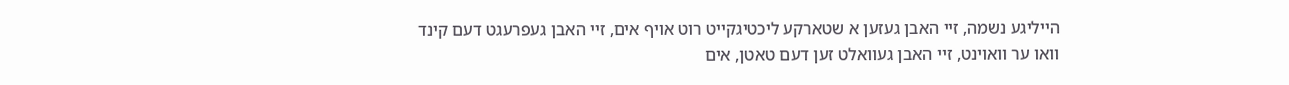הייליגע נשמה, זיי האבן געזען א שטארקע ליכטיגקייט רוט אויף אים, זיי האבן געפרעגט דעם קינד וואו ער וואוינט, זיי האבן געוואלט זען דעם טאטן, אים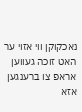נאכקוקן ווי אזוי ער האט זוכה געווען אראפ צו ברענגען אזא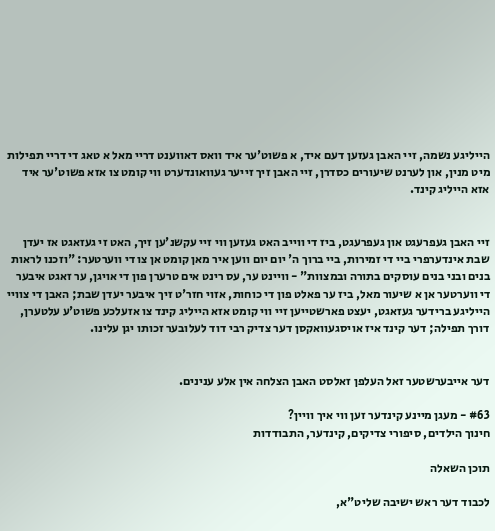הייליגע נשמה, זיי האבן געזען דעם איד, א פשוט'ער איד וואס דאווענט דריי מאל א טאג די דריי תפילות מיט מנין, און לערנט שיעורים כסדרן, זיי האבן זיך זייער געוואונדערט ווי קומט צו אזא פשוט'ער איד אזא הייליג קינד.


זיי האבן געפרעגט און געפרעגט, ביז די ווייב האט געזען ווי זיי עקשנ'ען זיך, האט זי געזאגט אז יעדן שבת אינדערפרי ביי די זמירות, ביי ברוך ה' יום יום ווען איר מאן קומט אן צו די ווערטער: "וזכנו לראות בנים ובני בנים עוסקים בתורה ובמצוות" - וויינט ער, עס רינט אים טרערן פון די אויגן, ער זאגט איבער די ווערטער אן א שיעור מאל, ביז ער פאלט פון די כוחות, אזוי חזר'ט זיך איבער יעדן שבת; האבן די צוויי הייליגע ברידער געזאגט, יעצט פארשטייען זיי ווי קומט אזא הייליג קינד צו אזעלכע פשוט'ע עלטערן, דורך תפילה; דער קינד איז אויסגעוואקסן דער צדיק רבי דוד לעלובער זכותו יגן עלינו.


דער אייבערשטער זאל העלפן זאלסט האבן הצלחה אין אלע ענינים.

#63 - מעגן מיינע קינדער זען ווי איך וויין?
חינוך הילדים, סיפורי צדיקים, קינדער, התבודדות

תוכן השאלה

לכבוד דער ראש ישיבה שליט"א,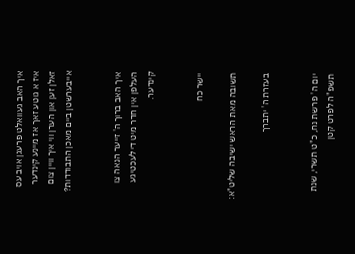איך האב געוואלט פרעגן אויב עס איז א גוטע זאך אז מיינע קינדער זאלן זען און הערן ווי איך וויין צום אייבערשטן ביים מאכן התבודדות?


איך האב ברוך ה' זייער הנאה צו העלפן אין חדר מיט די לעכטיגע קינדער.


יישר כח

תשובה מאת הראש ישיבה שליט"א:

בעזרת ה' יתברך


יום ה' פרשת נח, כ"ט תשרי, שנת תשפ"ה לפרט קטן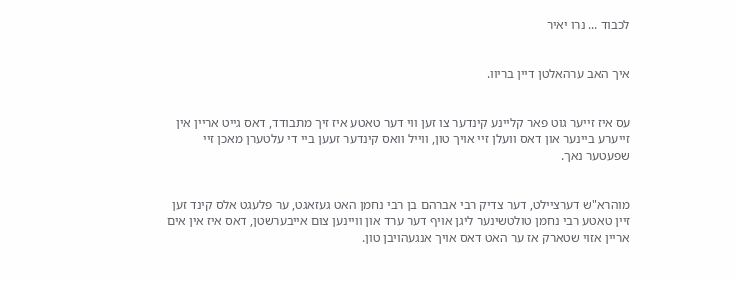לכבוד ... נרו יאיר


איך האב ערהאלטן דיין בריוו.


עס איז זייער גוט פאר קליינע קינדער צו זען ווי דער טאטע איז זיך מתבודד, דאס גייט אריין אין זייערע ביינער און דאס וועלן זיי אויך טון, ווייל וואס קינדער זעען ביי די עלטערן מאכן זיי שפעטער נאך.


מוהרא"ש דערציילט, דער צדיק רבי אברהם בן רבי נחמן האט געזאגט, ער פלעגט אלס קינד זען זיין טאטע רבי נחמן טולטשינער ליגן אויף דער ערד און וויינען צום אייבערשטן, דאס איז אין אים אריין אזוי שטארק אז ער האט דאס אויך אנגעהויבן טון.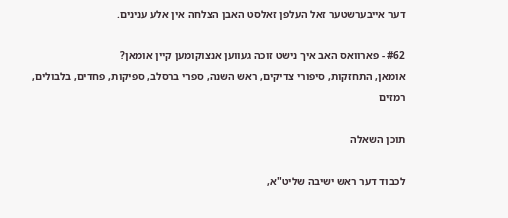דער אייבערשטער זאל העלפן זאלסט האבן הצלחה אין אלע ענינים.

#62 - פארוואס האב איך נישט זוכה געווען אנצוקומען קיין אומאן?
אומאן, התחזקות, סיפורי צדיקים, ראש השנה, ספרי ברסלב, ספיקות, פחדים, בלבולים, רמזים

תוכן השאלה

לכבוד דער ראש ישיבה שליט"א,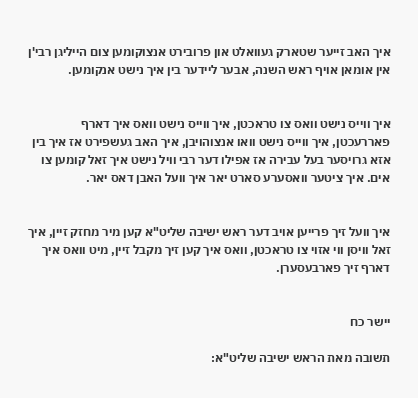איך האב זייער שטארק געוואלט און פרובירט אנצוקומען צום הייליגן רבי'ן אין אומאן אויף ראש השנה, אבער ליידער בין איך נישט אנקומען.


איך ווייס נישט וואס צו טראכטן, איך ווייס נישט וואס איך דארף פאררעכטן, איך ווייס נישט וואו אנצוהויבן, איך האב געשפירט אז איך בין אזא גרויסער בעל עבירה אז אפילו דער רבי וויל נישט איך זאל קומען צו אים. איך ציטער וואסערע סארט יאר איך וועל האבן דאס יאר.


איך וועל זיך פרייען אויב דער ראש ישיבה שליט"א קען מיר מחזק זיין, איך זאל וויסן ווי אזוי צו טראכטן, וואס איך קען זיך מקבל זיין, מיט וואס איך דארף זיך פארבעסערן.


יישר כח

תשובה מאת הראש ישיבה שליט"א: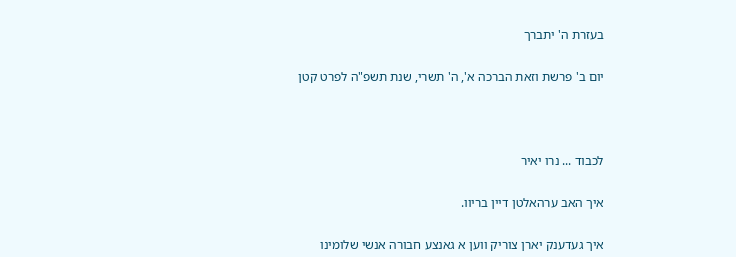בעזרת ה' יתברך


יום ב' פרשת וזאת הברכה א', ה' תשרי, שנת תשפ"ה לפרט קטן





לכבוד ... נרו יאיר


איך האב ערהאלטן דיין בריוו.


איך געדענק יארן צוריק ווען א גאנצע חבורה אנשי שלומינו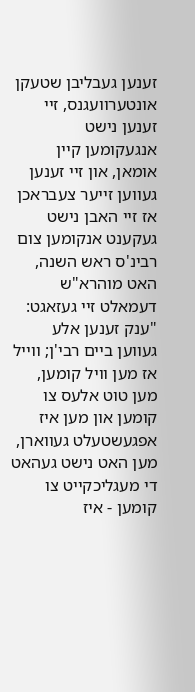זענען געבליבן שטעקן אונטערוועגנס, זיי זענען נישט אנגעקומען קיין אומאן, און זיי זענען געווען זייער צעבראכן אז זיי האבן נישט געקענט אנקומען צום רבינ'ס ראש השנה, האט מוהרא"ש דעמאלט זיי געזאגט: "ענק זענען אלע געווען ביים רבי'ן; ווייל אז מען וויל קומען, מען טוט אלעס צו קומען און מען איז אפגעשטעלט געווארן, מען האט נישט געהאט די מעגליכקייט צו קומען - איז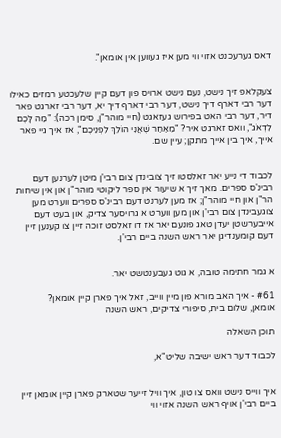דאס גערעכנט אזוי ווי מען איז געווען אין אומאן".


צעקלאפ זיך נישט, נעם נישט ארויס פון דעם קיין שלעכטע רמזים כאילו דער רבי דארף דיך נישט, דער רבי דארף דיך יא, דער רבי זארגט פאר דיר, דער רבי האט בפירוש געזאגט (חיי מוהר"ן, סימן רכה): "מַה לָּכֶם לִדְאֹג", וואס זארגט איר? "מֵאַחַר שֶׁאֲנִי הוֹלֵךְ לִפְנֵיכֶם", אז איך גיי פאר אייך, איך בין אייך מתקן; עיין שם.


לכבוד די נייע יאר זאלסטו זיך צובינדן צום רבי'ן מיטן לערנען דעם רבינ'ס ספרים. מאך זיך א שיעור אין ספר ליקוטי מוהר"ן און אין שיחות הר"ן און חיי מוהר"ן; אז מען לערנט דעם רבינ'ס ספרים ווערט מען צוגעבינדן צום רבי'ן און מען ווערט א גרויסער צדיק, און בעט דעם אייבערשטן יעדן טאג פונעם יאר אז דו זאלסט זוכה זיין צו קענען זיין דעם קומענדיגן יאר ראש השנה ביים רבי'ן.


א גמר חתימה טובה, א גוט געבענטשט יאר.

#61 - איך האב מורא פון מיין ווייב, זאל איך פארן קיין אומאן?
אומאן, שלום בית, סיפורי צדיקים, ראש השנה

תוכן השאלה

לכבוד דער ראש ישיבה שליט"א,


איך ווייס נישט וואס צו טון, איך וויל זייער שטארק פארן קיין אומאן זיין ביים רבי'ן אויף ראש השנה אזוי ווי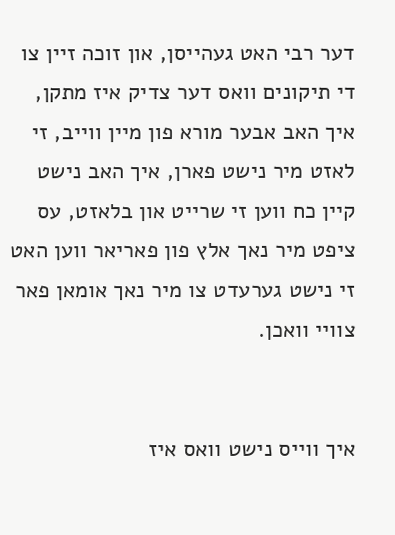דער רבי האט געהייסן, און זוכה זיין צו די תיקונים וואס דער צדיק איז מתקן, איך האב אבער מורא פון מיין ווייב, זי לאזט מיר נישט פארן, איך האב נישט קיין כח ווען זי שרייט און בלאזט, עס ציפט מיר נאך אלץ פון פאריאר ווען האט זי נישט גערעדט צו מיר נאך אומאן פאר צוויי וואכן.


איך ווייס נישט וואס איז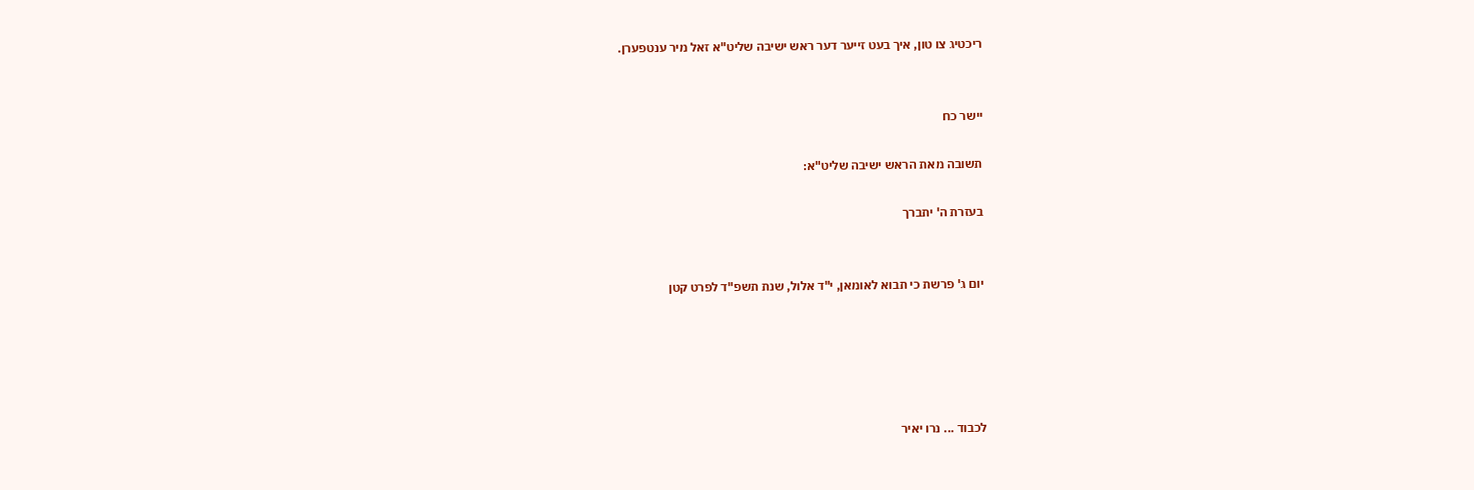ריכטיג צו טון, איך בעט זייער דער ראש ישיבה שליט"א זאל מיר ענטפערן.


יישר כח

תשובה מאת הראש ישיבה שליט"א:

בעזרת ה' יתברך


יום ג' פרשת כי תבוא לאומאן, י"ד אלול, שנת תשפ"ד לפרט קטן





לכבוד ... נרו יאיר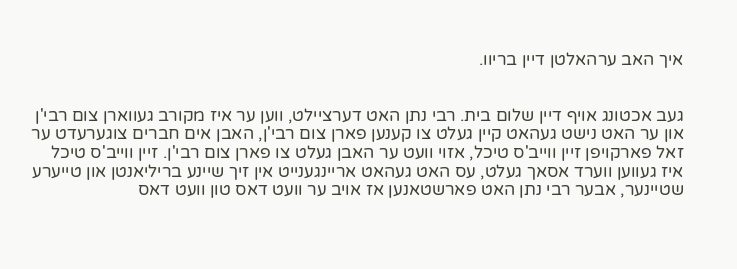איך האב ערהאלטן דיין בריוו.


געב אכטונג אויף דיין שלום בית. רבי נתן האט דערציילט, ווען ער איז מקורב געווארן צום רבי'ן און ער האט נישט געהאט קיין געלט צו קענען פארן צום רבי'ן, האבן אים חברים צוגערעדט ער זאל פארקויפן זיין ווייב'ס טיכל, אזוי וועט ער האבן געלט צו פארן צום רבי'ן. זיין ווייב'ס טיכל איז געווען ווערד אסאך געלט, עס האט געהאט אריינגענייט אין זיך שיינע בריליאנטן און טייערע שטיינער, אבער רבי נתן האט פארשטאנען אז אויב ער וועט דאס טון וועט דאס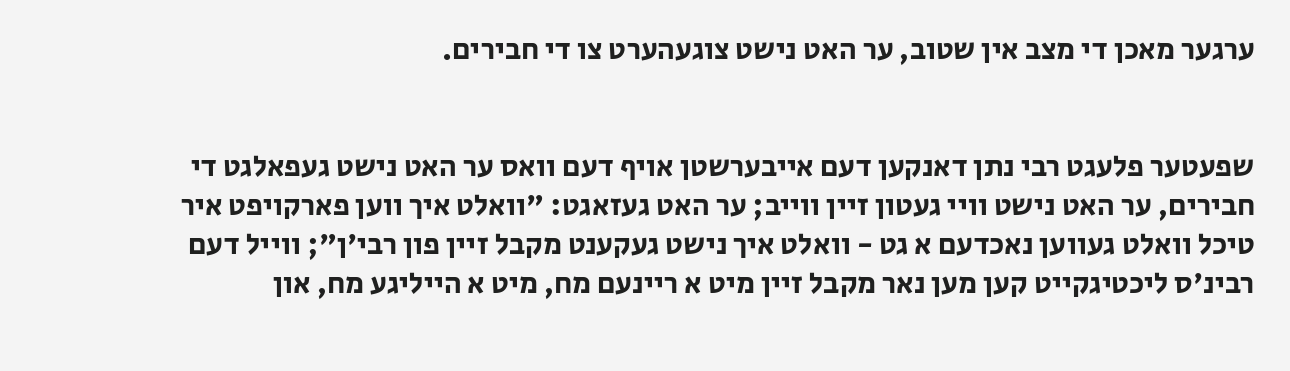ערגער מאכן די מצב אין שטוב, ער האט נישט צוגעהערט צו די חבירים.


שפעטער פלעגט רבי נתן דאנקען דעם אייבערשטן אויף דעם וואס ער האט נישט געפאלגט די חבירים, ער האט נישט וויי געטון זיין ווייב; ער האט געזאגט: "וואלט איך ווען פארקויפט איר טיכל וואלט געווען נאכדעם א גט - וואלט איך נישט געקענט מקבל זיין פון רבי'ן"; ווייל דעם רבינ'ס ליכטיגקייט קען מען נאר מקבל זיין מיט א ריינעם מח, מיט א הייליגע מח, און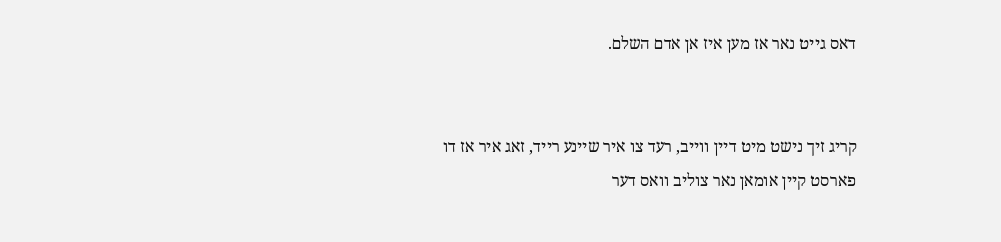דאס גייט נאר אז מען איז אן אדם השלם.


קריג זיך נישט מיט דיין ווייב, רעד צו איר שיינע רייד, זאג איר אז דו פארסט קיין אומאן נאר צוליב וואס דער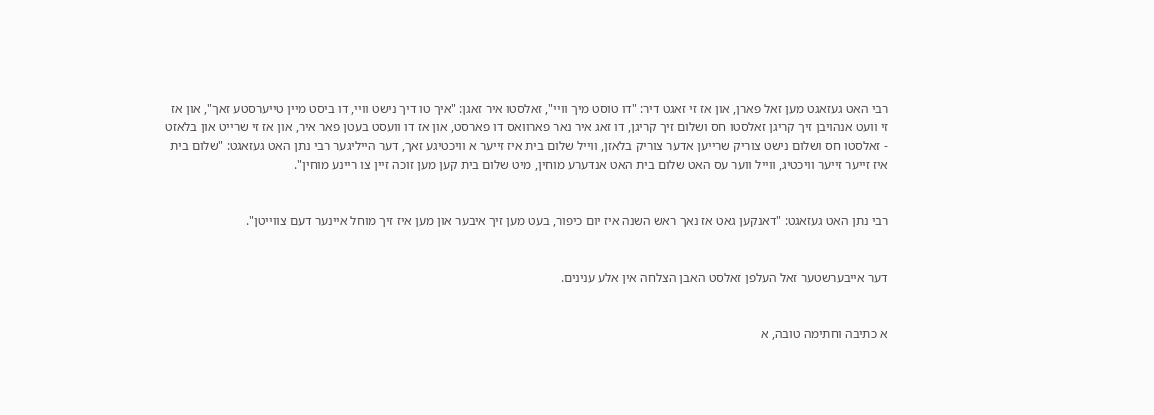רבי האט געזאגט מען זאל פארן, און אז זי זאגט דיר: "דו טוסט מיך וויי", זאלסטו איר זאגן: "איך טו דיך נישט וויי, דו ביסט מיין טייערסטע זאך", און אז זי וועט אנהויבן זיך קריגן זאלסטו חס ושלום זיך קריגן, דו זאג איר נאר פארוואס דו פארסט, און אז דו וועסט בעטן פאר איר, און אז זי שרייט און בלאזט - זאלסטו חס ושלום נישט צוריק שרייען אדער צוריק בלאזן, ווייל שלום בית איז זייער א וויכטיגע זאך, דער הייליגער רבי נתן האט געזאגט: "שלום בית איז זייער זייער וויכטיג, ווייל ווער עס האט שלום בית האט אנדערע מוחין, מיט שלום בית קען מען זוכה זיין צו ריינע מוחין".


רבי נתן האט געזאגט: "דאנקען גאט אז נאך ראש השנה איז יום כיפור, בעט מען זיך איבער און מען איז זיך מוחל איינער דעם צווייטן".


דער אייבערשטער זאל העלפן זאלסט האבן הצלחה אין אלע ענינים.


א כתיבה וחתימה טובה, א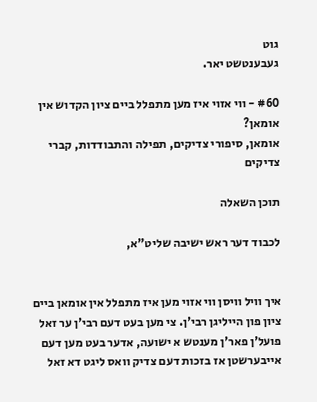גוט
געבענטשט יאר.

#60 - ווי אזוי איז מען מתפלל ביים ציון הקדוש אין אומאן?
אומאן, סיפורי צדיקים, תפילה והתבודדות, קברי צדיקים

תוכן השאלה

לכבוד דער ראש ישיבה שליט"א,


איך וויל וויסן ווי אזוי מען איז מתפלל אין אומאן ביים ציון פון הייליגן רבי'ן. צי מען בעט דעם רבי'ן ער זאל פועל'ן פאר'ן מענטש א ישועה, אדער בעט מען דעם אייבערשטן אז בזכות דעם צדיק וואס ליגט דא זאל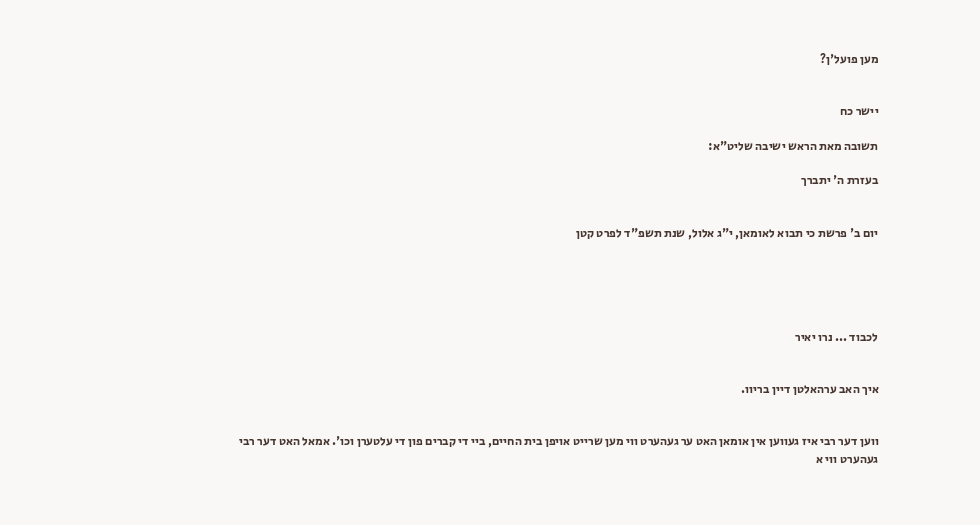מען פועל'ן?


יישר כח

תשובה מאת הראש ישיבה שליט"א:

בעזרת ה' יתברך


יום ב' פרשת כי תבוא לאומאן, י"ג אלול, שנת תשפ"ד לפרט קטן





לכבוד ... נרו יאיר


איך האב ערהאלטן דיין בריוו.


ווען דער רבי איז געווען אין אומאן האט ער געהערט ווי מען שרייט אויפן בית החיים, ביי די קברים פון די עלטערן וכו'. אמאל האט דער רבי געהערט ווי א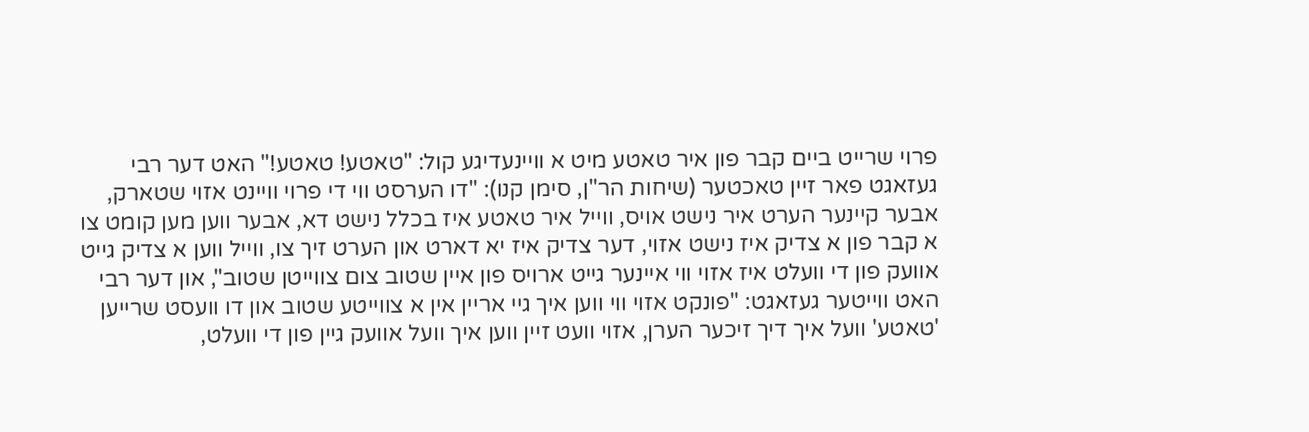פרוי שרייט ביים קבר פון איר טאטע מיט א וויינעדיגע קול: "טאטע! טאטע!" האט דער רבי געזאגט פאר זיין טאכטער (שיחות הר"ן, סימן קנו): "דו הערסט ווי די פרוי וויינט אזוי שטארק, אבער קיינער הערט איר נישט אויס, ווייל איר טאטע איז בכלל נישט דא, אבער ווען מען קומט צו א קבר פון א צדיק איז נישט אזוי, דער צדיק איז יא דארט און הערט זיך צו, ווייל ווען א צדיק גייט אוועק פון די וועלט איז אזוי ווי איינער גייט ארויס פון איין שטוב צום צווייטן שטוב", און דער רבי האט ווייטער געזאגט: "פונקט אזוי ווי ווען איך גיי אריין אין א צווייטע שטוב און דו וועסט שרייען 'טאטע' וועל איך דיך זיכער הערן, אזוי וועט זיין ווען איך וועל אוועק גיין פון די וועלט,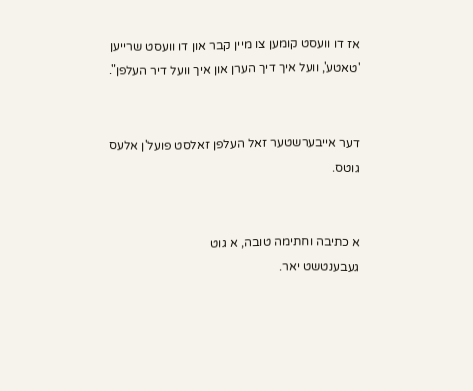אז דו וועסט קומען צו מיין קבר און דו וועסט שרייען 'טאטע', וועל איך דיך הערן און איך וועל דיר העלפן".


דער אייבערשטער זאל העלפן זאלסט פועל'ן אלעס גוטס.


א כתיבה וחתימה טובה, א גוט
געבענטשט יאר.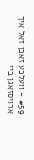#59 - וועלכע זאכן זאל איך ארויסזאגן ביי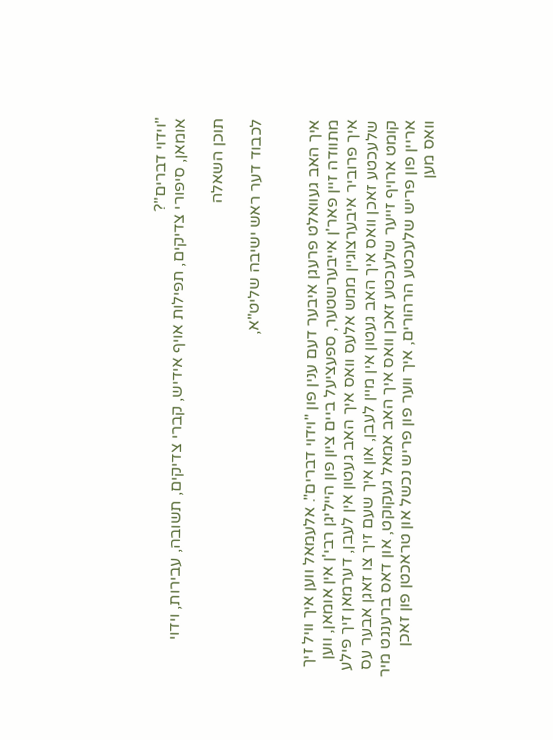"וידוי דברים"?
אומאן, סיפורי צדיקים, תפילות אויף אידיש, קברי צדיקים, תשובה, עבירות, וידוי

תוכן השאלה

לכבוד דער ראש ישיבה שליט"א,


איך האב געוואלט פרעגן איבער דעם ענין פון "וידוי דברים". אלעמאל ווען איך וויל זיך מתוודה זיין פאר'ן אייבערשטער, ספעציעל ביים ציון פון הייליגן רבי'ן אין אומאן, ווען איך פרוביר איבערצוגיין ממש אלעס וואס איך האב געטון אין לעבן, דערמאן זיך פילע שלעכטע זאכן וואס איך האב געטון אין מיין לעבן, און איך שעם זיך צו זאגן אבער עס קומט ארויף זייער שלעכטע זאכן וואס איך האב אמאל געקוקט, און דאס ברענגט מיר אריין פון פריש שלעכטע הרהורים, איך ווער פון פריש נכשל און טראכטן פון זאכן וואס מען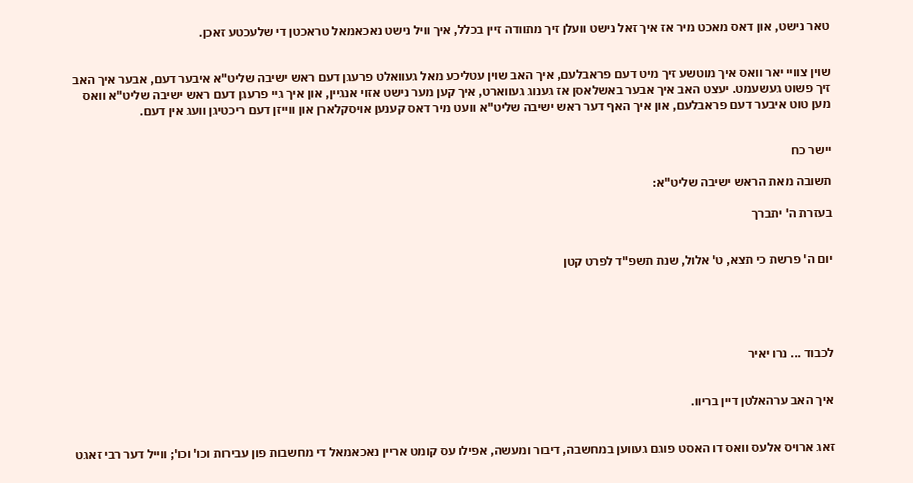טאר נישט, און דאס מאכט מיר אז איך זאל נישט וועלן זיך מתוודה זיין בכלל, איך וויל נישט נאכאמאל טראכטן די שלעכטע זאכן.


שוין צוויי יאר וואס איך מוטשע זיך מיט דעם פראבלעם, איך האב שוין עטליכע מאל געוואלט פרעגן דעם ראש ישיבה שליט"א איבער דעם, אבער איך האב זיך פשוט געשעמט. יעצט האב איך אבער באשלאסן אז גענוג געווארט, איך קען מער נישט אזוי אנגיין, און איך גיי פרעגן דעם ראש ישיבה שליט"א וואס מען טוט איבער דעם פראבלעם, און איך האף דער ראש ישיבה שליט"א וועט מיר דאס קענען אויסקלארן און ווייזן דעם ריכטיגן וועג אין דעם.


יישר כח

תשובה מאת הראש ישיבה שליט"א:

בעזרת ה' יתברך


יום ה' פרשת כי תצא, ט' אלול, שנת תשפ"ד לפרט קטן





לכבוד ... נרו יאיר


איך האב ערהאלטן דיין בריוו.


זאג ארויס אלעס וואס דו האסט פוגם געווען במחשבה, דיבור ומעשה, אפילו עס קומט אריין נאכאמאל די מחשבות פון עבירות וכו' וכו'; ווייל דער רבי זאגט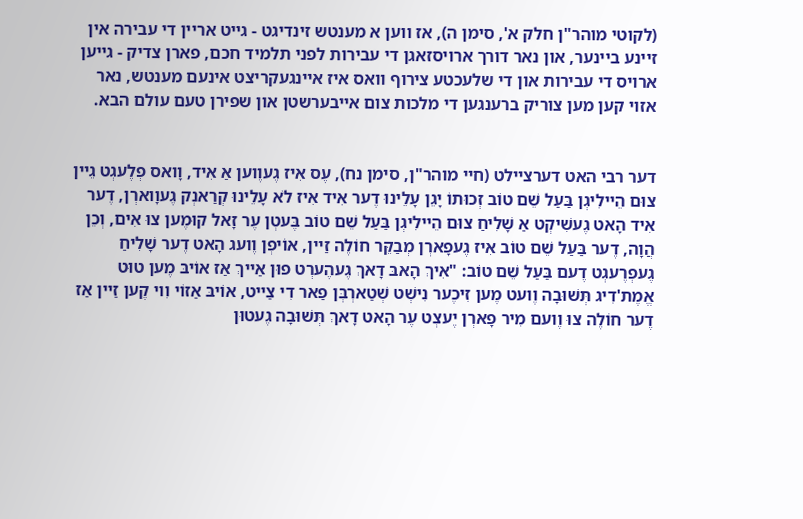(לקוטי מוהר"ן חלק א', סימן ה), אז ווען א מענטש זינדיגט - גייט אריין די עבירה אין זיינע ביינער, און נאר דורך ארויסזאגן די עבירות לפני תלמיד חכם, פארן צדיק - גייען ארויס די עבירות און די שלעכטע צירוף וואס איז איינגעקריצט אינעם מענטש, נאר אזוי קען מען צוריק ברענגען די מלכות צום אייבערשטן און שפירן טעם עולם הבא.


דער רבי האט דערציילט (חיי מוהר"ן, סימן נח), עֶס אִיז גֶעוֶוען אַ אִיד, וָואס פְלֶעגְט גֵיין צוּם הֵיילִיגְן בַּעַל שֵׁם טוֹב זְכוּתוֹ יָגֵן עָלֵינוּ דֶער אִיד אִיז לֹא עָלֵינוּ קְרַאנְק גֶעוָוארְן, דֶער אִיד הָאט גֶעשִׁיקְט אַ שָׁלִיחַ צוּם הֵיילִיגְן בַּעַל שֵׁם טוֹב בֶּעטְן עֶר זָאל קוּמֶען צוּ אִים, וְכֵן הֲוָה, דֶער בַּעַל שֵׁם טוֹב אִיז גֶעפָארְן מְבַקֵּר חוֹלֶה זַיין, אוֹיפְן וֶועג הָאט דֶער שָׁלִיחַ גֶעפְרֶעגְט דֶעם בַּעַל שֵׁם טוֹב: "אִיךְ הָאבּ דָאךְ גֶעהֶערְט פוּן אַייךְ אַז אוֹיבּ מֶען טוּט אֱמֶת'דִיג תְּשׁוּבָה וֶועט מֶען זִיכֶער נִישְׁט שְׁטַארְבְּן פַאר דִי צַייט, אוֹיבּ אַזוֹי וִוי קֶען זַיין אַז דֶער חוֹלֶה צוּ וֶועם מִיר פָארְן יֶעצְט עֶר הָאט דָאךְ תְּשׁוּבָה גֶעטוּן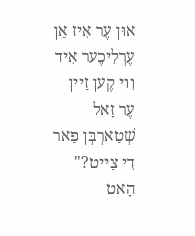אוּן עֶר אִיז אַן עֶרְלִיכֶער אִיד וִוי קֶען זַיין עֶר זָאל שְׁטַארְבְּן פַאר דִי צַייט?" הָאט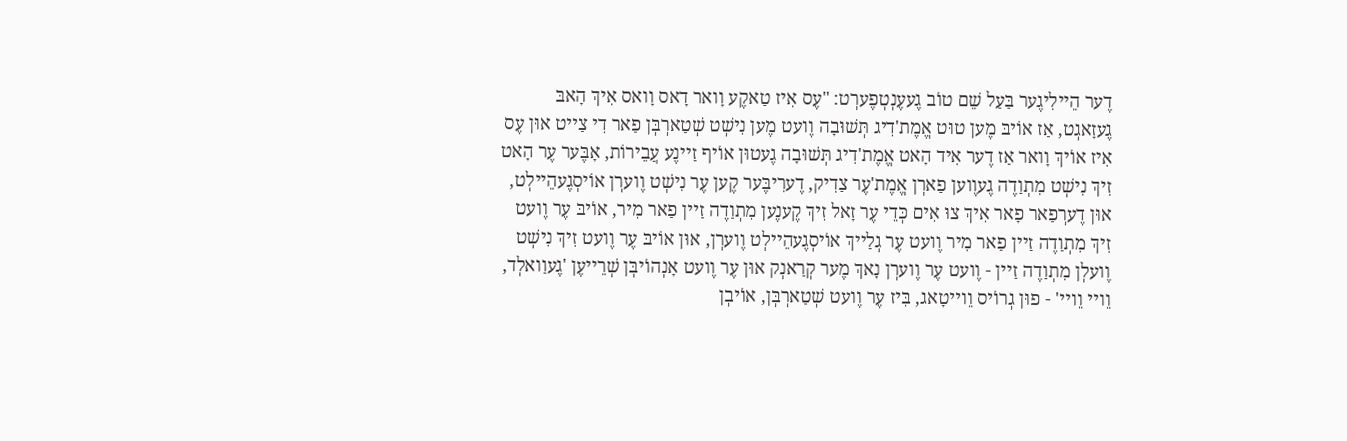דֶער הֵיילִיגֶער בַּעַל שֵׁם טוֹב גֶעעֶנְטְפֶערְט: "עֶס אִיז טַאקֶע וָואר דָאס וָואס אִיךְ הָאבּ גֶעזָאגְט, אַז אוֹיבּ מֶען טוּט אֱמֶת'דִיג תְּשׁוּבָה וֶועט מֶען נִישְׁט שְׁטַארְבְּן פַאר דִי צַייט אוּן עֶס אִיז אוֹיךְ וָואר אַז דֶער אִיד הָאט אֱמֶת'דִיג תְּשׁוּבָה גֶעטוּן אוֹיף זַיינֶע עֲבֵירוֹת, אָבֶּער עֶר הָאט זִיךְ נִישְׁט מִתְוַדֶה גֶעוֶוען פַארְן אֱמֶת'עֶר צַדִיק, דֶערִיבֶּער קֶען עֶר נִישְׁט וֶוערְן אוֹיסְגֶעהֵיילְט, אוּן דֶערְפַאר פָאר אִיךְ צוּ אִים כְּדֵי עֶר זָאל זִיךְ קֶענֶען מִתְוַדֶה זַיין פַאר מִיר, אוֹיבּ עֶר וֶועט זִיךְ מִתְוַדֶה זַיין פַאר מִיר וֶועט עֶר גְלַייךְ אוֹיסְגֶעהֵיילְט וֶוערְן, אוּן אוֹיבּ עֶר וֶועט זִיךְ נִישְׁט וֶועלְן מִתְוַדֶה זַיין - וֶועט עֶר וֶוערְן נָאךְ מֶער קְרַאנְק אוּן עֶר וֶועט אָנְהוֹיבְּן שְׁרֵייעֶן 'גֶעוַואלְד, וֵויי וֵויי' - פוּן גְרוֹיס וֵוייטָאג, בִּיז עֶר וֶועט שְׁטַארְבְּן, אוֹיבְן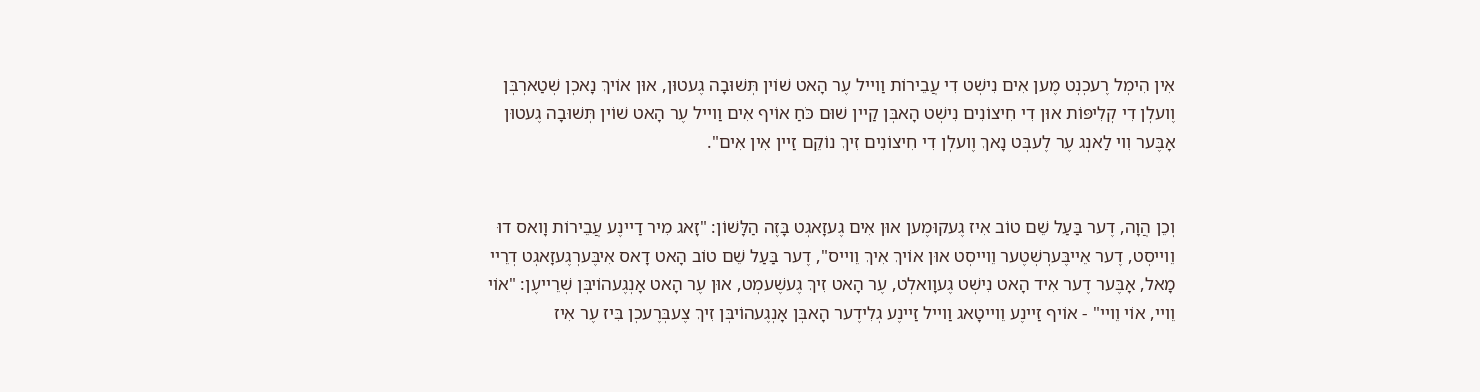אִין הִימְל רֶעכְנְט מֶען אִים נִישְׁט דִי עֲבֵירוֹת וַוייל עֶר הָאט שׁוֹין תְּשׁוּבָה גֶעטוּן, אוּן אוֹיךְ נָאכְן שְׁטַארְבְּן וֶועלְן דִי קְלִיפּוֹת אוּן דִי חִיצוֹנִים נִישְׁט הָאבְּן קַיין שׁוּם כֹּחַ אוֹיף אִים וַוייל עֶר הָאט שׁוֹין תְּשׁוּבָה גֶעטוּן אָבֶּער וִוי לַאנְג עֶר לֶעבְּט נָאךְ וֶועלְן דִי חִיצוֹנִים זִיךְ נוֹקֵם זַיין אִין אִים".


וְכֵן הֲוָה, דֶער בַּעַל שֵׁם טוֹב אִיז גֶעקוּמֶען אוּן אִים גֶעזָאגְט בָּזֶה הַלָּשׁוֹן: "זָאג מִיר דַיינֶע עֲבֵירוֹת וָואס דוּ וֵוייסְט, דֶער אֵייבֶּערְשְׁטֶער וֵוייסְט אוּן אוֹיךְ אִיךְ וֵוייס", דֶער בַּעַל שֵׁם טוֹב הָאט דָאס אִיבֶּערְגֶעזָאגְט דְרֵיי מָאל, אָבֶּער דֶער אִיד הָאט נִישְׁט גֶעוָואלְט, עֶר הָאט זִיךְ גֶעשֶׁעמְט, אוּן עֶר הָאט אָנְגֶעהוֹיבְּן שְׁרֵייעֶן: "אוֹי וֵויי, אוֹי וֵויי" - אוֹיף זַיינֶע וֵוייטָאג וַוייל זַיינֶע גְלִידֶער הָאבְּן אָנְגֶעהוֹיבְּן זִיךְ צֶעבְּרֶעכְן בִּיז עֶר אִיז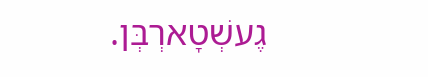גֶעשְׁטָארְבְּן.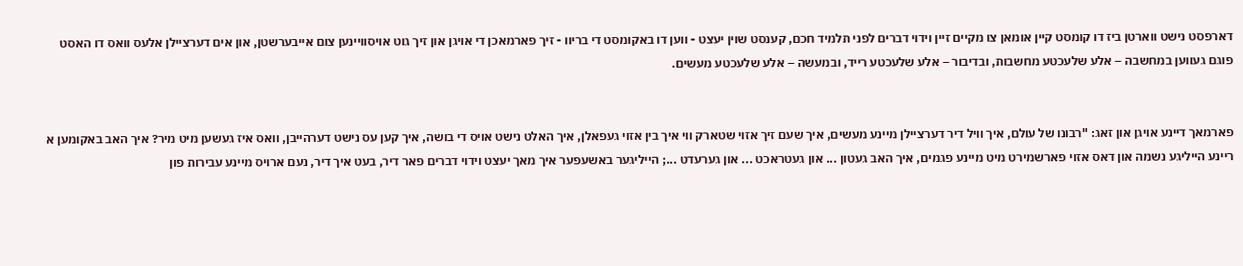דארפסט נישט ווארטן ביז דו קומסט קיין אומאן צו מקיים זיין וידוי דברים לפני תלמיד חכם, קענסט שוין יעצט - ווען דו באקומסט די בריוו - זיך פארמאכן די אויגן און זיך גוט אויסוויינען צום אייבערשטן, און אים דערציילן אלעס וואס דו האסט פוגם געווען במחשבה – אלע שלעכטע מחשבות, ובדיבור – אלע שלעכטע רייד, ובמעשה – אלע שלעכטע מעשים.


פארמאך דיינע אויגן און זאג: "רבונו של עולם, איך וויל דיר דערציילן מיינע מעשים, איך שעם זיך אזוי שטארק ווי איך בין אזוי געפאלן, איך האלט נישט אויס די בושה, איך קען עס נישט דערהייבן, וואס איז געשען מיט מיר? איך האב באקומען א ריינע הייליגע נשמה און דאס אזוי פארשמירט מיט מיינע פגמים, איך האב געטון ... און געטראכט ... און גערעדט ...; הייליגער באשעפער איך מאך יעצט וידוי דברים פאר דיר, בעט איך דיר, נעם ארויס מיינע עבירות פון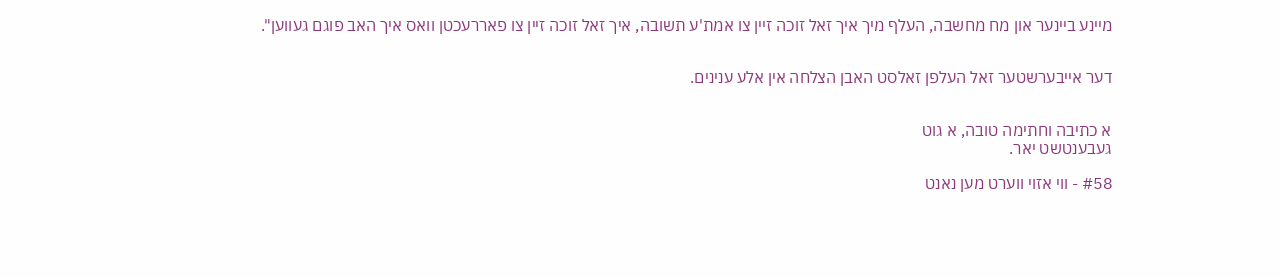מיינע ביינער און מח מחשבה, העלף מיך איך זאל זוכה זיין צו אמת'ע תשובה, איך זאל זוכה זיין צו פאררעכטן וואס איך האב פוגם געווען".


דער אייבערשטער זאל העלפן זאלסט האבן הצלחה אין אלע ענינים.


א כתיבה וחתימה טובה, א גוט
געבענטשט יאר.

#58 - ווי אזוי ווערט מען נאנט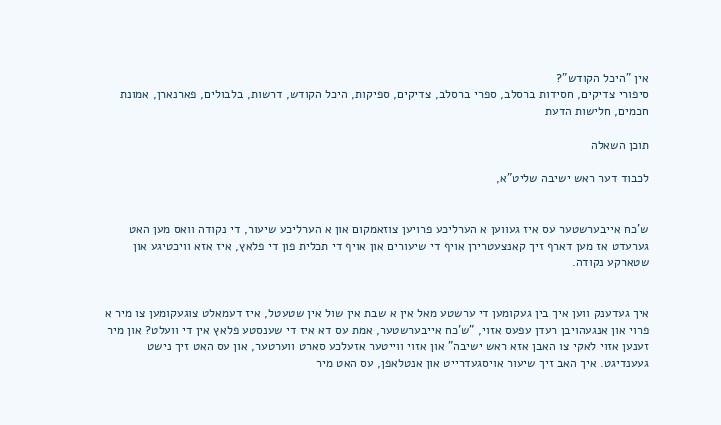אין "היכל הקודש"?
סיפורי צדיקים, חסידות ברסלב, ספרי ברסלב, צדיקים, ספיקות, היכל הקודש, דרשות, בלבולים, פארנארן, אמונת חכמים, חלישות הדעת

תוכן השאלה

לכבוד דער ראש ישיבה שליט"א,


ש'כח אייבערשטער עס איז געווען א הערליכע פרויען צוזאמקום און א הערליכע שיעור, די נקודה וואס מען האט גערעדט אז מען דארף זיך קאנצעטרירן אויף די שיעורים און אויף די תכלית פון די פלאץ, איז אזא וויכטיגע און שטארקע נקודה.


איך געדענק ווען איך בין געקומען די ערשטע מאל אין א שבת אין שול אין שטעטל, איז דעמאלט צוגעקומען צו מיר א פרוי און אנגעהויבן רעדן עפעס אזוי, "ש'כח אייבערשטער, אמת עס דא איז די שענסטע פלאץ אין די וועלט? און מיר זענען אזוי לאקי צו האבן אזא ראש ישיבה" און אזוי ווייטער אזעלכע סארט ווערטער, און עס האט זיך נישט געענדיגט. איך האב זיך שיעור אויסגעדרייט און אנטלאפן, עס האט מיר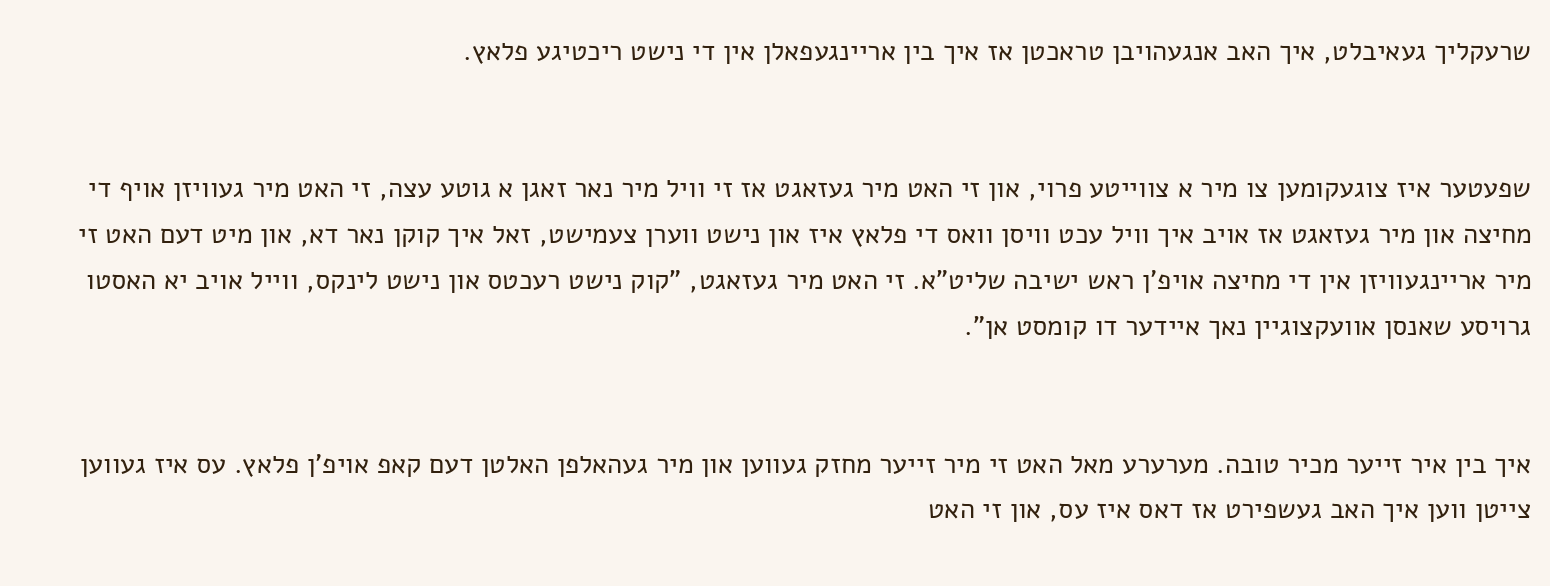שרעקליך געאיבלט, איך האב אנגעהויבן טראכטן אז איך בין אריינגעפאלן אין די נישט ריכטיגע פלאץ.


שפעטער איז צוגעקומען צו מיר א צווייטע פרוי, און זי האט מיר געזאגט אז זי וויל מיר נאר זאגן א גוטע עצה, זי האט מיר געוויזן אויף די מחיצה און מיר געזאגט אז אויב איך וויל עכט וויסן וואס די פלאץ איז און נישט ווערן צעמישט, זאל איך קוקן נאר דא, און מיט דעם האט זי מיר אריינגעוויזן אין די מחיצה אויפ'ן ראש ישיבה שליט"א. זי האט מיר געזאגט, "קוק נישט רעכטס און נישט לינקס, ווייל אויב יא האסטו גרויסע שאנסן אוועקצוגיין נאך איידער דו קומסט אן".


איך בין איר זייער מכיר טובה. מערערע מאל האט זי מיר זייער מחזק געווען און מיר געהאלפן האלטן דעם קאפ אויפ'ן פלאץ. עס איז געווען צייטן ווען איך האב געשפירט אז דאס איז עס, און זי האט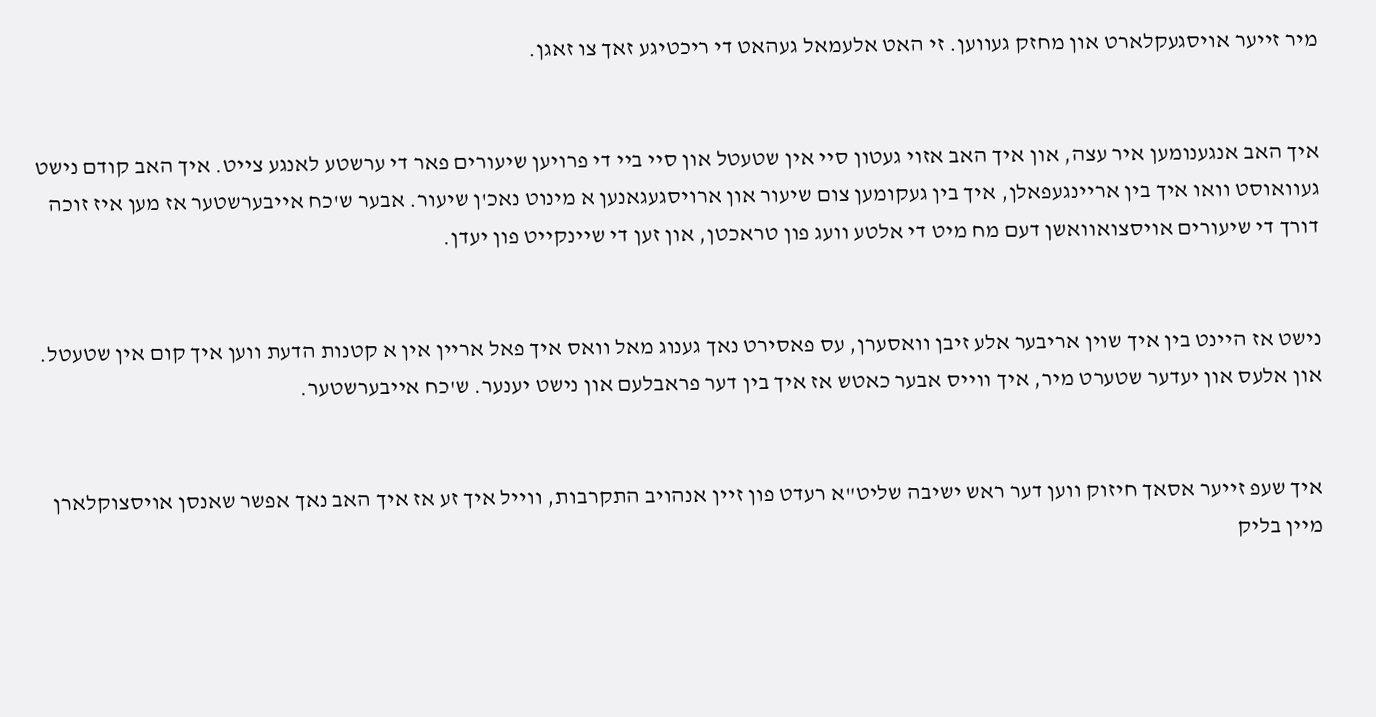מיר זייער אויסגעקלארט און מחזק געווען. זי האט אלעמאל געהאט די ריכטיגע זאך צו זאגן.


איך האב אנגענומען איר עצה, און איך האב אזוי געטון סיי אין שטעטל און סיי ביי די פרויען שיעורים פאר די ערשטע לאנגע צייט. איך האב קודם נישט געוואוסט וואו איך בין אריינגעפאלן, איך בין געקומען צום שיעור און ארויסגעגאנען א מינוט נאכ'ן שיעור. אבער ש'כח אייבערשטער אז מען איז זוכה דורך די שיעורים אויסצואוואשן דעם מח מיט די אלטע וועג פון טראכטן, און זען די שיינקייט פון יעדן.


נישט אז היינט בין איך שוין אריבער אלע זיבן וואסערן, עס פאסירט נאך גענוג מאל וואס איך פאל אריין אין א קטנות הדעת ווען איך קום אין שטעטל. און אלעס און יעדער שטערט מיר, איך ווייס אבער כאטש אז איך בין דער פראבלעם און נישט יענער. ש'כח אייבערשטער.


איך שעפ זייער אסאך חיזוק ווען דער ראש ישיבה שליט"א רעדט פון זיין אנהויב התקרבות, ווייל איך זע אז איך האב נאך אפשר שאנסן אויסצוקלארן מיין בליק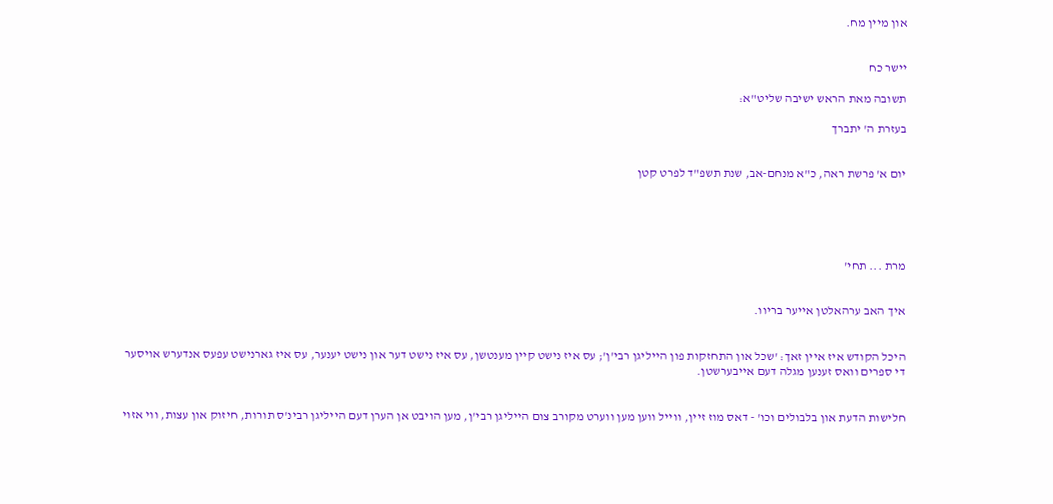און מיין מח.


יישר כח

תשובה מאת הראש ישיבה שליט"א:

בעזרת ה' יתברך


יום א' פרשת ראה, כ"א מנחם-אב, שנת תשפ"ד לפרט קטן





מרת ... תחי'


איך האב ערהאלטן אייער בריוו.


היכל הקודש איז איין זאך: 'שכל און התחזקות פון הייליגן רבי'ן'; עס איז נישט קיין מענטשן, עס איז נישט דער און נישט יענער, עס איז גארנישט עפעס אנדערש אויסער די ספרים וואס זענען מגלה דעם אייבערשטן.


חלישות הדעת און בלבולים וכו' - דאס מוז זיין, ווייל ווען מען ווערט מקורב צום הייליגן רבי'ן, מען הויבט אן הערן דעם הייליגן רבינ'ס תורות, חיזוק און עצות, ווי אזוי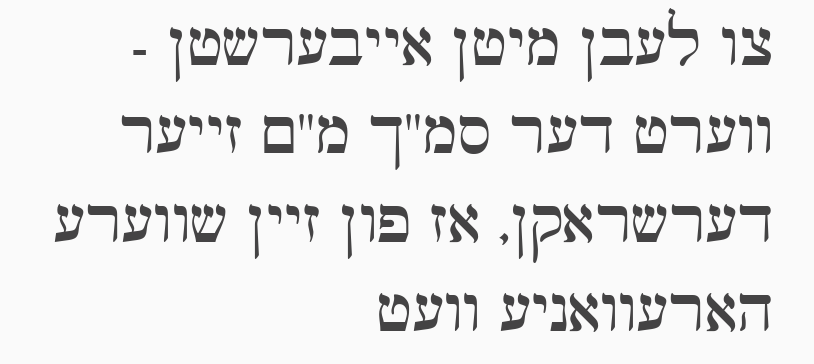צו לעבן מיטן אייבערשטן - ווערט דער סמ"ך מ"ם זייער דערשראקן, אז פון זיין שווערע הארעוואניע וועט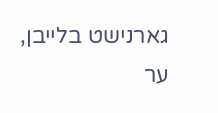גארנישט בלייבן, ער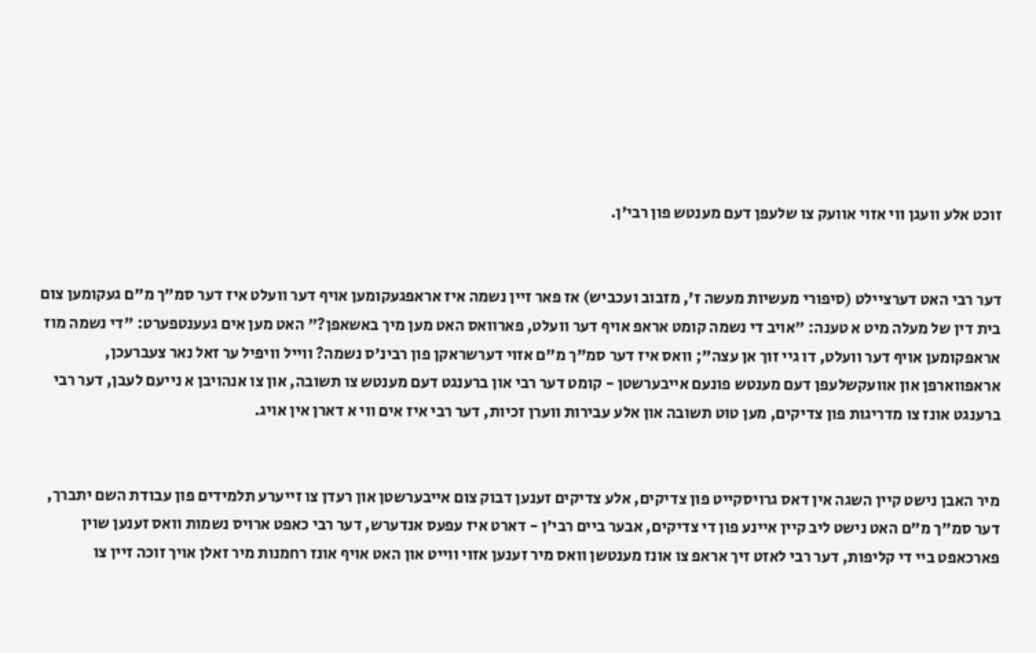זוכט אלע וועגן ווי אזוי אוועק צו שלעפן דעם מענטש פון רבי'ן.


דער רבי האט דערציילט (סיפורי מעשיות מעשה ז', מזבוב ועכביש) אז פאר זיין נשמה איז אראפגעקומען אויף דער וועלט איז דער סמ"ך מ"ם געקומען צום בית דין של מעלה מיט א טענה: "אויב די נשמה קומט אראפ אויף דער וועלט, פארוואס האט מען מיך באשאפן?" האט מען אים געענטפערט: "די נשמה מוז אראפקומען אויף דער וועלט, דו גיי זוך אן עצה"; וואס איז דער סמ"ך מ"ם אזוי דערשראקן פון רבינ'ס נשמה? ווייל וויפיל ער זאל נאר צעברעכן, אראפווארפן און אוועקשלעפן דעם מענטש פונעם אייבערשטן - קומט דער רבי און ברענגט דעם מענטש צו תשובה, און צו אנהויבן א נייעם לעבן, דער רבי ברענגט אונז צו מדריגות פון צדיקים, מען טוט תשובה און אלע עבירות ווערן זכיות, דער רבי איז אים ווי א דארן אין אויג.


מיר האבן נישט קיין השגה אין דאס גרויסקייט פון צדיקים, אלע צדיקים זענען דבוק צום אייבערשטן און רעדן צו זייערע תלמידים פון עבודת השם יתברך, דער סמ"ך מ"ם האט נישט ליב קיין איינע פון די צדיקים, אבער ביים רבי'ן - דארט איז עפעס אנדערש, דער רבי כאפט ארויס נשמות וואס זענען שוין פארכאפט ביי די קליפות, דער רבי לאזט זיך אראפ צו אונז מענטשן וואס מיר זענען אזוי ווייט און האט אויף אונז רחמנות מיר זאלן אויך זוכה זיין צו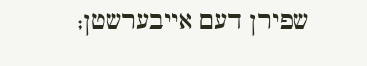שפירן דעם אייבערשטן;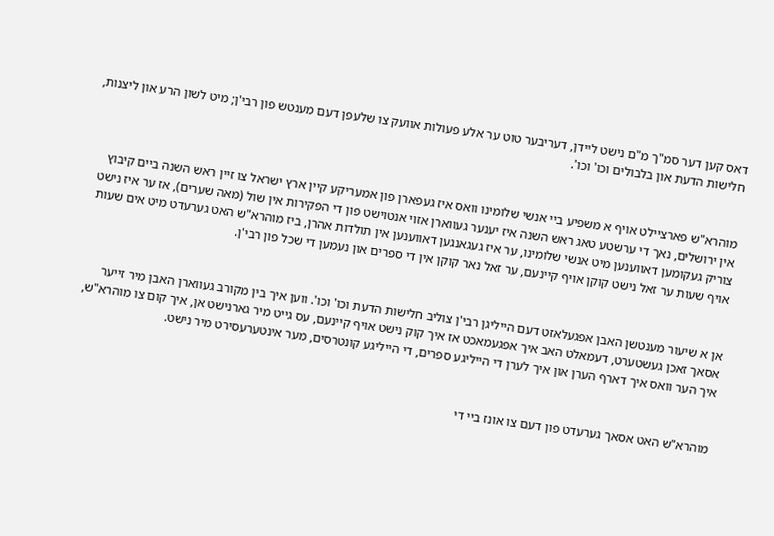דאס קען דער סמ"ך מ"ם נישט ליידן, דעריבער טוט ער אלע פעולות אוועק צו שלעפן דעם מענטש פון רבי'ן; מיט לשון הרע און ליצנות, חלישות הדעת און בלבולים וכו' וכו'.


מוהרא"ש פארציילט אויף א משפיע ביי אנשי שלומינו וואס איז געפארן פון אמעריקע קיין ארץ ישראל צו זיין ראש השנה ביים קיבוץ אין ירושלים, נאך די ערשטע טאג ראש השנה איז יענער געווארן אזוי אנטוישט פון די הפקירות אין שול (מאה שערים), אז ער איז נישט צוריק געקומען דאווענען מיט אנשי שלומינו, ער איז געגאנגען דאווענען אין תולדות אהרן, ביז מוהרא"ש האט גערעדט מיט אים שעות אויף שעות ער זאל נישט קוקן אויף קיינעם, ער זאל נאר קוקן אין די ספרים און נעמען די שכל פון רבי'ן.


אן א שיעור מענטשן האבן אפגעלאזט דעם הייליגן רבי'ן צוליב חלישות הדעת וכו' וכו'. ווען איך בין מקורב געווארן האבן מיר זייער אסאך זאכן געשטערט, דעמאלט האב איך אפגעמאכט אז איך קוק נישט אויף קיינעם, עס גייט מיר גארנישט אן, איך קום צו מוהרא"ש, איך הער וואס איך דארף הערן און איך לערן די הייליגע ספרים, די הייליגע קונטרסים, מער אינטערעסירט מיר נישט.


מוהרא"ש האט אסאך גערעדט פון דעם צו אונז ביי די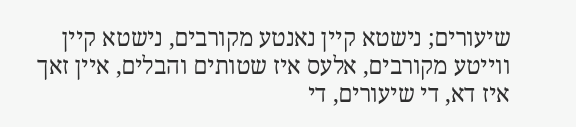שיעורים; נישטא קיין נאנטע מקורבים, נישטא קיין ווייטע מקורבים, אלעס איז שטותים והבלים, איין זאך איז דא, די שיעורים, די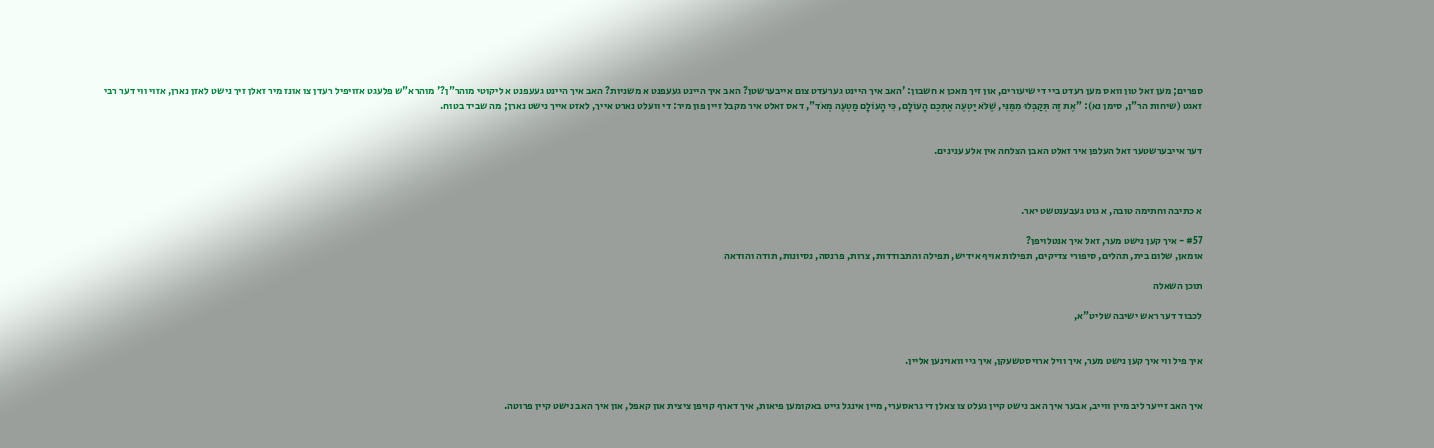ספרים; מען זאל טון וואס מען רעדט ביי די שיעורים, און זיך מאכן א חשבון: 'האב איך היינט גערעדט צום אייבערשטן? האב איך היינט געעפנט א משניות? האב איך היינט געעפנט א ליקוטי מוהר"ן?' מוהרא"ש פלעגט אזויפיל רעדן צו אונז מיר זאלן זיך נישט לאזן נארן, אזוי ווי דער רבי זאגט (שיחות הר"ן, סימן נא): "אֶת זֶה תְּקַבְּלוּ מִמֶּנִּי, שֶׁלֹּא יַטְעֶה אֶתְכֶם הָעוֹלָם, כִּי הָעוֹלָם מַטְעֶה מְאֹד", דאס זאלט איר מקבל זיין פון מיר: די וועלט נארט אייך, לאזט אייך נישט נארן; מה שביד בטוח.


דער אייבערשטער זאל העלפן איר זאלט האבן הצלחה אין אלע ענינים.



א כתיבה וחתימה טובה, א גוט געבענטשט יאר.

#57 - איך קען נישט מער, זאל איך אנטלויפן?
אומאן, שלום בית, תהלים, סיפורי צדיקים, תפילות אויף אידיש, תפילה והתבודדות, צרות, פרנסה, נסיונות, תודה והודאה

תוכן השאלה

לכבוד דער ראש ישיבה שליט"א,


איך פיל ווי איך קען נישט מער, איך וויל ארויסטשעקן, איך גיי וואוינען אליין.


איך האב זייער ליב מיין ווייב, אבער איך האב נישט קיין געלט צו צאלן די גראסערי, מיין אינגל גייט באקומען פיאות, איך דארף קויפן ציצית און קאפל, און איך האב נישט קיין פרוטה.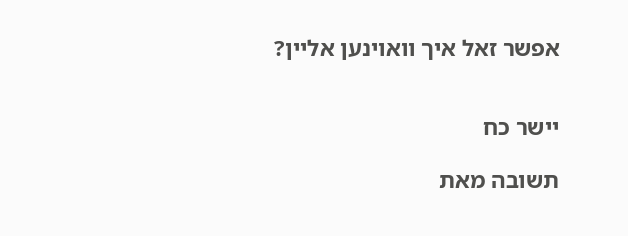אפשר זאל איך וואוינען אליין?


יישר כח

תשובה מאת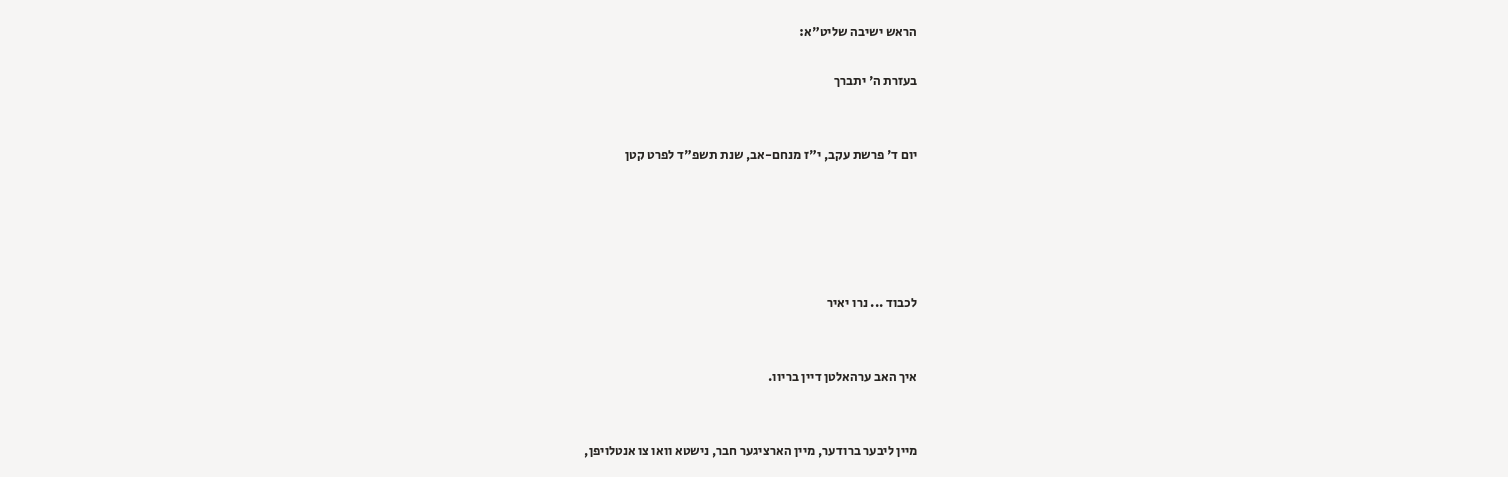הראש ישיבה שליט"א:

בעזרת ה' יתברך


יום ד' פרשת עקב, י"ז מנחם-אב, שנת תשפ"ד לפרט קטן





לכבוד ... נרו יאיר


איך האב ערהאלטן דיין בריוו.


מיין ליבער ברודער, מיין הארציגער חבר, נישטא וואו צו אנטלויפן,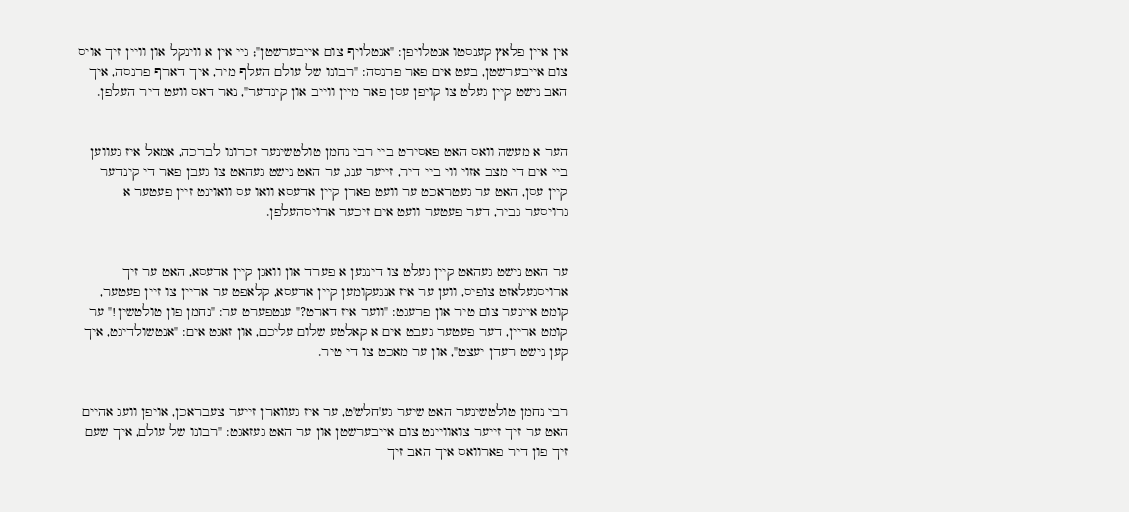אין איין פלאץ קענסטו אנטלויפן: "אנטלויף צום אייבערשטן"; גיי אין א ווינקל און וויין זיך אויס צום אייבערשטן, בעט אים פאר פרנסה: "רבונו של עולם העלף מיר, איך דארף פרנסה, איך האב נישט קיין געלט צו קויפן עסן פאר מיין ווייב און קינדער", נאר דאס וועט דיר העלפן.


הער א מעשה וואס האט פאסירט ביי רבי נחמן טולטשינער זכרונו לברכה, אמאל איז געווען ביי אים די מצב אזוי ווי ביי דיר, זייער ענג, ער האט נישט געהאט צו געבן פאר די קינדער קיין עסן, האט ער געטראכט ער וועט פארן קיין אדעסא וואו עס וואוינט זיין פעטער א גרויסער גביר, דער פעטער וועט אים זיכער ארויסהעלפן.


ער האט נישט געהאט קיין געלט צו דינגען א פערד און וואגן קיין אדעסא, האט ער זיך ארויסגעלאזט צופיס, ווען ער איז אנגעקומען קיין אדעסא, קלאפט ער אריין צו זיין פעטער, קומט איינער צום טיר און פרעגט: "ווער איז דארט?" ענטפערט ער: "נחמן פון טולטשין!" ער קומט אריין, דער פעטער געבט אים א קאלטע שלום עליכם, און זאגט אים: "אנטשולדיגט, איך קען נישט רעדן יעצט", און ער מאכט צו די טיר.


רבי נחמן טולטשינער האט שיער גע'חלש'ט, ער איז געווארן זייער צעבראכן, אויפן וועג אהיים האט ער זיך זייער צואוויינט צום אייבערשטן און ער האט געזאגט: "רבונו של עולם, איך שעם זיך פון דיר פארוואס איך האב זיך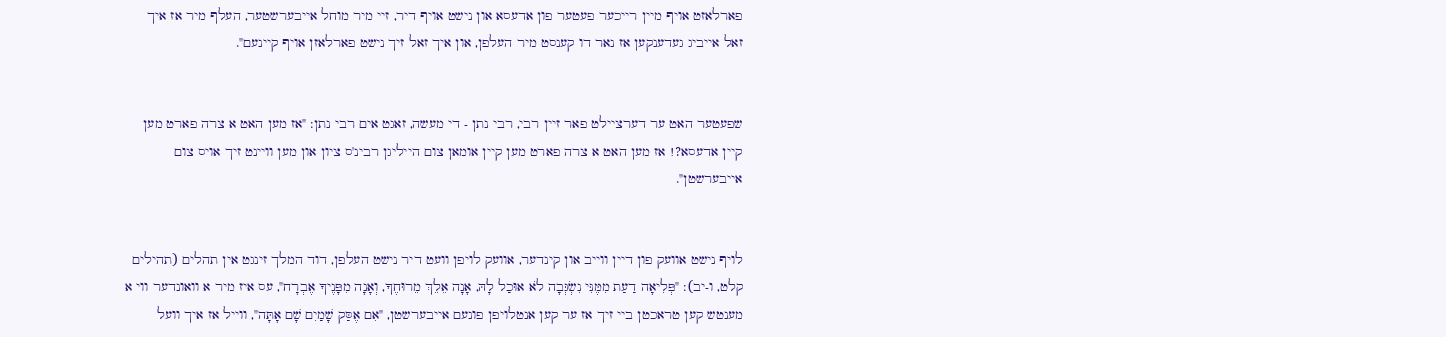פארלאזט אויף מיין רייכער פעטער פון אדעסא און נישט אויף דיר, זיי מיר מוחל אייבערשטער, העלף מיר אז איך זאל אייביג געדענקען אז נאר דו קענסט מיר העלפן, און איך זאל זיך נישט פארלאזן אויף קיינעם".


שפעטער האט ער דערציילט פאר זיין רבי, רבי נתן - די מעשה, זאגט אים רבי נתן: "אז מען האט א צרה פארט מען קיין אדעסא?! אז מען האט א צרה פארט מען קיין אומאן צום הייליגן רבינ'ס ציון און מען וויינט זיך אויס צום אייבערשטן".


לויף נישט אוועק פון דיין ווייב און קינדער, אוועק לויפן וועט דיר נישט העלפן, דוד המלך זינגט אין תהלים (תהילים קלט, ו-יב): "פְּלִיאָה דַעַת מִמֶּנִּי נִשְׂגְּבָה לֹא אוּכַל לָהּ, אָנָה אֵלֵךְ מֵרוּחֶךָ, וְאָנָה מִפָּנֶיךָ אֶבְרָח", עס איז מיר א וואונדער ווי א מענטש קען טראכטן ביי זיך אז ער קען אנטלויפן פונעם אייבערשטן, "אִם אֶסַּק שָׁמַיִם שָׁם אָתָּה", ווייל אז איך וועל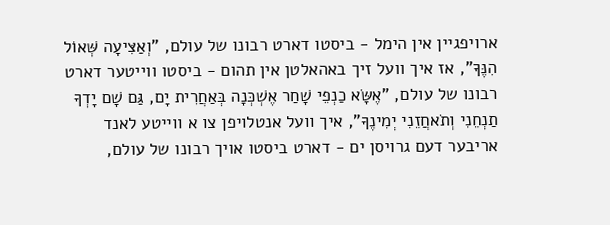ארויפגיין אין הימל - ביסטו דארט רבונו של עולם, "וְאַצִּיעָה שְּׁאוֹל הִנֶּךָּ", אז איך וועל זיך באהאלטן אין תהום - ביסטו ווייטער דארט רבונו של עולם, "אֶשָּׂא כַנְפֵי שָׁחַר אֶשְׁכְּנָה בְּאַחֲרִית יָם, גַּם שָׁם יָדְךָ תַנְחֵנִי וְתֹאחֲזֵנִי יְמִינֶךָ", איך וועל אנטלויפן צו א ווייטע לאנד אריבער דעם גרויסן ים - דארט ביסטו אויך רבונו של עולם,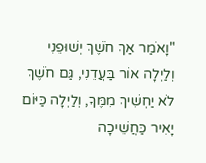"וָאֹמַר אַךְ חֹשֶׁךְ יְשׁוּפֵנִי וְלַיְלָה אוֹר בַּעֲדֵנִי, גַּם חֹשֶׁךְ לֹא יַחְשִׁיךְ מִמֶּךָ, וְלַיְלָה כַּיּוֹם יָאִיר כַּחֲשֵׁיכָה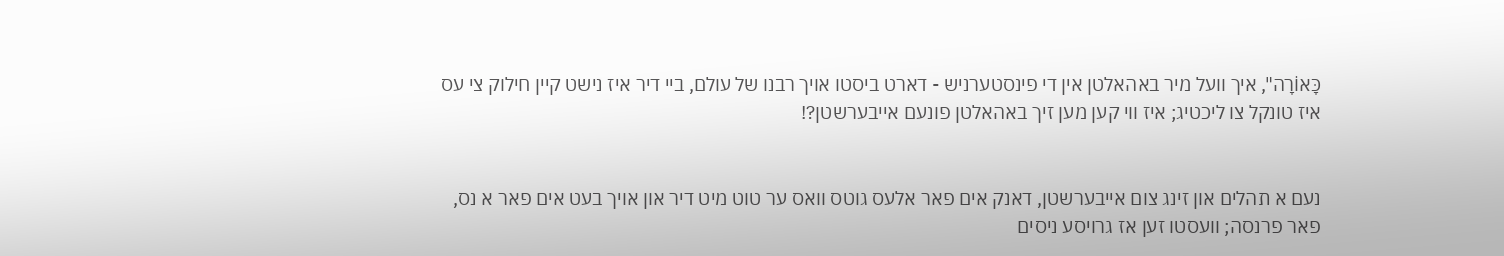כָּאוֹרָה", איך וועל מיר באהאלטן אין די פינסטערניש - דארט ביסטו אויך רבנו של עולם, ביי דיר איז נישט קיין חילוק צי עס איז טונקל צו ליכטיג; איז ווי קען מען זיך באהאלטן פונעם אייבערשטן?!


נעם א תהלים און זינג צום אייבערשטן, דאנק אים פאר אלעס גוטס וואס ער טוט מיט דיר און אויך בעט אים פאר א נס, פאר פרנסה; וועסטו זען אז גרויסע ניסים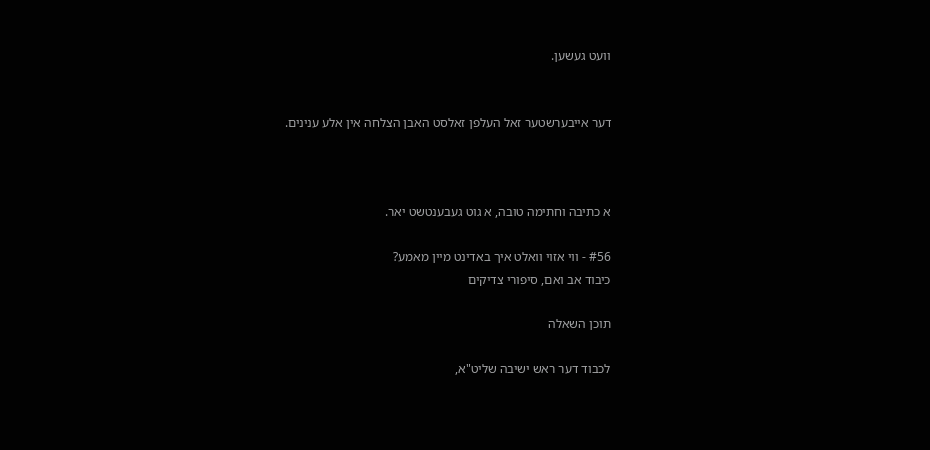וועט געשען.


דער אייבערשטער זאל העלפן זאלסט האבן הצלחה אין אלע ענינים.



א כתיבה וחתימה טובה, א גוט געבענטשט יאר.

#56 - ווי אזוי וואלט איך באדינט מיין מאמע?
כיבוד אב ואם, סיפורי צדיקים

תוכן השאלה

לכבוד דער ראש ישיבה שליט"א,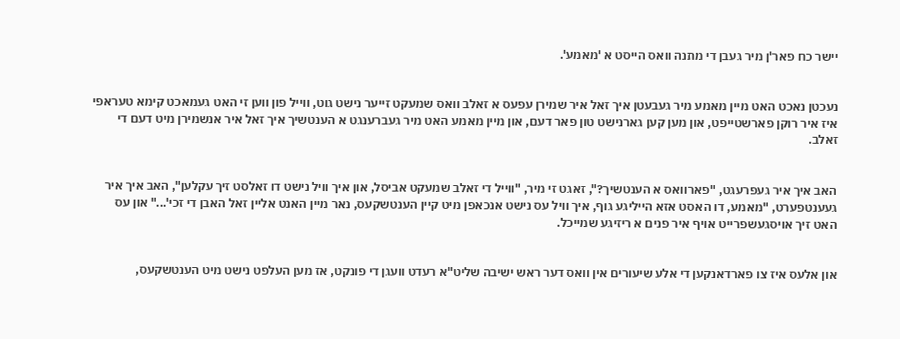יישר כח פאר'ן מיר געבן די מתנה וואס הייסט א 'מאמע'.


נעכטן נאכט האט מיין מאמע מיר געבעטן איך זאל איר שמירן עפעס א זאלב וואס שמעקט זייער נישט גוט, ווייל פון ווען זי האט געמאכט קימא טעראפי איז איר רוקן פארשטייפט, און מען קען גארנישט טון פאר דעם, און מיין מאמע האט מיר געברענגט א הענטשיך איך זאל איר אנשמירן מיט דעם די זאלב.


האב איך איר געפרעגט, "פארוואס א הענטשיך?", זאגט זי מיר, "ווייל די זאלב שמעקט אביסל, און איך וויל נישט דו זאלסט זיך עקלען", האב איך איר געענטפערט, "מאמע, דו האסט אזא הייליגע גוף, איך וויל עס נישט אנכאפן מיט קיין הענטשקעס, נאר מיין האנט אליין זאל האבן די זכי'..." און עס האט זיך אויסגעשפרייט אויף איר פנים א ריזיגע שמייכל.


און אלעס איז צו פארדאנקען די אלע שיעורים אין וואס דער ראש ישיבה שליט"א רעדט וועגן די פונקט, אז מען העלפט נישט מיט הענטשקעס,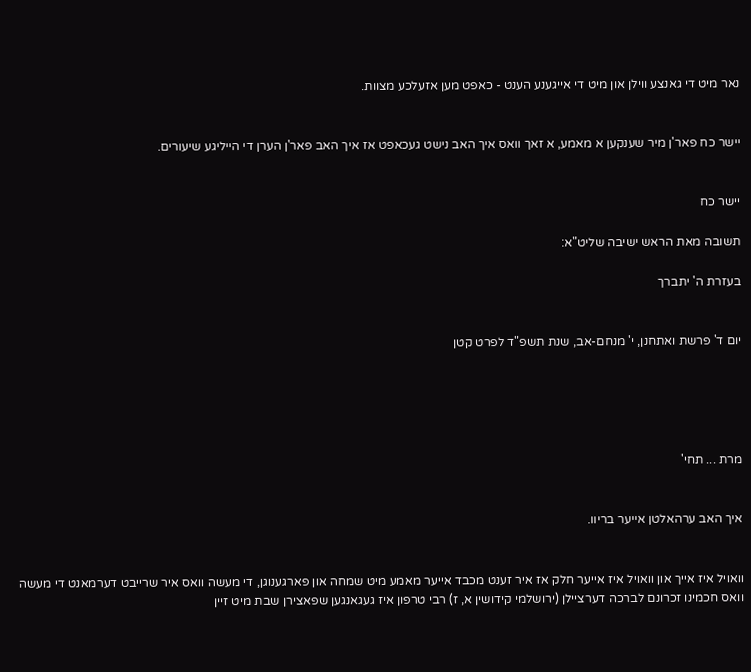נאר מיט די גאנצע ווילן און מיט די אייגענע הענט - כאפט מען אזעלכע מצוות.


יישר כח פאר'ן מיר שענקען א מאמע, א זאך וואס איך האב נישט געכאפט אז איך האב פאר'ן הערן די הייליגע שיעורים.


יישר כח

תשובה מאת הראש ישיבה שליט"א:

בעזרת ה' יתברך


יום ד' פרשת ואתחנן, י' מנחם-אב, שנת תשפ"ד לפרט קטן





מרת ... תחי'


איך האב ערהאלטן אייער בריוו.


וואויל איז אייך און וואויל איז אייער חלק אז איר זענט מכבד אייער מאמע מיט שמחה און פארגענוגן, די מעשה וואס איר שרייבט דערמאנט די מעשה וואס חכמינו זכרונם לברכה דערציילן (ירושלמי קידושין א, ז) רבי טרפון איז געגאנגען שפאצירן שבת מיט זיין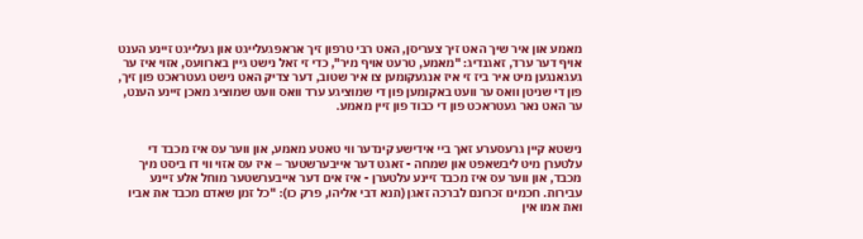מאמע און איר שיך האט זיך צעריסן, האט רבי טרפון זיך אראפגעלייגט און געלייגט זיינע הענט אויף דער ערד, זאגנדיג: "מאמע, טרעט אויף מיר", כדי זי זאל נישט גיין בארוועס, אזוי איז ער געגאנגען מיט איר ביז זי איז אנגעקומען צו איר שטוב, דער צדיק האט נישט געטראכט פון זיך, פון די שניטן וואס ער וועט באקומען פון די שמוציגע ערד וואס וועט שמוציג מאכן זיינע הענט, ער האט נאר געטראכט פון די כבוד פון זיין מאמע.


נישטא קיין גרעסערע זאך ביי אידישע קינדער ווי טאטע מאמע, און ווער עס איז מכבד די עלטערן מיט ליבשאפט און שמחה - זאגט דער אייבערשטער – איז עס אזוי ווי דו ביסט מיך מכבד, און ווער עס איז מכבד זיינע עלטערן - איז אים דער אייבערשטער מוחל אלע זיינע עבירות. חכמינו זכרונם לברכה זאגן (תנא דבי אליהו, פרק כו): "כל זמן שאדם מכבד את אביו ואת אמו אין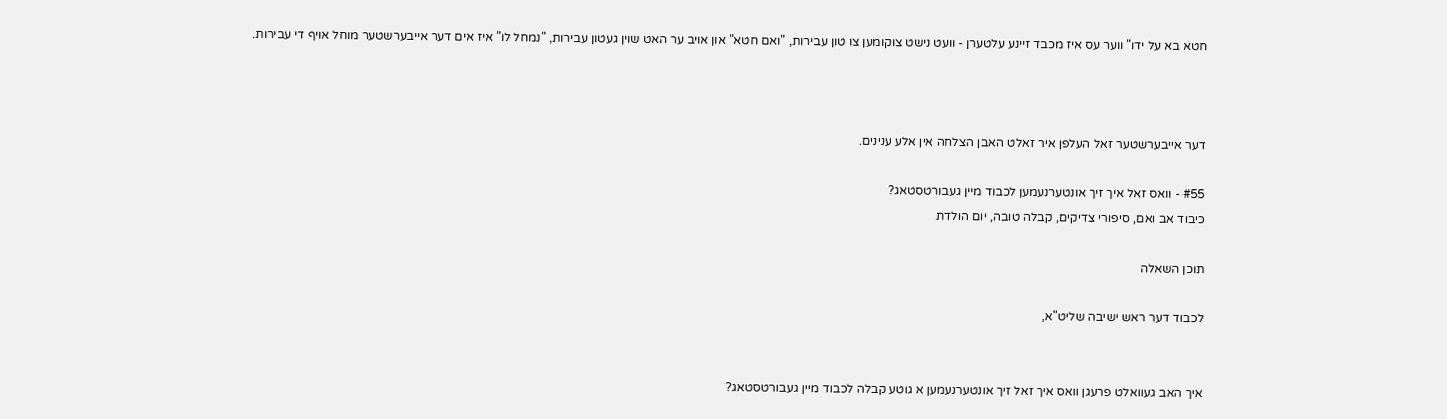חטא בא על ידו" ווער עס איז מכבד זיינע עלטערן - וועט נישט צוקומען צו טון עבירות, "ואם חטא" און אויב ער האט שוין געטון עבירות, "נמחל לו" איז אים דער אייבערשטער מוחל אויף די עבירות.



דער אייבערשטער זאל העלפן איר זאלט האבן הצלחה אין אלע ענינים.

#55 - וואס זאל איך זיך אונטערנעמען לכבוד מיין געבורטסטאג?
כיבוד אב ואם, סיפורי צדיקים, קבלה טובה, יום הולדת

תוכן השאלה

לכבוד דער ראש ישיבה שליט"א,


איך האב געוואלט פרעגן וואס איך זאל זיך אונטערנעמען א גוטע קבלה לכבוד מיין געבורטסטאג?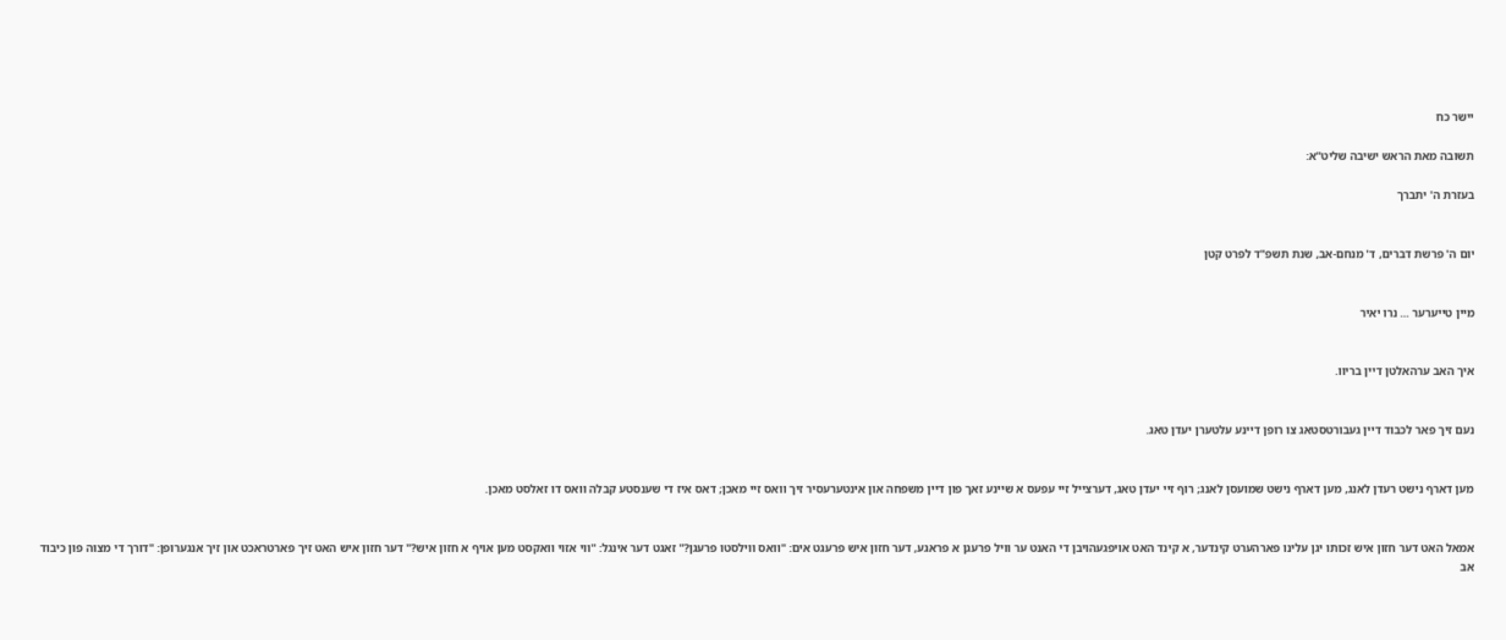יישר כח

תשובה מאת הראש ישיבה שליט"א:

בעזרת ה' יתברך


יום ה' פרשת דברים, ד' מנחם-אב, שנת תשפ"ד לפרט קטן


מיין טייערער ... נרו יאיר


איך האב ערהאלטן דיין בריוו.


נעם זיך פאר לכבוד דיין געבורטסטאג צו רופן דיינע עלטערן יעדן טאג.


מען דארף נישט רעדן לאנג, מען דארף נישט שמועסן לאנג; רוף זיי יעדן טאג, דערצייל זיי עפעס א שיינע זאך פון דיין משפחה און אינטערעסיר זיך וואס זיי מאכן; דאס איז די שענסטע קבלה וואס דו זאלסט מאכן.


אמאל האט דער חזון איש זכותו יגן עלינו פארהערט קינדער, א קינד האט אויפגעהויבן די האנט ער וויל פרעגן א פראגע, דער חזון איש פרעגט אים: "וואס ווילסטו פרעגן?" זאגט דער אינגל: "ווי אזוי וואקסט מען אויף א חזון איש?" דער חזון איש האט זיך פארטראכט און זיך אנגערופן: "דורך די מצוה פון כיבוד אב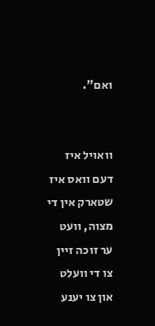ואם".


וואויל איז דעם וואס איז שטארק אין די מצוה, וועט ער זוכה זיין צו די וועלט און צו יענע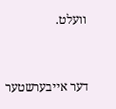וועלט.


דער אייבערשטער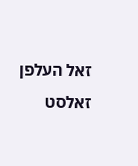זאל העלפן זאלסט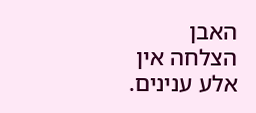האבן הצלחה אין אלע ענינים.